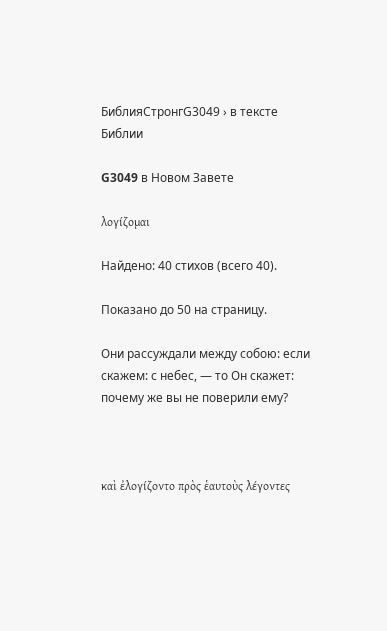БиблияСтронгG3049 › в тексте Библии

G3049 в Новом Завете

λογίζομαι

Найдено: 40 стихов (всего 40).

Показано до 50 на страницу.

Они рассуждали между собою: если скажем: с небес, — то Он скажет: почему же вы не поверили ему?



καὶ ἐλογίζοντο πρὸς ἑαυτοὺς λέγοντες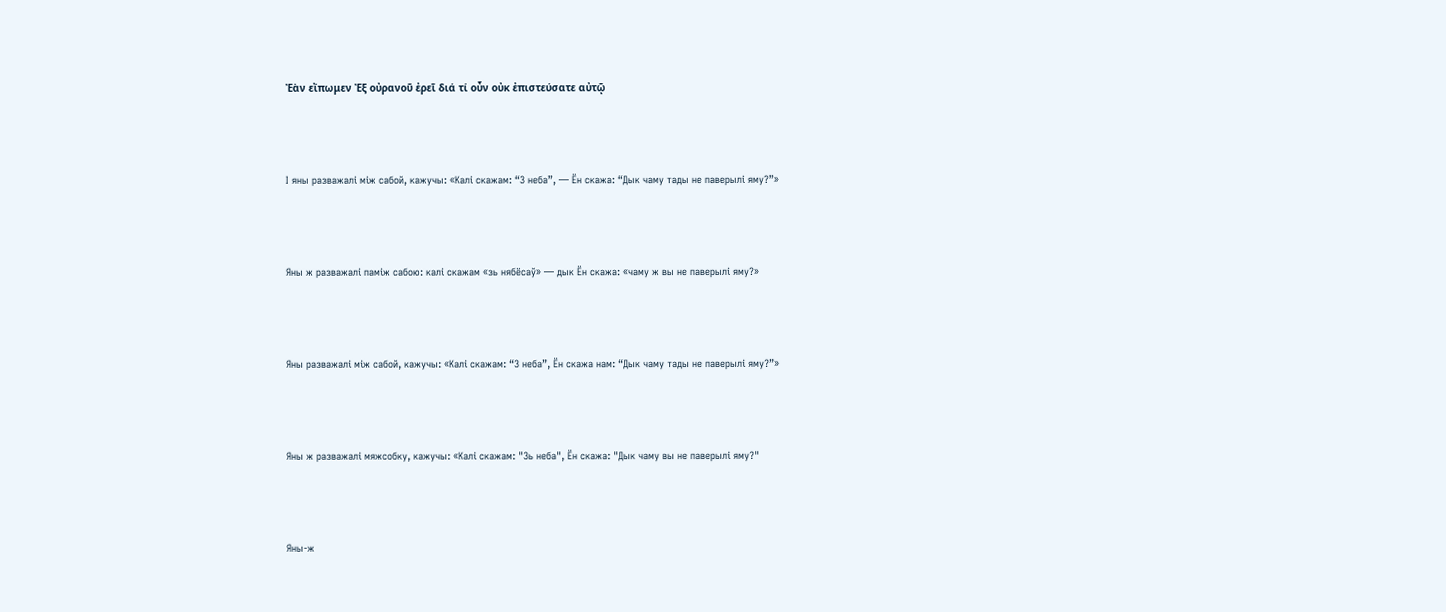Ἐὰν εἴπωμεν Ἐξ οὐρανοῦ ἐρεῖ διά τί οὖν οὐκ ἐπιστεύσατε αὐτῷ



І яны разважалі між сабой, кажучы: «Калі скажам: “З неба”, — Ён скажа: “Дык чаму тады не паверылі яму?”»



Яны ж разважалі паміж сабою: калі скажам «зь нябёсаў» — дык Ён скажа: «чаму ж вы не паверылі яму?»



Яны разважалі між сабой, кажучы: «Калі скажам: “З неба”, Ён скажа нам: “Дык чаму тады не паверылі яму?”»



Яны ж разважалі мяжсобку, кажучы: «Калі скажам: "Зь неба", Ён скажа: "Дык чаму вы не паверылі яму?"



Яны-ж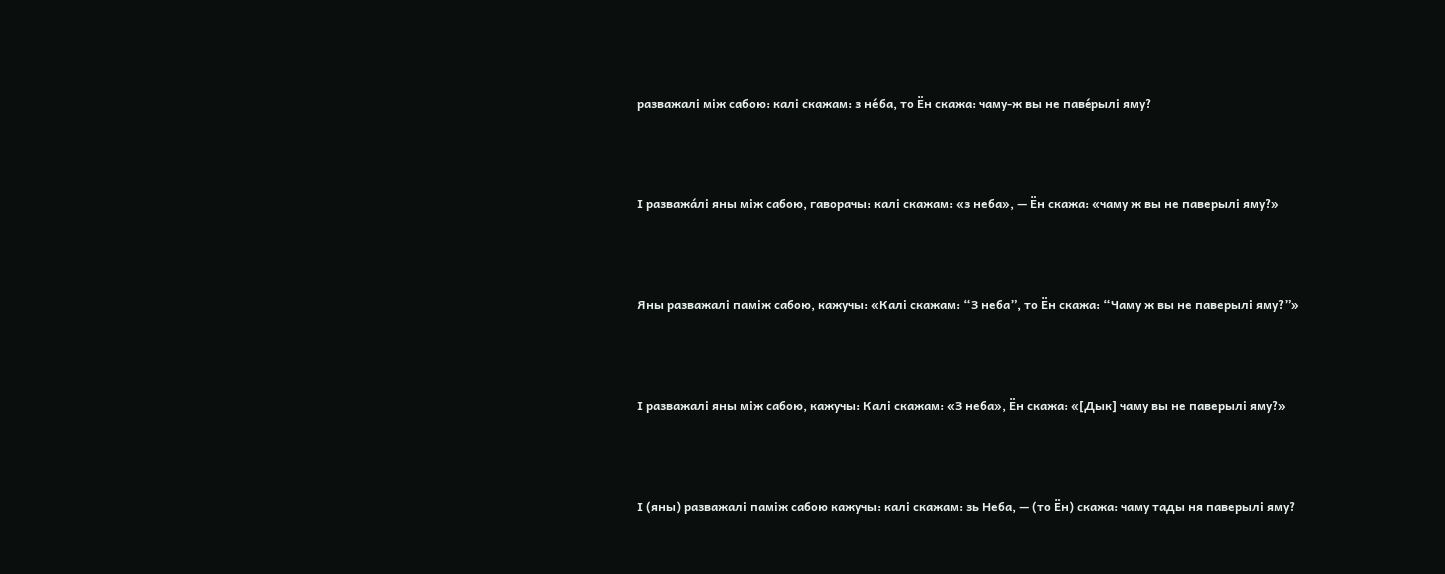разважалі між сабою: калі скажам: з не́ба, то Ён скажа: чаму-ж вы не паве́рылі яму?



І разважа́лі яны між сабою, гаворачы: калі скажам: «з неба», — Ён скажа: «чаму ж вы не паверылі яму?»



Яны разважалі паміж сабою, кажучы: «Калі скажам: “З неба”, то Ён скажа: “Чаму ж вы не паверылі яму?”»



І разважалі яны між сабою, кажучы: Калі скажам: «З неба», Ён скажа: «[Дык] чаму вы не паверылі яму?»



І (яны) разважалі паміж сабою кажучы: калі скажам: зь Неба, — (то Ён) скажа: чаму тады ня паверылі яму?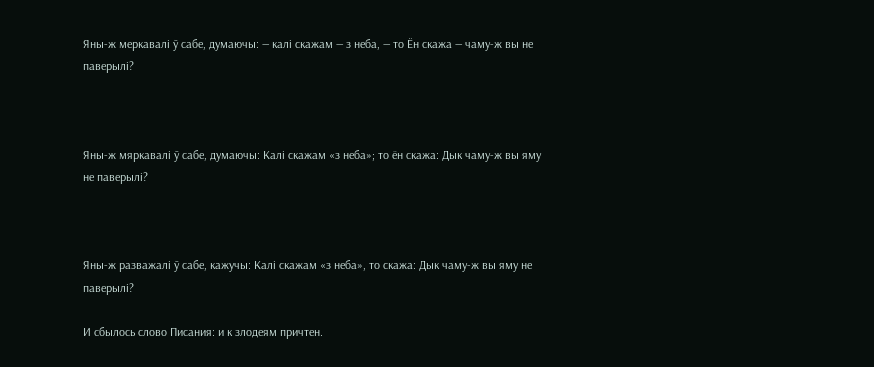Яны-ж меркавалі ў сабе, думаючы: — калі скажам — з неба, — то Ён скажа — чаму-ж вы не паверылі?



Яны-ж мяркавалі ў сабе, думаючы: Калі скажам «з неба»; то ён скажа: Дык чаму-ж вы яму не паверылі?



Яны-ж разважалі ў сабе, кажучы: Калі скажам «з неба», то скажа: Дык чаму-ж вы яму не паверылі?

И сбылось слово Писания: и к злодеям причтен.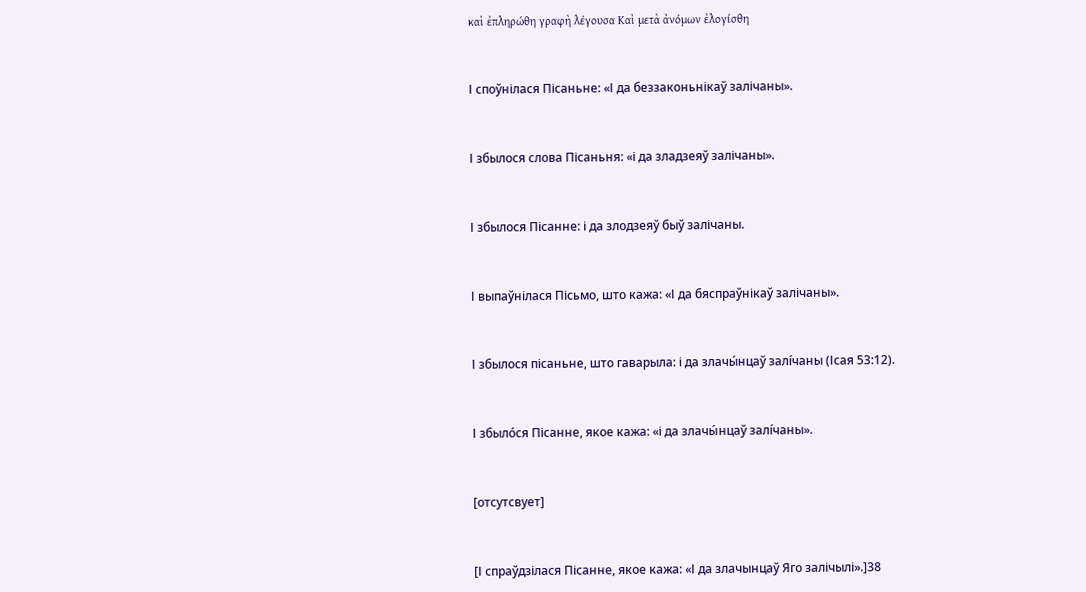καὶ ἐπληρώθη γραφὴ λέγουσα Καὶ μετὰ ἀνόμων ἐλογίσθη



І споўнілася Пісаньне: «І да беззаконьнікаў залічаны».



І збылося слова Пісаньня: «і да зладзеяў залічаны».



І збылося Пісанне: і да злодзеяў быў залічаны.



І выпаўнілася Пісьмо, што кажа: «І да бяспраўнікаў залічаны».



І збылося пісаньне, што гаварыла: і да злачы́нцаў залíчаны (Ісая 53:12).



І збыло́ся Пісанне, якое кажа: «і да злачы́нцаў залíчаны».



[отсутсвует]



[І спраўдзілася Пісанне, якое кажа: «І да злачынцаў Яго залічылі».]38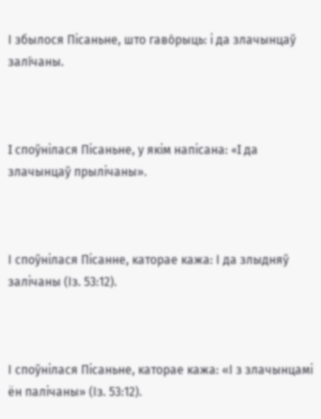І збылося Пісаньне, што гаво́рыць: і да злачынцаў залíчаны.



I споўнілася Пісаньне, у якім напісана: «I да злачынцаў прылічаны».



І споўнілася Пісанне, каторае кажа: І да злыдняў залічаны (Із. 53:12).



І споўнілася Пісаньне, каторае кажа: «І з злачынцамі ён палічаны» (Із. 53:12).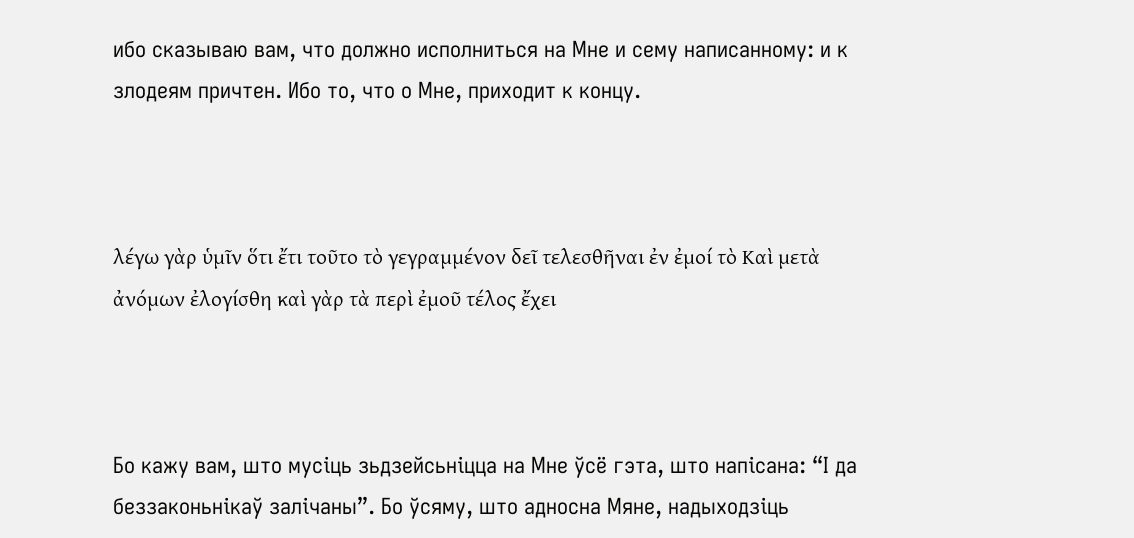ибо сказываю вам, что должно исполниться на Мне и сему написанному: и к злодеям причтен. Ибо то, что о Мне, приходит к концу.



λέγω γὰρ ὑμῖν ὅτι ἔτι τοῦτο τὸ γεγραμμένον δεῖ τελεσθῆναι ἐν ἐμοί τὸ Καὶ μετὰ ἀνόμων ἐλογίσθη καὶ γὰρ τὰ περὶ ἐμοῦ τέλος ἔχει



Бо кажу вам, што мусіць зьдзейсьніцца на Мне ўсё гэта, што напісана: “І да беззаконьнікаў залічаны”. Бо ўсяму, што адносна Мяне, надыходзіць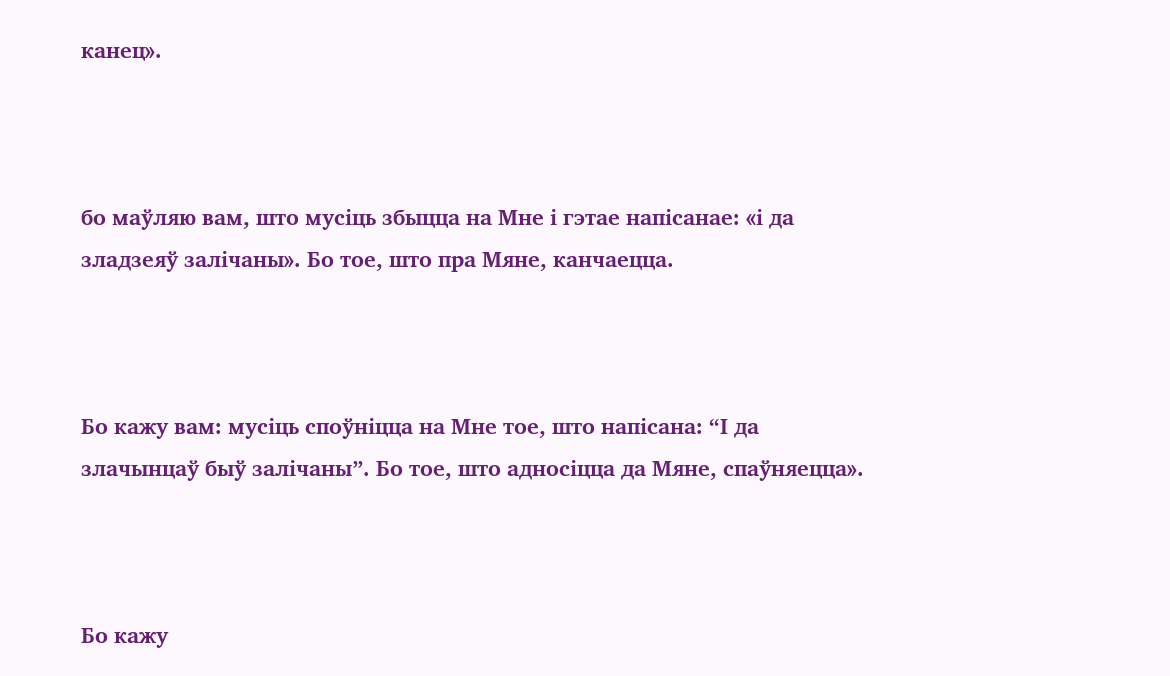канец».



бо маўляю вам, што мусіць збыцца на Мне і гэтае напісанае: «і да зладзеяў залічаны». Бо тое, што пра Мяне, канчаецца.



Бо кажу вам: мусіць споўніцца на Мне тое, што напісана: “І да злачынцаў быў залічаны”. Бо тое, што адносіцца да Мяне, спаўняецца».



Бо кажу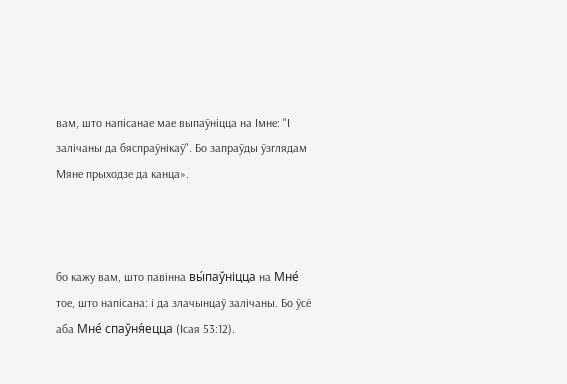вам, што напісанае мае выпаўніцца на Імне: "І залічаны да бяспраўнікаў". Бо запраўды ўзглядам Мяне прыходзе да канца».



бо кажу вам, што павінна вы́паўніцца на Мне́ тое, што напісана: і да злачынцаў залічаны. Бо ўсё аба Мне́ спаўня́ецца (Ісая 53:12).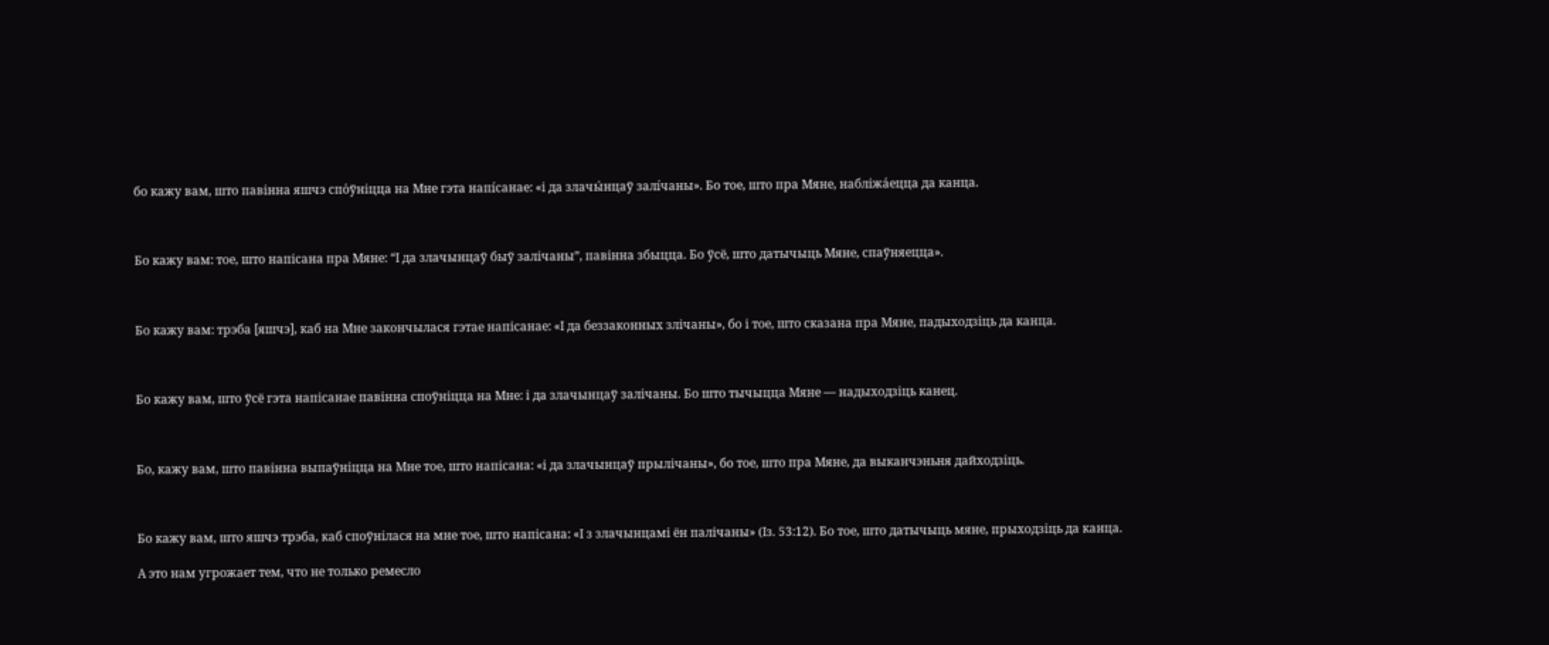бо кажу вам, што павінна яшчэ спо́ўніцца на Мне гэта напíсанае: «і да злачы́нцаў залíчаны». Бо тое, што пра Мяне, набліжа́ецца да канца.



Бо кажу вам: тое, што напісана пра Мяне: “І да злачынцаў быў залічаны”, павінна збыцца. Бо ўсё, што датычыць Мяне, спаўняецца».



Бо кажу вам: трэба [яшчэ], каб на Мне закончылася гэтае напісанае: «І да беззаконных злічаны», бо і тое, што сказана пра Мяне, падыходзіць да канца.



Бо кажу вам, што ўсё гэта напісанае павінна споўніцца на Мне: і да злачынцаў залічаны. Бо што тычыцца Мяне — надыходзіць канец.



Бо, кажу вам, што павінна выпаўніцца на Мне тое, што напісана: «і да злачынцаў прылічаны», бо тое, што пра Мяне, да выканчэньня дайходзіць.



Бо кажу вам, што яшчэ трэба, каб споўнілася на мне тое, што напісана: «І з злачынцамі ён палічаны» (Із. 53:12). Бо тое, што датычыць мяне, прыходзіць да канца.

А это нам угрожает тем, что не только ремесло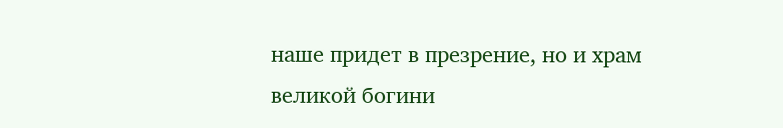наше придет в презрение, но и храм великой богини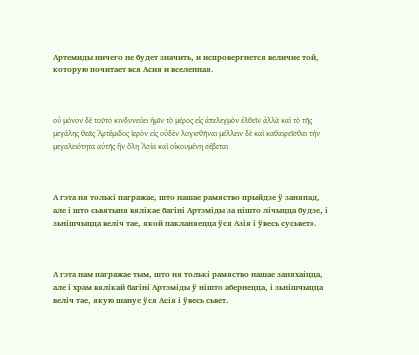Артемиды ничего не будет значить, и испровергнется величие той, которую почитает вся Асия и вселенная.



οὐ μόνον δὲ τοῦτο κινδυνεύει ἡμῖν τὸ μέρος εἰς ἀπελεγμὸν ἐλθεῖν ἀλλὰ καὶ τὸ τῆς μεγάλης θεᾶς Ἀρτέμιδος ἱερὸν εἰς οὐδὲν λογισθῆναι μέλλειν δὲ καὶ καθαιρεῖσθαι τήν μεγαλειότητα αὐτῆς ἣν ὅλη Ἀσία καὶ οἰκουμένη σέβεται



А гэта ня толькі пагражае, што нашае рамяство прыйдзе ў заняпад, але і што сьвятыня вялікае багіні Артэміды за нішто лічыцца будзе, і зьнішчыцца веліч тае, якой пакланяецца ўся Азія і ўвесь сусьвет».



А гэта нам пагражае тым, што ня толькі рамяство нашае заняхаіцца, але і храм вялікай багіні Артэміды ў нішто абернецца, і зьнішчыцца веліч тае, якую шануе ўся Асія і ўвесь сьвет.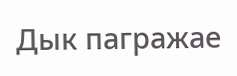Дык пагражае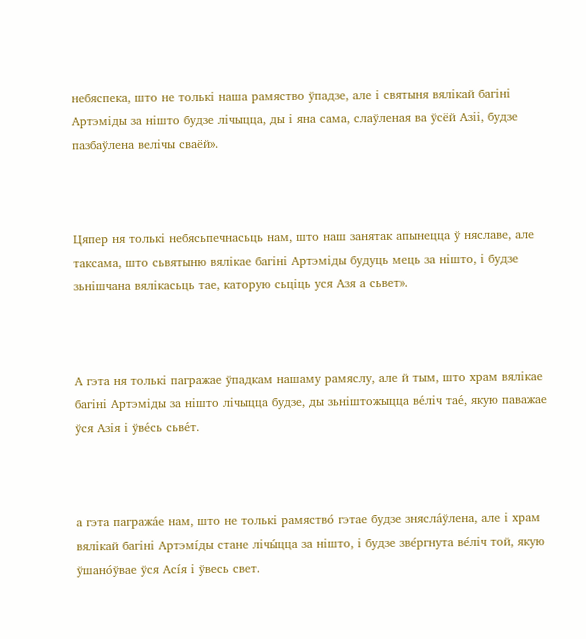небяспека, што не толькі наша рамяство ўпадзе, але і святыня вялікай багіні Артэміды за нішто будзе лічыцца, ды і яна сама, слаўленая ва ўсёй Азіі, будзе пазбаўлена велічы сваёй».



Цяпер ня толькі небясьпечнасьць нам, што наш занятак апынецца ў няславе, але таксама, што сьвятыню вялікае багіні Артэміды будуць мець за нішто, і будзе зьнішчана вялікасьць тае, каторую сьціць уся Азя а сьвет».



А гэта ня толькі пагражае ўпадкам нашаму рамяслу, але й тым, што храм вялікае багіні Артэміды за нішто лічыцца будзе, ды зьніштожыцца ве́ліч тае́, якую паважае ўся Азія і ўве́сь сьве́т.



а гэта пагража́е нам, што не толькі рамяство́ гэтае будзе знясла́ўлена, але і храм вялікай багіні Артэмíды стане лічы́цца за нішто, і будзе зве́ргнута ве́ліч той, якую ўшано́ўвае ўся Асíя і ўвесь свет.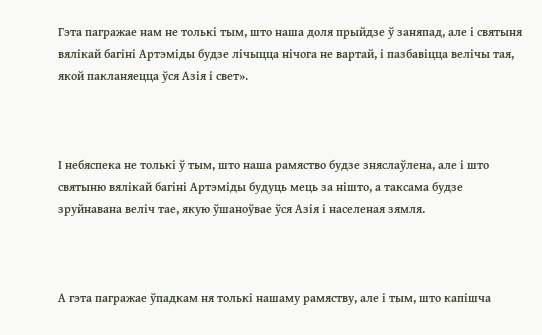Гэта пагражае нам не толькі тым, што наша доля прыйдзе ў заняпад, але і святыня вялікай багіні Артэміды будзе лічыцца нічога не вартай, і пазбавіцца велічы тая, якой пакланяецца ўся Азія і свет».



І небяспека не толькі ў тым, што наша рамяство будзе зняслаўлена, але і што святыню вялікай багіні Артэміды будуць мець за нішто, а таксама будзе зруйнавана веліч тае, якую ўшаноўвае ўся Азія і населеная зямля.



А гэта пагражае ўпадкам ня толькі нашаму рамяству, але і тым, што капішча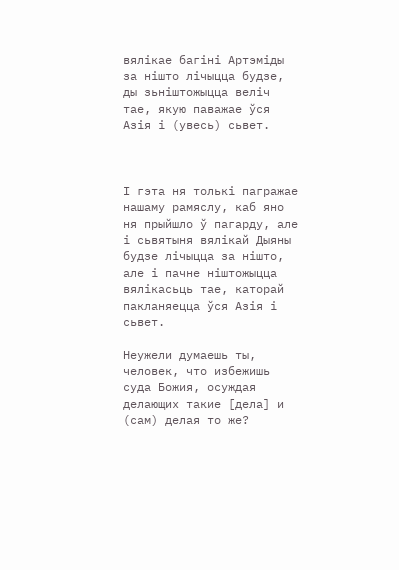вялікае багіні Артэміды за нішто лічыцца будзе, ды зьніштожыцца веліч тае, якую паважае ўся Азія і (увесь) сьвет.



І гэта ня толькі пагражае нашаму рамяслу, каб яно ня прыйшло ў пагарду, але і сьвятыня вялікай Дыяны будзе лічыцца за нішто, але і пачне ніштожыцца вялікасьць тае, каторай пакланяецца ўся Азія і сьвет.

Неужели думаешь ты, человек, что избежишь суда Божия, осуждая делающих такие [дела] и (сам) делая то же?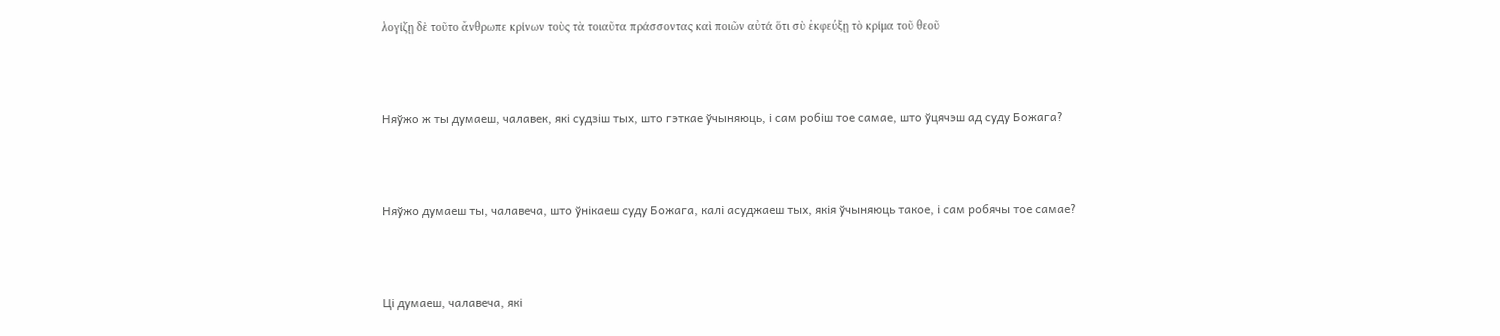λογίζῃ δὲ τοῦτο ἄνθρωπε κρίνων τοὺς τὰ τοιαῦτα πράσσοντας καὶ ποιῶν αὐτά ὅτι σὺ ἐκφεύξῃ τὸ κρίμα τοῦ θεοῦ



Няўжо ж ты думаеш, чалавек, які судзіш тых, што гэткае ўчыняюць, і сам робіш тое самае, што ўцячэш ад суду Божага?



Няўжо думаеш ты, чалавеча, што ўнікаеш суду Божага, калі асуджаеш тых, якія ўчыняюць такое, і сам робячы тое самае?



Ці думаеш, чалавеча, які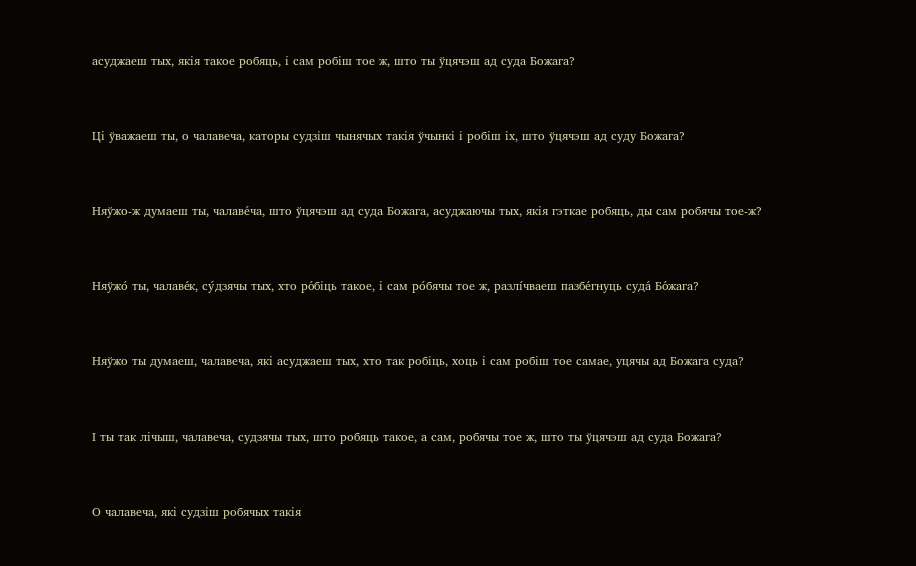асуджаеш тых, якія такое робяць, і сам робіш тое ж, што ты ўцячэш ад суда Божага?



Ці ўважаеш ты, о чалавеча, каторы судзіш чынячых такія ўчынкі і робіш іх, што ўцячэш ад суду Божага?



Няўжо-ж думаеш ты, чалаве́ча, што ўцячэш ад суда Божага, асуджаючы тых, якія гэткае робяць, ды сам робячы тое-ж?



Няўжо́ ты, чалаве́к, су́дзячы тых, хто ро́біць такое, і сам ро́бячы тое ж, разлíчваеш пазбе́гнуць суда́ Бо́жага?



Няўжо ты думаеш, чалавеча, які асуджаеш тых, хто так робіць, хоць і сам робіш тое самае, уцячы ад Божага суда?



І ты так лічыш, чалавеча, судзячы тых, што робяць такое, а сам, робячы тое ж, што ты ўцячэш ад суда Божага?



О чалавеча, які судзіш робячых такія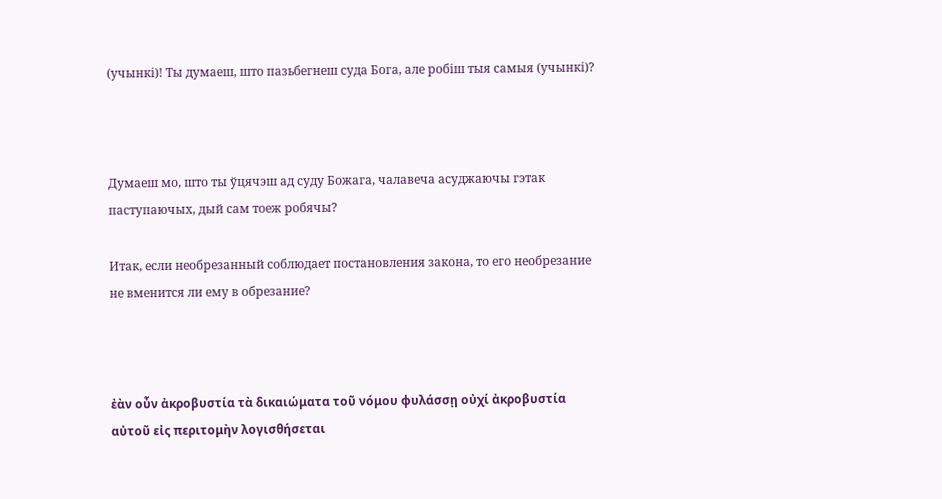(учынкі)! Ты думаеш, што пазьбегнеш суда Бога, але робіш тыя самыя (учынкі)?



Думаеш мо, што ты ўцячэш ад суду Божага, чалавеча асуджаючы гэтак паступаючых, дый сам тоеж робячы?

Итак, если необрезанный соблюдает постановления закона, то его необрезание не вменится ли ему в обрезание?



ἐὰν οὖν ἀκροβυστία τὰ δικαιώματα τοῦ νόμου φυλάσσῃ οὐχί ἀκροβυστία αὐτοῦ εἰς περιτομὴν λογισθήσεται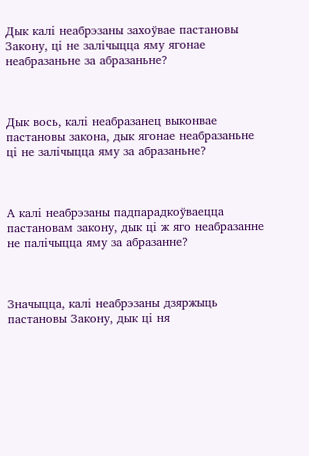Дык калі неабрэзаны захоўвае пастановы Закону, ці не залічыцца яму ягонае неабразаньне за абразаньне?



Дык вось, калі неабразанец выконвае пастановы закона, дык ягонае неабразаньне ці не залічыцца яму за абразаньне?



А калі неабрэзаны падпарадкоўваецца пастановам закону, дык ці ж яго неабразанне не палічыцца яму за абразанне?



Значыцца, калі неабрэзаны дзяржыць пастановы Закону, дык ці ня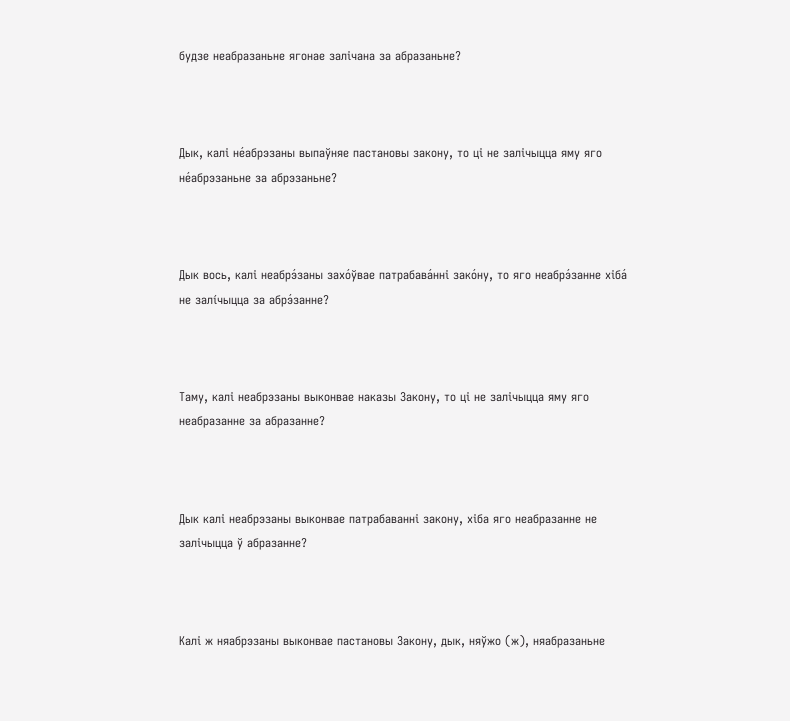будзе неабразаньне ягонае залічана за абразаньне?



Дык, калі не́абрэзаны выпаўняе пастановы закону, то ці не залічыцца яму яго не́абрэзаньне за абрэзаньне?



Дык вось, калі неабрэ́заны захо́ўвае патрабава́нні зако́ну, то яго неабрэ́занне хіба́ не залíчыцца за абрэ́занне?



Таму, калі неабрэзаны выконвае наказы Закону, то ці не залічыцца яму яго неабразанне за абразанне?



Дык калі неабрэзаны выконвае патрабаванні закону, хіба яго неабразанне не залічыцца ў абразанне?



Калі ж няабрэзаны выконвае пастановы Закону, дык, няўжо (ж), няабразаньне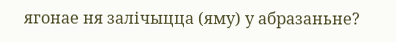ягонае ня залічыцца (яму) у абразаньне?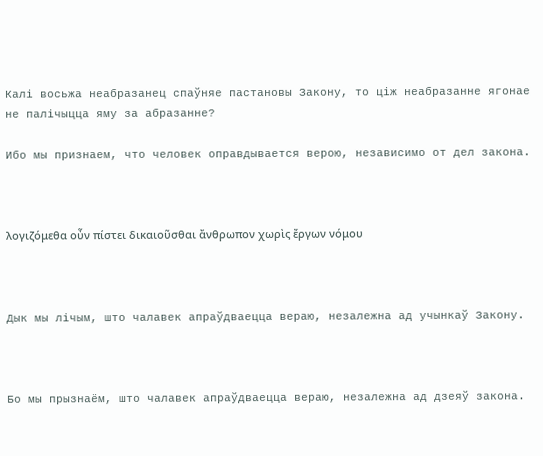Калі восьжа неабразанец спаўняе пастановы Закону, то ціж неабразанне ягонае не палічыцца яму за абразанне?

Ибо мы признаем, что человек оправдывается верою, независимо от дел закона.



λογιζόμεθα οὖν πίστει δικαιοῦσθαι ἄνθρωπον χωρὶς ἔργων νόμου



Дык мы лічым, што чалавек апраўдваецца вераю, незалежна ад учынкаў Закону.



Бо мы прызнаём, што чалавек апраўдваецца вераю, незалежна ад дзеяў закона.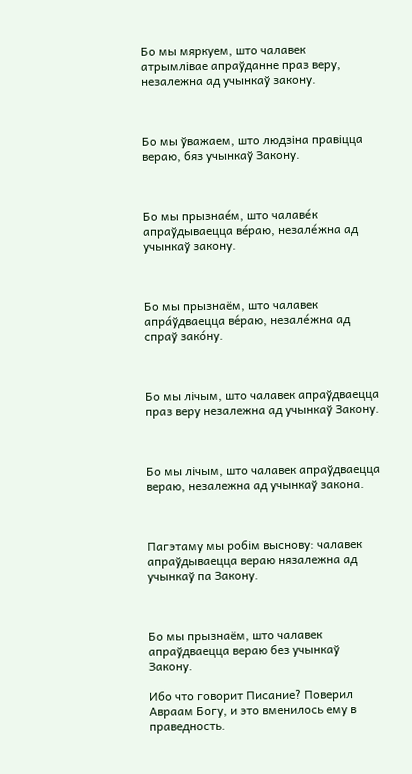Бо мы мяркуем, што чалавек атрымлівае апраўданне праз веру, незалежна ад учынкаў закону.



Бо мы ўважаем, што людзіна правіцца вераю, бяз учынкаў Закону.



Бо мы прызнае́м, што чалаве́к апраўдываецца ве́раю, незале́жна ад учынкаў закону.



Бо мы прызнаём, што чалавек апра́ўдваецца ве́раю, незале́жна ад спраў зако́ну.



Бо мы лічым, што чалавек апраўдваецца праз веру незалежна ад учынкаў Закону.



Бо мы лічым, што чалавек апраўдваецца вераю, незалежна ад учынкаў закона.



Пагэтаму мы робім выснову: чалавек апраўдываецца вераю нязалежна ад учынкаў па Закону.



Бо мы прызнаём, што чалавек апраўдваецца вераю без учынкаў Закону.

Ибо что говорит Писание? Поверил Авраам Богу, и это вменилось ему в праведность.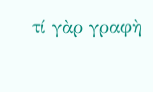τί γὰρ γραφὴ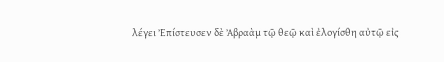λέγει Ἐπίστευσεν δὲ Ἀβραὰμ τῷ θεῷ καὶ ἐλογίσθη αὐτῷ εἰς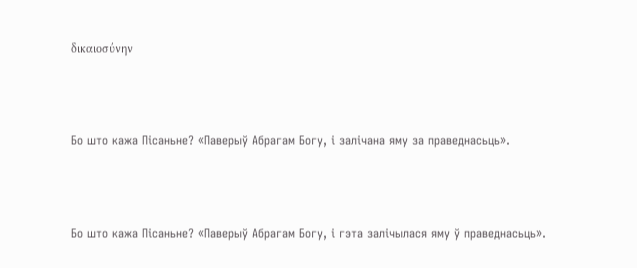δικαιοσύνην



Бо што кажа Пісаньне? «Паверыў Абрагам Богу, і залічана яму за праведнасьць».



Бо што кажа Пісаньне? «Паверыў Абрагам Богу, і гэта залічылася яму ў праведнасьць».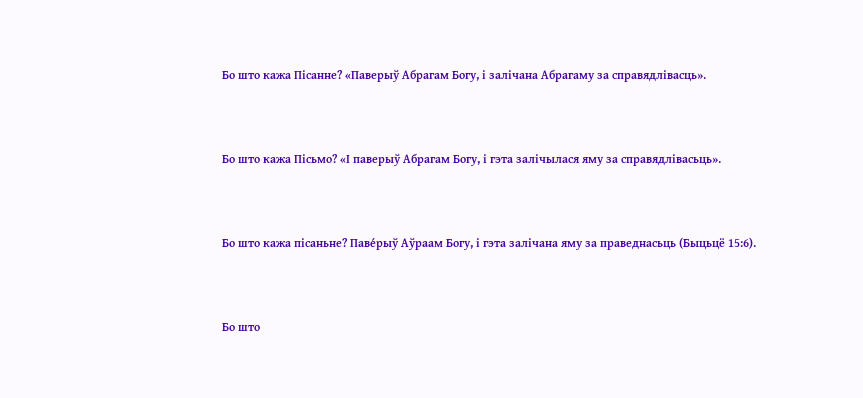Бо што кажа Пісанне? «Паверыў Абрагам Богу, і залічана Абрагаму за справядлівасць».



Бо што кажа Пісьмо? «І паверыў Абрагам Богу, і гэта залічылася яму за справядлівасьць».



Бо што кажа пісаньне? Паве́рыў Аўраам Богу, і гэта залічана яму за праведнасьць (Быцьцё 15:6).



Бо што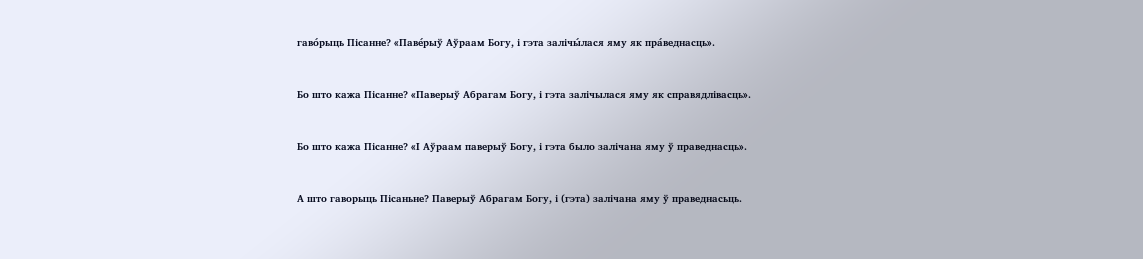гаво́рыць Пісанне? «Паве́рыў Аўраам Богу, і гэта залічы́лася яму як пра́веднасць».



Бо што кажа Пісанне? «Паверыў Абрагам Богу, і гэта залічылася яму як справядлівасць».



Бо што кажа Пісанне? «І Аўраам паверыў Богу, і гэта было залічана яму ў праведнасць».



А што гаворыць Пісаньне? Паверыў Абрагам Богу, і (гэта) залічана яму ў праведнасьць.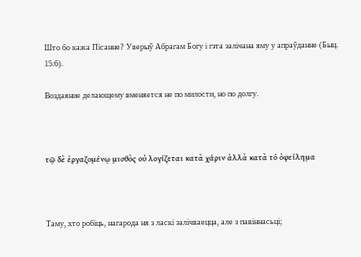Што бо кажа Пісанне? Уверыў Абрагам Богу і гэта залічана яму у апраўданне (Быц. 15:6).

Воздаяние делающему вменяется не по милости, но по долгу.



τῷ δὲ ἐργαζομένῳ μισθὸς οὐ λογίζεται κατὰ χάριν ἀλλὰ κατὰ τό ὀφείλημα



Таму, хто робіць, нагарода ня з ласкі залічваецца, але з павіннасьці;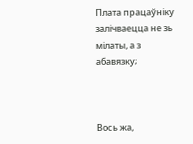Плата працаўніку залічваецца не зь мілаты, а з абавязку;



Вось жа,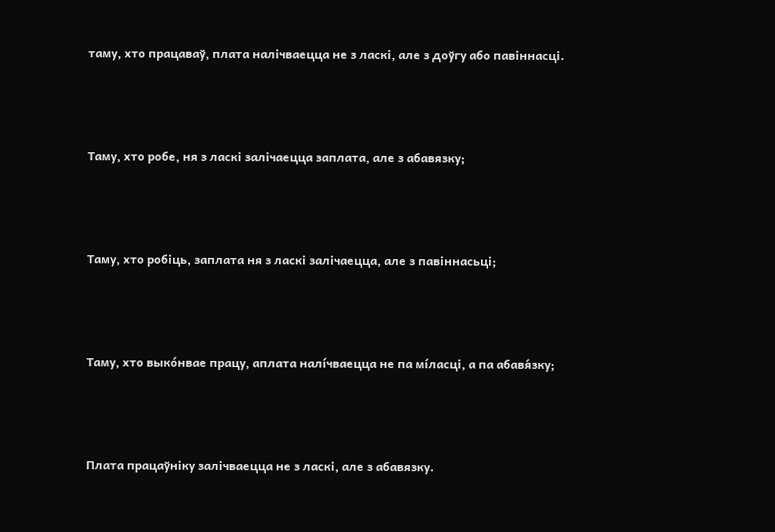таму, хто працаваў, плата налічваецца не з ласкі, але з доўгу або павіннасці.



Таму, хто робе, ня з ласкі залічаецца заплата, але з абавязку;



Таму, хто робіць, заплата ня з ласкі залічаецца, але з павіннасьці;



Таму, хто выко́нвае працу, аплата налíчваецца не па мíласці, а па абавя́зку;



Плата працаўніку залічваецца не з ласкі, але з абавязку.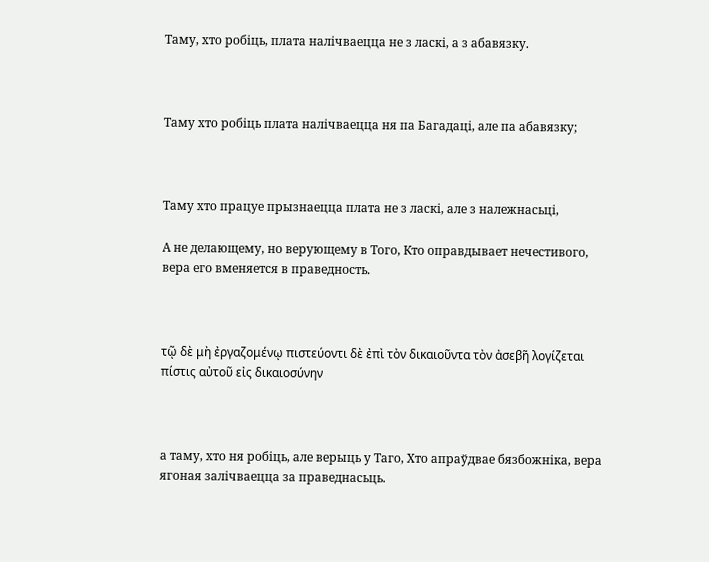Таму, хто робіць, плата налічваецца не з ласкі, а з абавязку.



Таму хто робіць плата налічваецца ня па Багадаці, але па абавязку;



Таму хто працуе прызнаецца плата не з ласкі, але з належнасьці,

А не делающему, но верующему в Того, Кто оправдывает нечестивого, вера его вменяется в праведность.



τῷ δὲ μὴ ἐργαζομένῳ πιστεύοντι δὲ ἐπὶ τὸν δικαιοῦντα τὸν ἀσεβῆ λογίζεται πίστις αὐτοῦ εἰς δικαιοσύνην



а таму, хто ня робіць, але верыць у Таго, Хто апраўдвае бязбожніка, вера ягоная залічваецца за праведнасьць.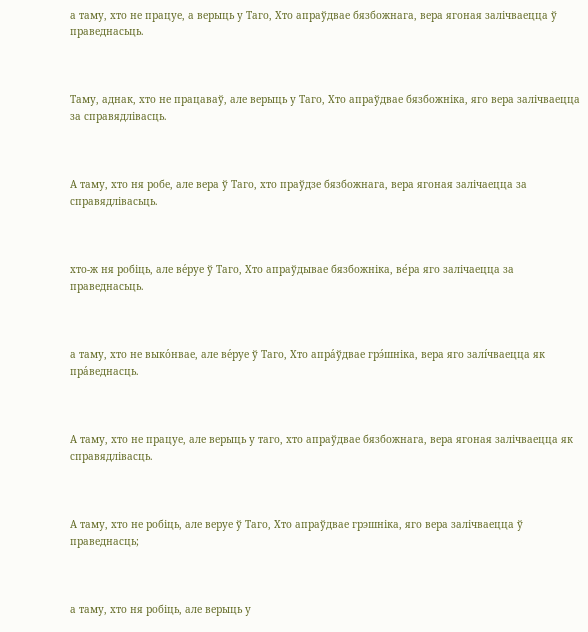а таму, хто не працуе, а верыць у Таго, Хто апраўдвае бязбожнага, вера ягоная залічваецца ў праведнасьць.



Таму, аднак, хто не працаваў, але верыць у Таго, Хто апраўдвае бязбожніка, яго вера залічваецца за справядлівасць.



А таму, хто ня робе, але вера ў Таго, хто праўдзе бязбожнага, вера ягоная залічаецца за справядлівасьць.



хто-ж ня робіць, але ве́руе ў Таго, Хто апраўдывае бязбожніка, ве́ра яго залічаецца за праведнасьць.



а таму, хто не выко́нвае, але ве́руе ў Таго, Хто апра́ўдвае грэ́шніка, вера яго залíчваецца як пра́веднасць.



А таму, хто не працуе, але верыць у таго, хто апраўдвае бязбожнага, вера ягоная залічваецца як справядлівасць.



А таму, хто не робіць, але веруе ў Таго, Хто апраўдвае грэшніка, яго вера залічваецца ў праведнасць;



а таму, хто ня робіць, але верыць у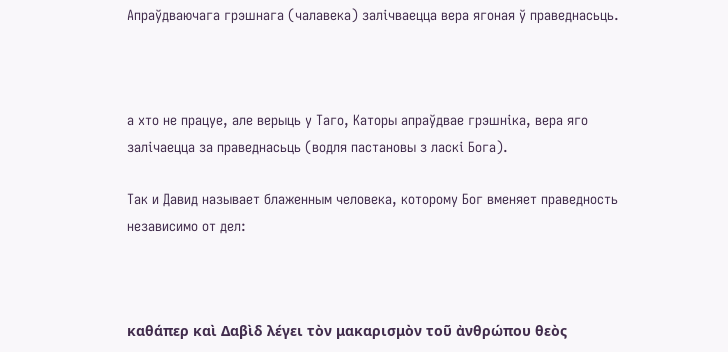Апраўдваючага грэшнага (чалавека) залічваецца вера ягоная ў праведнасьць.



а хто не працуе, але верыць у Таго, Каторы апраўдвае грэшніка, вера яго залічаецца за праведнасьць (водля пастановы з ласкі Бога).

Так и Давид называет блаженным человека, которому Бог вменяет праведность независимо от дел:



καθάπερ καὶ Δαβὶδ λέγει τὸν μακαρισμὸν τοῦ ἀνθρώπου θεὸς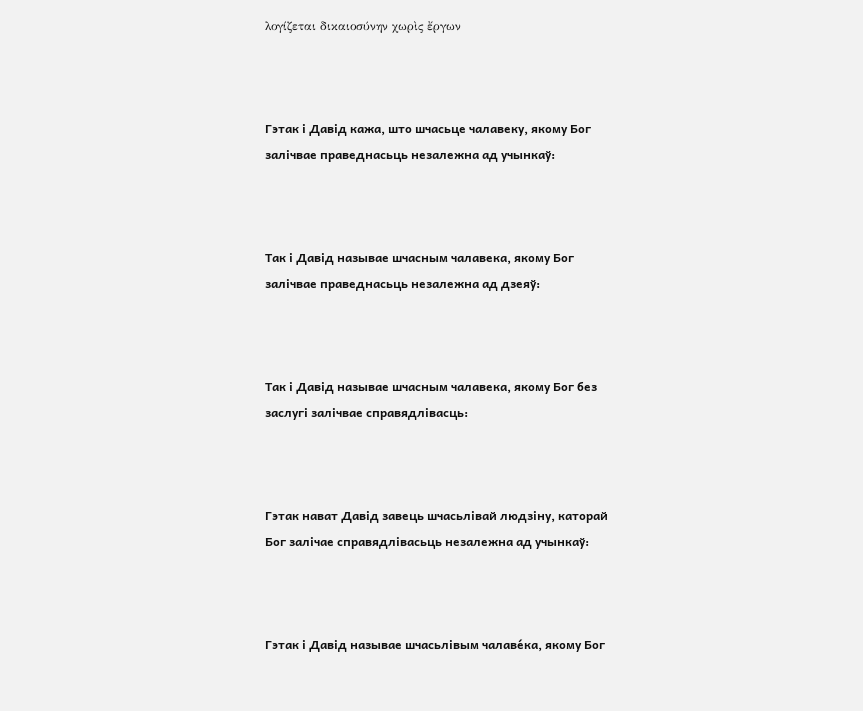λογίζεται δικαιοσύνην χωρὶς ἔργων



Гэтак і Давід кажа, што шчасьце чалавеку, якому Бог залічвае праведнасьць незалежна ад учынкаў:



Так і Давід называе шчасным чалавека, якому Бог залічвае праведнасьць незалежна ад дзеяў:



Так і Давід называе шчасным чалавека, якому Бог без заслугі залічвае справядлівасць:



Гэтак нават Давід завець шчасьлівай людзіну, каторай Бог залічае справядлівасьць незалежна ад учынкаў:



Гэтак і Давід называе шчасьлівым чалаве́ка, якому Бог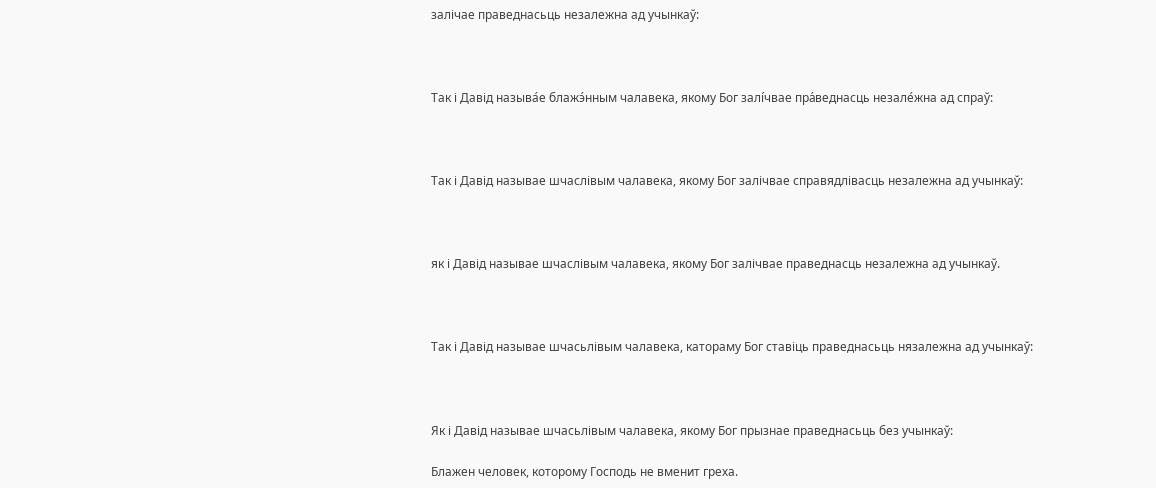залічае праведнасьць незалежна ад учынкаў:



Так і Давід называ́е блажэ́нным чалавека, якому Бог залíчвае пра́веднасць незале́жна ад спраў:



Так і Давід называе шчаслівым чалавека, якому Бог залічвае справядлівасць незалежна ад учынкаў:



як і Давід называе шчаслівым чалавека, якому Бог залічвае праведнасць незалежна ад учынкаў.



Так і Давід называе шчасьлівым чалавека, катораму Бог ставіць праведнасьць нязалежна ад учынкаў:



Як і Давід называе шчасьлівым чалавека, якому Бог прызнае праведнасьць без учынкаў:

Блажен человек, которому Господь не вменит греха.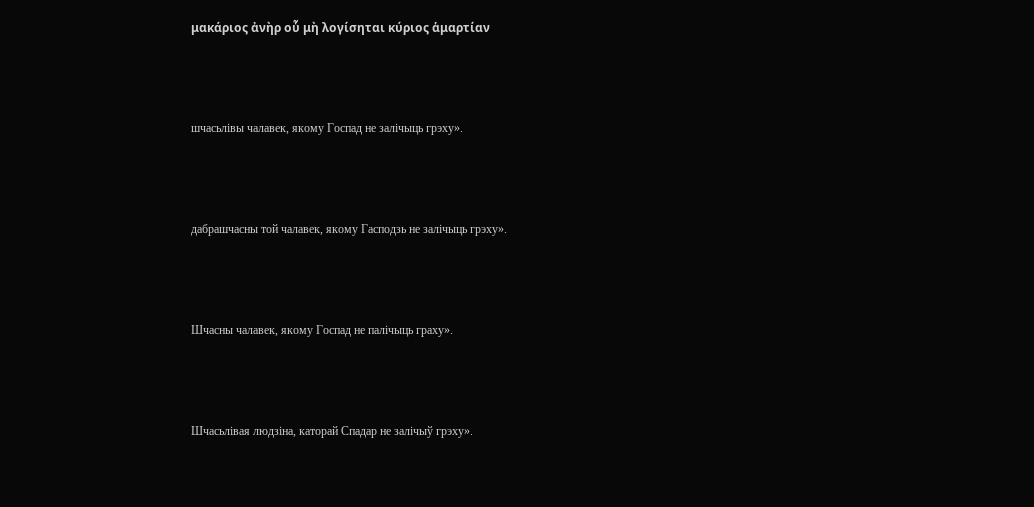μακάριος ἀνὴρ οὗ μὴ λογίσηται κύριος ἁμαρτίαν



шчасьлівы чалавек, якому Госпад не залічыць грэху».



дабрашчасны той чалавек, якому Гасподзь не залічыць грэху».



Шчасны чалавек, якому Госпад не палічыць граху».



Шчасьлівая людзіна, каторай Спадар не залічыў грэху».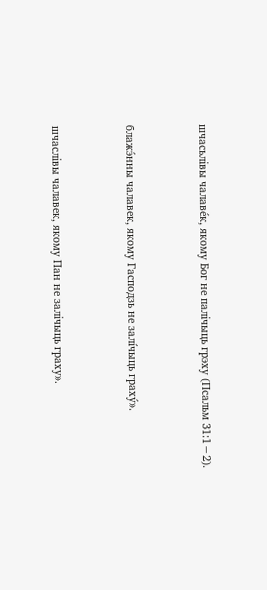шчасьлівы чалаве́к, якому Бог не палічыць грэху (Псальм 31:1−2).



блажэ́нны чалавек, якому Гасподзь не залíчыць граху́».



шчаслівы чалавек, якому Пан не залічыць граху».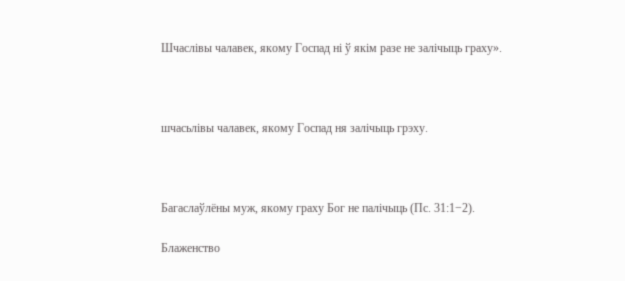Шчаслівы чалавек, якому Госпад ні ў якім разе не залічыць граху».



шчасьлівы чалавек, якому Госпад ня залічыць грэху.



Багаслаўлёны муж, якому граху Бог не палічыць (Пс. 31:1−2).

Блаженство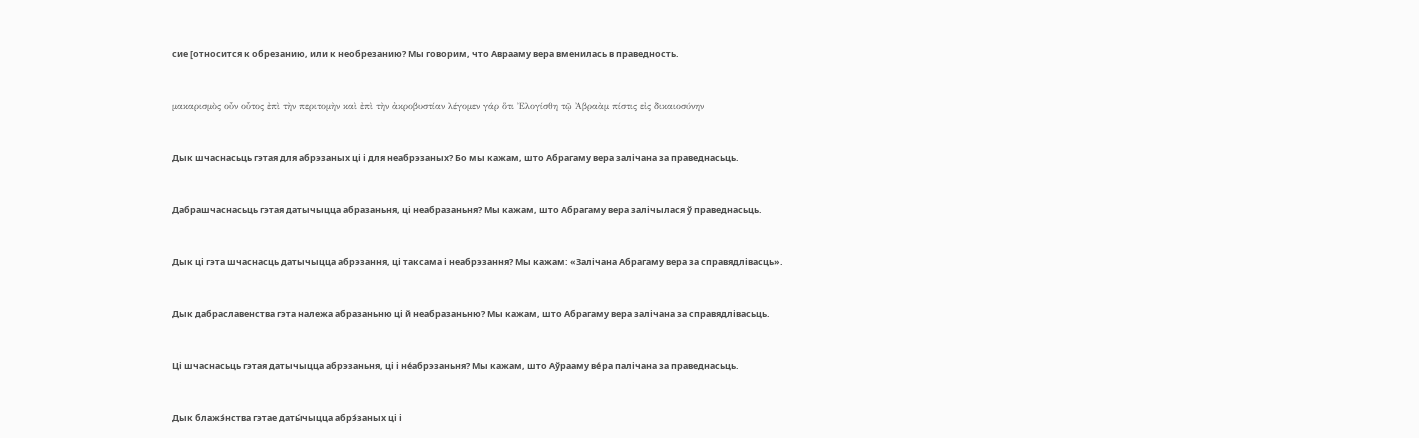сие [относится к обрезанию, или к необрезанию? Мы говорим, что Аврааму вера вменилась в праведность.



μακαρισμὸς οὖν οὗτος ἐπὶ τὴν περιτομὴν καὶ ἐπὶ τὴν ἀκροβυστίαν λέγομεν γάρ ὅτι Ἐλογίσθη τῷ Ἀβραὰμ πίστις εἰς δικαιοσύνην



Дык шчаснасьць гэтая для абрэзаных ці і для неабрэзаных? Бо мы кажам, што Абрагаму вера залічана за праведнасьць.



Дабрашчаснасьць гэтая датычыцца абразаньня, ці неабразаньня? Мы кажам, што Абрагаму вера залічылася ў праведнасьць.



Дык ці гэта шчаснасць датычыцца абрэзання, ці таксама і неабрэзання? Мы кажам: «Залічана Абрагаму вера за справядлівасць».



Дык дабраславенства гэта належа абразаньню ці й неабразаньню? Мы кажам, што Абрагаму вера залічана за справядлівасьць.



Ці шчаснасьць гэтая датычыцца абрэзаньня, ці і не́абрэзаньня? Мы кажам, што Аўрааму ве́ра палічана за праведнасьць.



Дык блажэ́нства гэтае даты́чыцца абрэ́заных ці і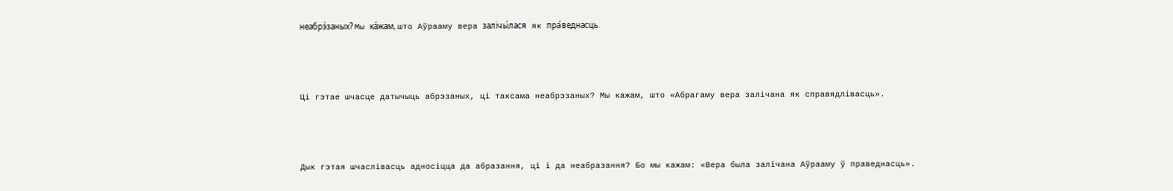неабрэ́заных? Мы ка́жам, што Аўрааму вера залічы́лася як пра́веднасць.



Ці гэтае шчасце датычыць абрэзаных, ці таксама неабрэзаных? Мы кажам, што «Абрагаму вера залічана як справядлівасць».



Дык гэтая шчаслівасць адносіцца да абразання, ці і да неабразання? Бо мы кажам: «Вера была залічана Аўрааму ў праведнасць».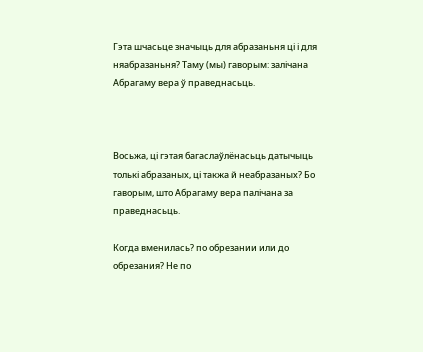Гэта шчасьце значыць для абразаньня ці і для няабразаньня? Таму (мы) гаворым: залічана Абрагаму вера ў праведнасьць.



Восьжа, ці гэтая багаслаўлёнасьць датычыць толькі абразаных, ці такжа й неабразаных? Бо гаворым, што Абрагаму вера палічана за праведнасьць.

Когда вменилась? по обрезании или до обрезания? Не по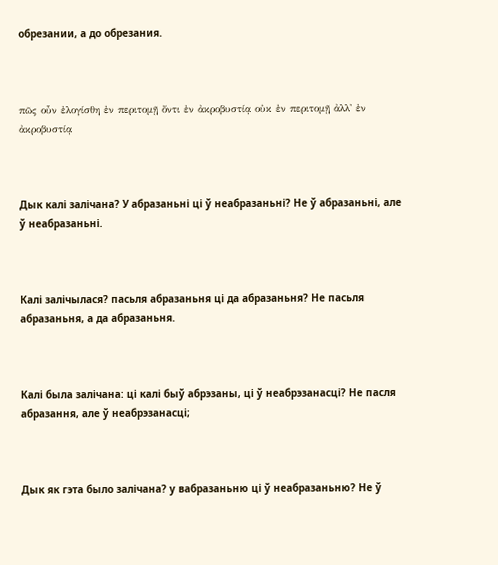обрезании, а до обрезания.



πῶς οὖν ἐλογίσθη ἐν περιτομῇ ὄντι ἐν ἀκροβυστίᾳ οὐκ ἐν περιτομῇ ἀλλ' ἐν ἀκροβυστίᾳ



Дык калі залічана? У абразаньні ці ў неабразаньні? Не ў абразаньні, але ў неабразаньні.



Калі залічылася? пасьля абразаньня ці да абразаньня? Не пасьля абразаньня, а да абразаньня.



Калі была залічана: ці калі быў абрэзаны, ці ў неабрэзанасці? Не пасля абразання, але ў неабрэзанасці;



Дык як гэта было залічана? у вабразаньню ці ў неабразаньню? Не ў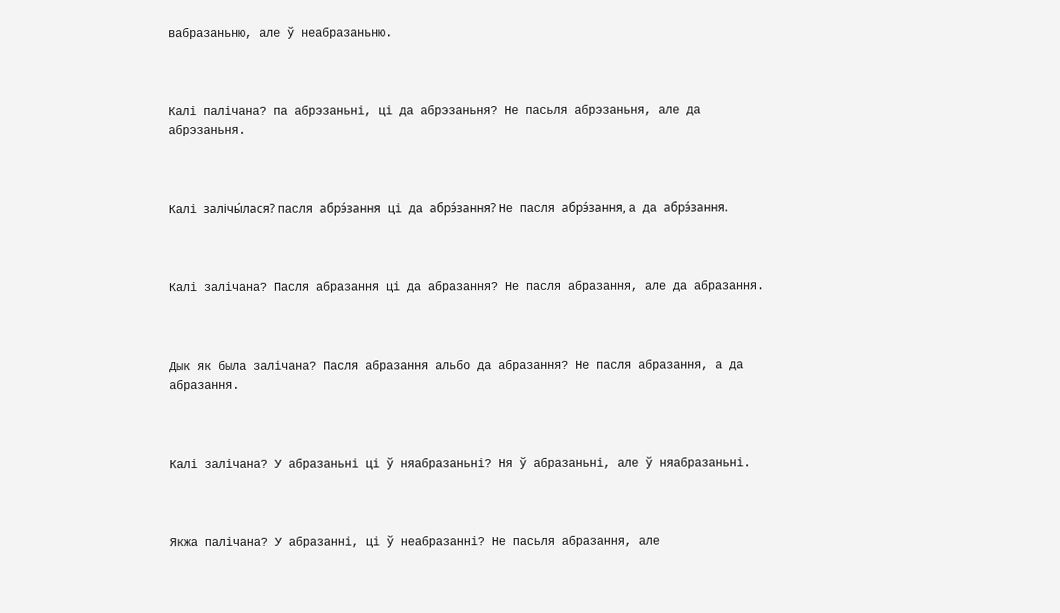вабразаньню, але ў неабразаньню.



Калі палічана? па абрэзаньні, ці да абрэзаньня? Не пасьля абрэзаньня, але да абрэзаньня.



Калі залічы́лася? пасля абрэ́зання ці да абрэ́зання? Не пасля абрэ́зання, а да абрэ́зання.



Калі залічана? Пасля абразання ці да абразання? Не пасля абразання, але да абразання.



Дык як была залічана? Пасля абразання альбо да абразання? Не пасля абразання, а да абразання.



Калі залічана? У абразаньні ці ў няабразаньні? Ня ў абразаньні, але ў няабразаньні.



Якжа палічана? У абразанні, ці ў неабразанні? Не пасьля абразання, але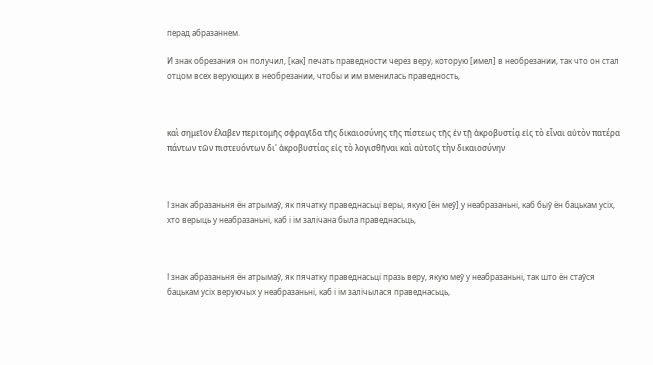перад абразаннем.

И знак обрезания он получил, [как] печать праведности через веру, которую [имел] в необрезании, так что он стал отцом всех верующих в необрезании, чтобы и им вменилась праведность,



καὶ σημεῖον ἔλαβεν περιτομῆς σφραγῖδα τῆς δικαιοσύνης τῆς πίστεως τῆς ἐν τῇ ἀκροβυστίᾳ εἰς τὸ εἶναι αὐτὸν πατέρα πάντων τῶν πιστευόντων δι' ἀκροβυστίας εἰς τὸ λογισθῆναι καὶ αὐτοῖς τὴν δικαιοσύνην



І знак абразаньня ён атрымаў, як пячатку праведнасьці веры, якую [ён меў] у неабразаньні, каб быў ён бацькам усіх, хто верыць у неабразаньні, каб і ім залічана была праведнасьць,



І знак абразаньня ён атрымаў, як пячатку праведнасьці празь веру, якую меў у неабразаньні, так што ён стаўся бацькам усіх веруючых у неабразаньні, каб і ім залічылася праведнасьць,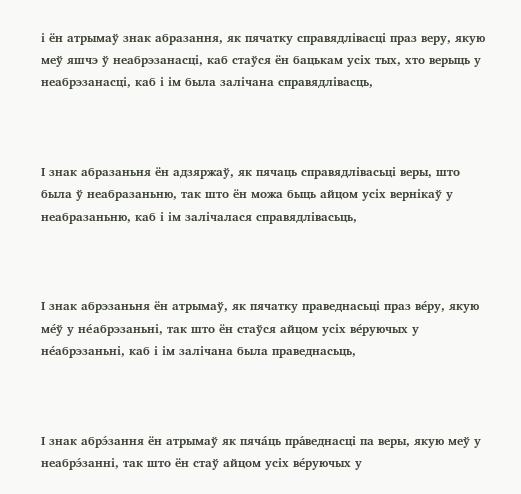і ён атрымаў знак абразання, як пячатку справядлівасці праз веру, якую меў яшчэ ў неабрэзанасці, каб стаўся ён бацькам усіх тых, хто верыць у неабрэзанасці, каб і ім была залічана справядлівасць,



І знак абразаньня ён адзяржаў, як пячаць справядлівасьці веры, што была ў неабразаньню, так што ён можа быць айцом усіх вернікаў у неабразаньню, каб і ім залічалася справядлівасьць,



І знак абрэзаньня ён атрымаў, як пячатку праведнасьці праз ве́ру, якую ме́ў у не́абрэзаньні, так што ён стаўся айцом усіх ве́руючых у не́абрэзаньні, каб і ім залічана была праведнасьць,



І знак абрэ́зання ён атрымаў як пяча́ць пра́веднасці па веры, якую меў у неабрэ́занні, так што ён стаў айцом усіх ве́руючых у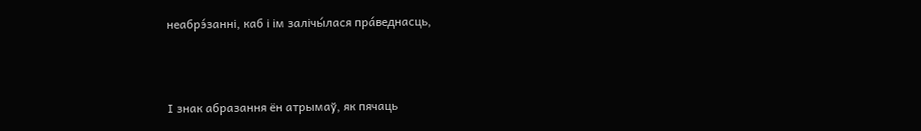неабрэ́занні, каб і ім залічы́лася пра́веднасць,



І знак абразання ён атрымаў, як пячаць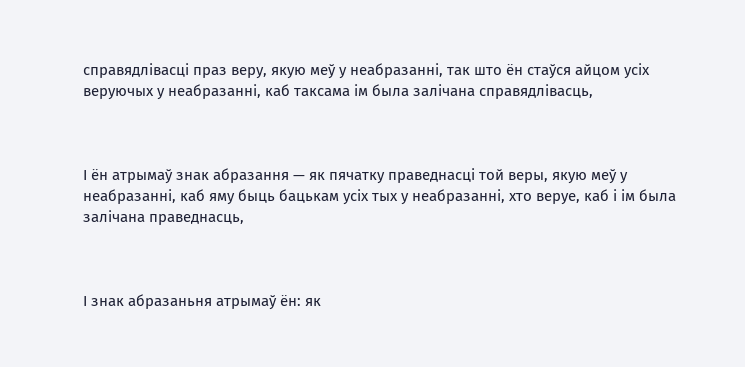справядлівасці праз веру, якую меў у неабразанні, так што ён стаўся айцом усіх веруючых у неабразанні, каб таксама ім была залічана справядлівасць,



І ён атрымаў знак абразання — як пячатку праведнасці той веры, якую меў у неабразанні, каб яму быць бацькам усіх тых у неабразанні, хто веруе, каб і ім была залічана праведнасць,



І знак абразаньня атрымаў ён: як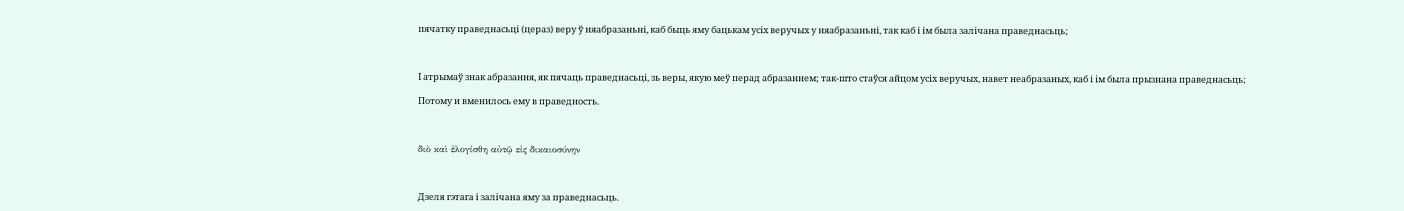пячатку праведнасьці (цераз) веру ў няабразаньні, каб быць яму бацькам усіх веручых у няабразаньні, так каб і ім была залічана праведнасьць;



І атрымаў знак абразання, як пячаць праведнасьці, зь веры, якую меў перад абразаннем; так-што стаўся айцом усіх веручых, навет неабразаных, каб і ім была прызнана праведнасьць;

Потому и вменилось ему в праведность.



διὸ καὶ ἐλογίσθη αὐτῷ εἰς δικαιοσύνην



Дзеля гэтага і залічана яму за праведнасьць.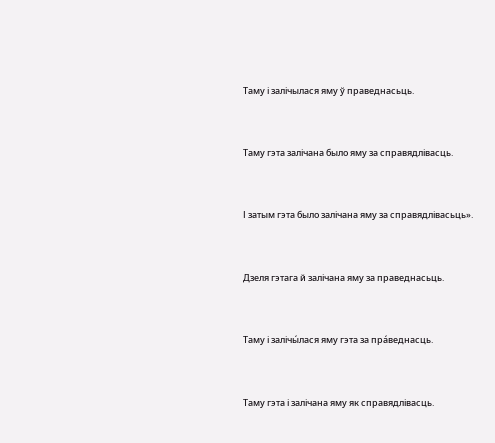Таму і залічылася яму ў праведнасьць.



Таму гэта залічана было яму за справядлівасць.



І затым гэта было залічана яму за справядлівасьць».



Дзеля гэтага й залічана яму за праведнасьць.



Таму і залічы́лася яму гэта за пра́веднасць.



Таму гэта і залічана яму як справядлівасць.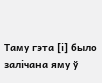Таму гэта [і] было залічана яму ў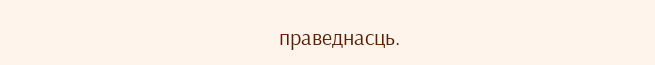праведнасць.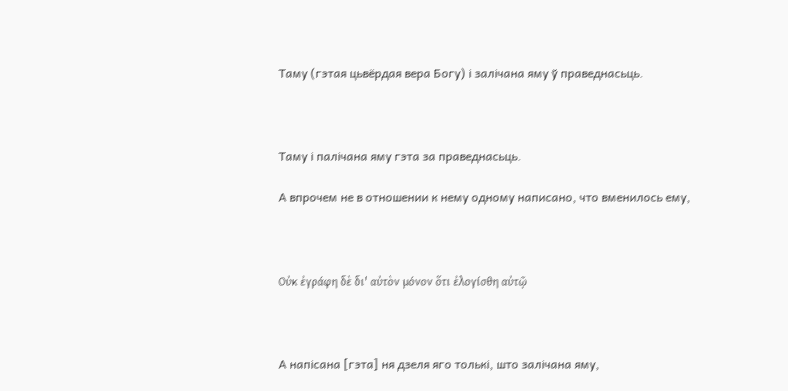Таму (гэтая цьвёрдая вера Богу) і залічана яму ў праведнасьць.



Таму і палічана яму гэта за праведнасьць.

А впрочем не в отношении к нему одному написано, что вменилось ему,



Οὐκ ἐγράφη δὲ δι' αὐτὸν μόνον ὅτι ἐλογίσθη αὐτῷ



А напісана [гэта] ня дзеля яго толькі, што залічана яму,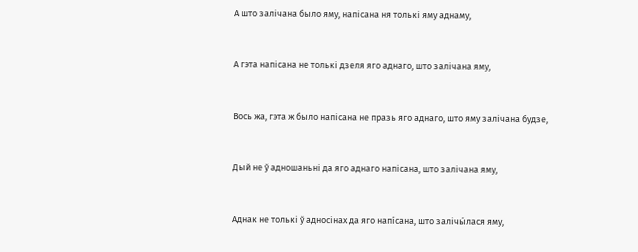А што залічана было яму, напісана ня толькі яму аднаму,



А гэта напісана не толькі дзеля яго аднаго, што залічана яму,



Вось жа, гэта ж было напісана не празь яго аднаго, што яму залічана будзе,



Дый не ў адношаньні да яго аднаго напісана, што залічана яму,



Аднак не толькі ў адносінах да яго напíсана, што залічы́лася яму,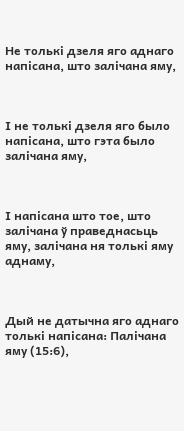Не толькі дзеля яго аднаго напісана, што залічана яму,



І не толькі дзеля яго было напісана, што гэта было залічана яму,



І напісана што тое, што залічана ў праведнасьць яму, залічана ня толькі яму аднаму,



Дый не датычна яго аднаго толькі напісана: Палічана яму (15:6),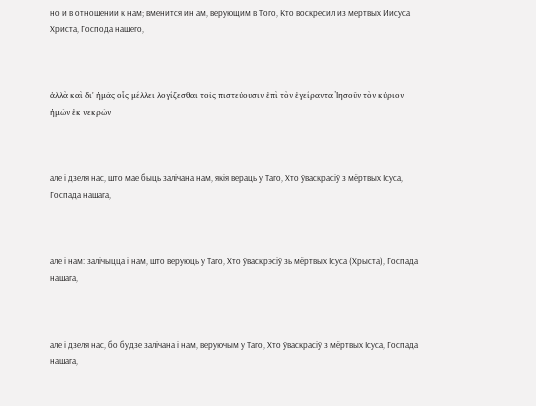но и в отношении к нам; вменится ин ам, верующим в Того, Кто воскресил из мертвых Иисуса Христа, Господа нашего,



ἀλλὰ καὶ δι' ἡμᾶς οἷς μέλλει λογίζεσθαι τοῖς πιστεύουσιν ἐπὶ τὸν ἐγείραντα Ἰησοῦν τὸν κύριον ἡμῶν ἐκ νεκρῶν



але і дзеля нас, што мае быць залічана нам, якія вераць у Таго, Хто ўваскрасіў з мёртвых Ісуса, Госпада нашага,



але і нам: залічыцца і нам, што веруюць у Таго, Хто ўваскрэсіў зь мёртвых Ісуса (Хрыста), Госпада нашага,



але і дзеля нас, бо будзе залічана і нам, веруючым у Таго, Хто ўваскрасіў з мёртвых Ісуса, Госпада нашага,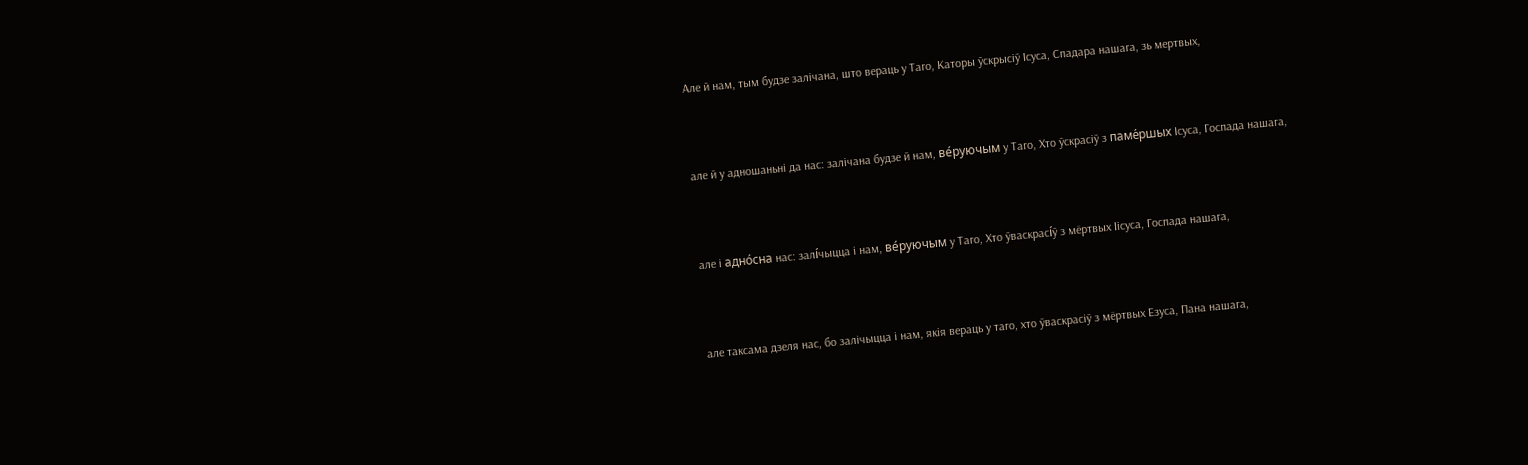Але й нам, тым будзе залічана, што вераць у Таго, Каторы ўскрысіў Ісуса, Спадара нашага, зь мертвых,



але й у адношаньні да нас: залічана будзе й нам, ве́руючым у Таго, Хто ўскрасіў з паме́ршых Ісуса, Госпада нашага,



але і адно́сна нас: залíчыцца і нам, ве́руючым у Таго, Хто ўваскрасíў з мёртвых Іісуса, Госпада нашага,



але таксама дзеля нас, бо залічыцца і нам, якія вераць у таго, хто ўваскрасіў з мёртвых Езуса, Пана нашага,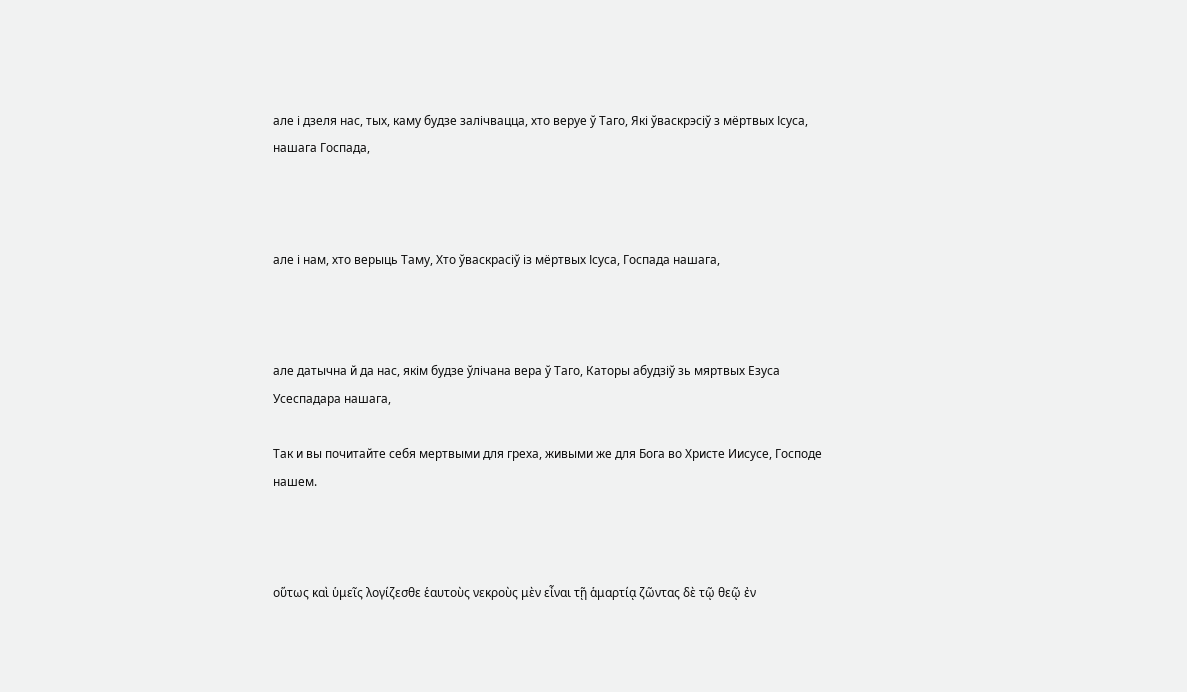але і дзеля нас, тых, каму будзе залічвацца, хто веруе ў Таго, Які ўваскрэсіў з мёртвых Ісуса, нашага Госпада,



але і нам, хто верыць Таму, Хто ўваскрасіў із мёртвых Ісуса, Госпада нашага,



але датычна й да нас, якім будзе ўлічана вера ў Таго, Каторы абудзіў зь мяртвых Езуса Усеспадара нашага,

Так и вы почитайте себя мертвыми для греха, живыми же для Бога во Христе Иисусе, Господе нашем.



οὕτως καὶ ὑμεῖς λογίζεσθε ἑαυτοὺς νεκροὺς μὲν εἶναι τῇ ἁμαρτίᾳ ζῶντας δὲ τῷ θεῷ ἐν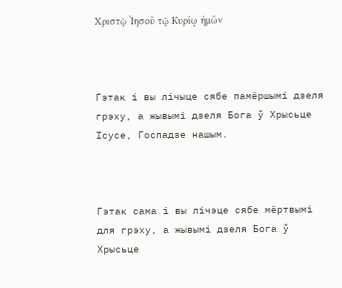Χριστῷ Ἰησοῦ τῷ Κυρίῳ ἡμῶν



Гэтак і вы лічыце сябе памёршымі дзеля грэху, а жывымі дзеля Бога ў Хрысьце Ісусе, Госпадзе нашым.



Гэтак сама і вы лічэце сябе мёртвымі для грэху, а жывымі дзеля Бога ў Хрысьце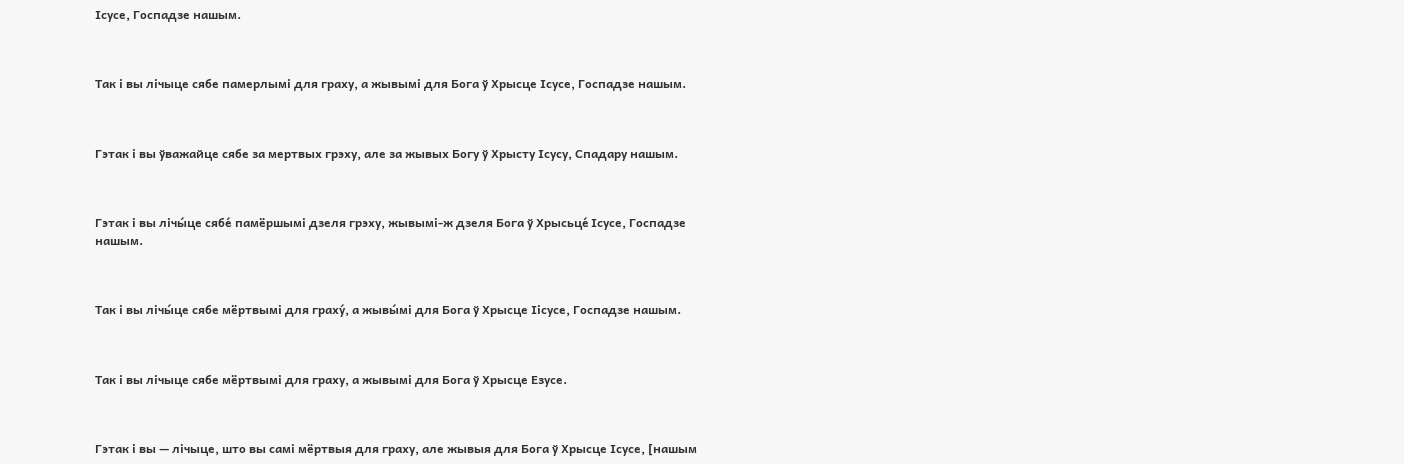Ісусе, Госпадзе нашым.



Так і вы лічыце сябе памерлымі для граху, а жывымі для Бога ў Хрысце Ісусе, Госпадзе нашым.



Гэтак і вы ўважайце сябе за мертвых грэху, але за жывых Богу ў Хрысту Ісусу, Спадару нашым.



Гэтак і вы лічы́це сябе́ памёршымі дзеля грэху, жывымі-ж дзеля Бога ў Хрысьце́ Ісусе, Госпадзе нашым.



Так і вы лічы́це сябе мёртвымі для граху́, а жывы́мі для Бога ў Хрысце Іісусе, Госпадзе нашым.



Так і вы лічыце сябе мёртвымі для граху, а жывымі для Бога ў Хрысце Езусе.



Гэтак і вы — лічыце, што вы самі мёртвыя для граху, але жывыя для Бога ў Хрысце Ісусе, [нашым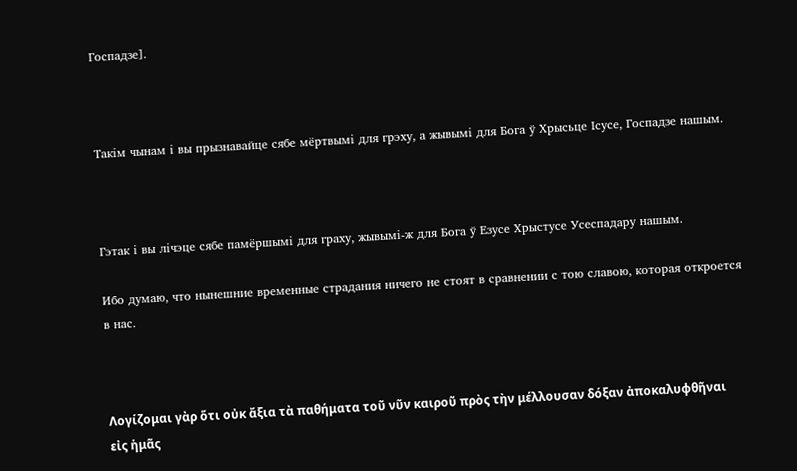Госпадзе].



Такім чынам і вы прызнавайце сябе мёртвымі для грэху, а жывымі для Бога ў Хрысьце Ісусе, Госпадзе нашым.



Гэтак і вы лічэце сябе памёршымі для граху, жывымі-ж для Бога ў Езусе Хрыстусе Усеспадару нашым.

Ибо думаю, что нынешние временные страдания ничего не стоят в сравнении с тою славою, которая откроется в нас.



Λογίζομαι γὰρ ὅτι οὐκ ἄξια τὰ παθήματα τοῦ νῦν καιροῦ πρὸς τὴν μέλλουσαν δόξαν ἀποκαλυφθῆναι εἰς ἡμᾶς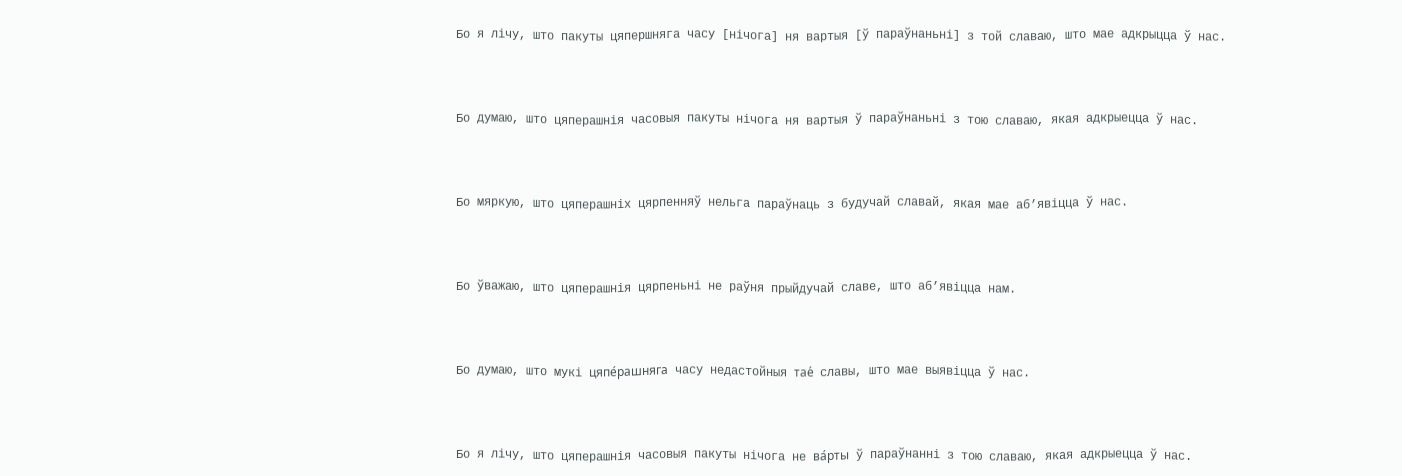Бо я лічу, што пакуты цяпершняга часу [нічога] ня вартыя [ў параўнаньні] з той славаю, што мае адкрыцца ў нас.



Бо думаю, што цяперашнія часовыя пакуты нічога ня вартыя ў параўнаньні з тою славаю, якая адкрыецца ў нас.



Бо мяркую, што цяперашніх цярпенняў нельга параўнаць з будучай славай, якая мае аб’явіцца ў нас.



Бо ўважаю, што цяперашнія цярпеньні не раўня прыйдучай славе, што аб’явіцца нам.



Бо думаю, што мукі цяпе́рашняга часу недастойныя тае́ славы, што мае выявіцца ў нас.



Бо я лічу, што цяперашнія часовыя пакуты нічога не ва́рты ў параўнанні з тою славаю, якая адкрыецца ў нас.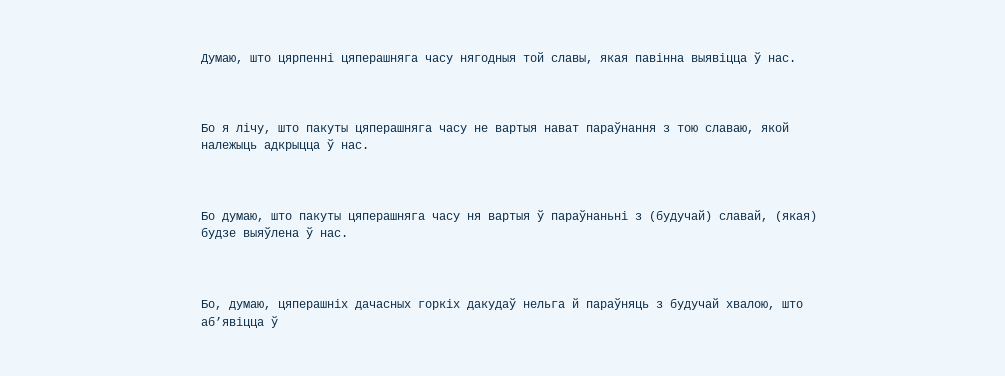Думаю, што цярпенні цяперашняга часу нягодныя той славы, якая павінна выявіцца ў нас.



Бо я лічу, што пакуты цяперашняга часу не вартыя нават параўнання з тою славаю, якой належыць адкрыцца ў нас.



Бо думаю, што пакуты цяперашняга часу ня вартыя ў параўнаньні з (будучай) славай, (якая) будзе выяўлена ў нас.



Бо, думаю, цяперашніх дачасных горкіх дакудаў нельга й параўняць з будучай хвалою, што аб’явіцца ў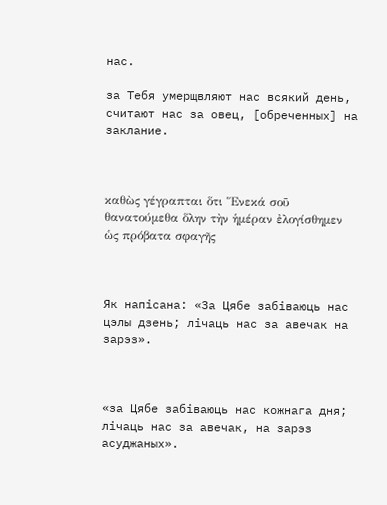нас.

за Тебя умерщвляют нас всякий день, считают нас за овец, [обреченных] на заклание.



καθὼς γέγραπται ὅτι Ἕνεκά σοῦ θανατούμεθα ὅλην τὴν ἡμέραν ἐλογίσθημεν ὡς πρόβατα σφαγῆς



Як напісана: «За Цябе забіваюць нас цэлы дзень; лічаць нас за авечак на зарэз».



«за Цябе забіваюць нас кожнага дня; лічаць нас за авечак, на зарэз асуджаных».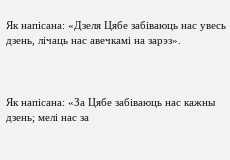Як напісана: «Дзеля Цябе забіваюць нас увесь дзень, лічаць нас авечкамі на зарэз».



Як напісана: «За Цябе забіваюць нас кажны дзень; мелі нас за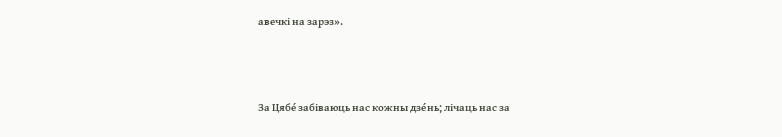авечкі на зарэз».



За Цябе́ забіваюць нас кожны дзе́нь; лічаць нас за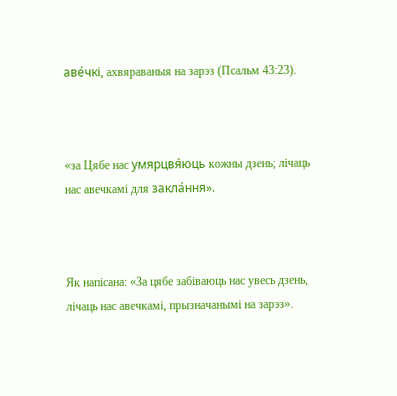аве́чкі, ахвяраваныя на зарэз (Псальм 43:23).



«за Цябе нас умярцвя́юць кожны дзень; лічаць нас авечкамі для закла́ння».



Як напісана: «За цябе забіваюць нас увесь дзень, лічаць нас авечкамі, прызначанымі на зарэз».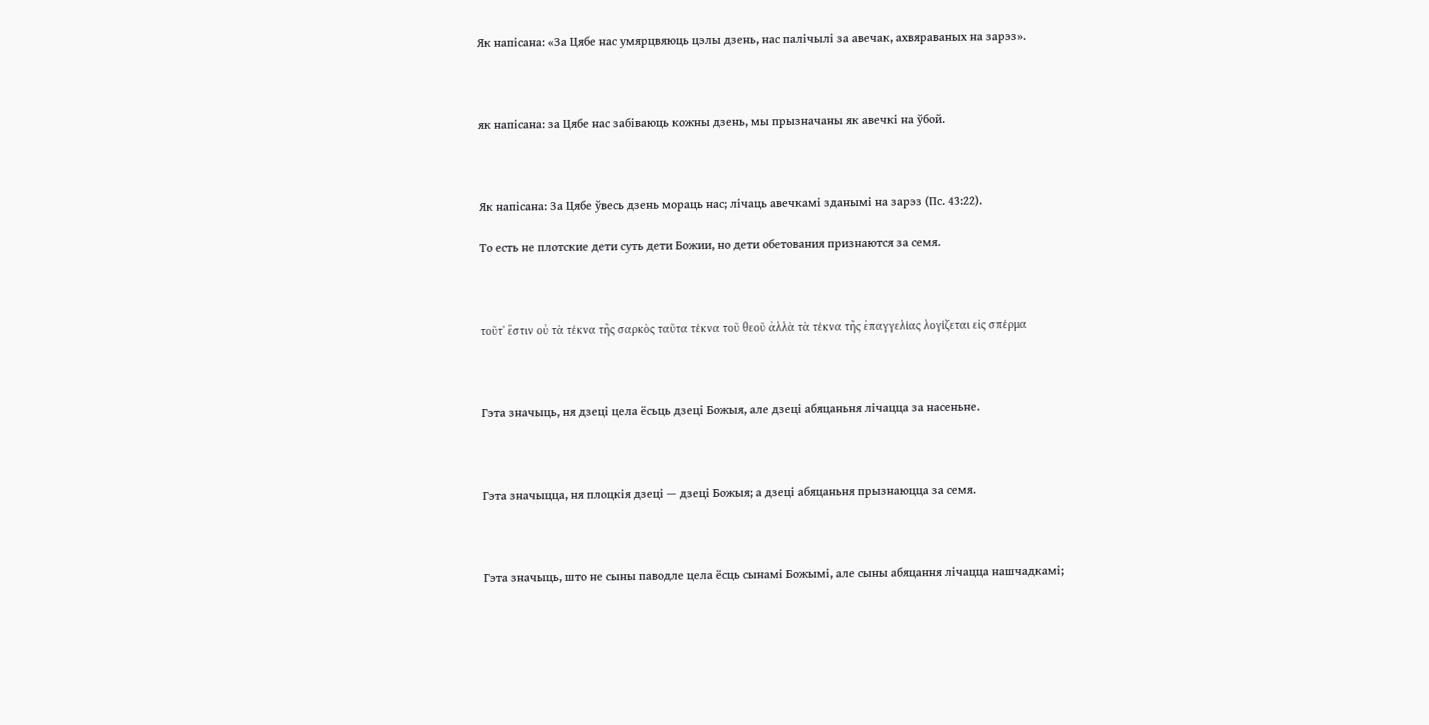Як напісана: «За Цябе нас умярцвяюць цэлы дзень, нас палічылі за авечак, ахвяраваных на зарэз».



як напісана: за Цябе нас забіваюць кожны дзень, мы прызначаны як авечкі на ўбой.



Як напісана: За Цябе ўвесь дзень мораць нас; лічаць авечкамі зданымі на зарэз (Пс. 43:22).

То есть не плотские дети суть дети Божии, но дети обетования признаются за семя.



τοῦτ' ἔστιν οὐ τὰ τέκνα τῆς σαρκὸς ταῦτα τέκνα τοῦ θεοῦ ἀλλὰ τὰ τέκνα τῆς ἐπαγγελίας λογίζεται εἰς σπέρμα



Гэта значыць, ня дзеці цела ёсьць дзеці Божыя, але дзеці абяцаньня лічацца за насеньне.



Гэта значыцца, ня плоцкія дзеці — дзеці Божыя; а дзеці абяцаньня прызнаюцца за семя.



Гэта значыць, што не сыны паводле цела ёсць сынамі Божымі, але сыны абяцання лічацца нашчадкамі;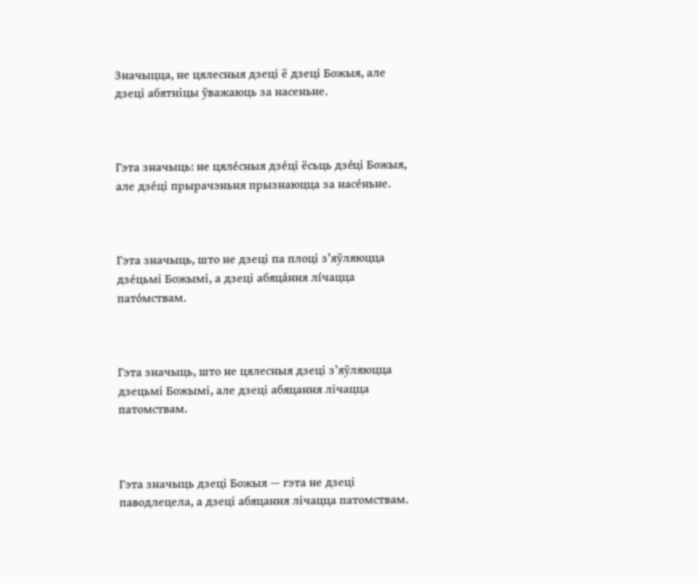Значыцца, не цялесныя дзеці ё дзеці Божыя, але дзеці абятніцы ўважаюць за насеньне.



Гэта значыць: не цяле́сныя дзе́ці ёсьць дзе́ці Божыя, але дзе́ці прырачэньня прызнаюцца за насе́ньне.



Гэта значыць, што не дзеці па плоці з’яўляюцца дзе́цьмі Божымі, а дзеці абяца́ння лíчацца пато́мствам.



Гэта значыць, што не цялесныя дзеці з’яўляюцца дзецьмі Божымі, але дзеці абяцання лічацца патомствам.



Гэта значыць дзеці Божыя — гэта не дзеці паводлецела, а дзеці абяцання лічацца патомствам.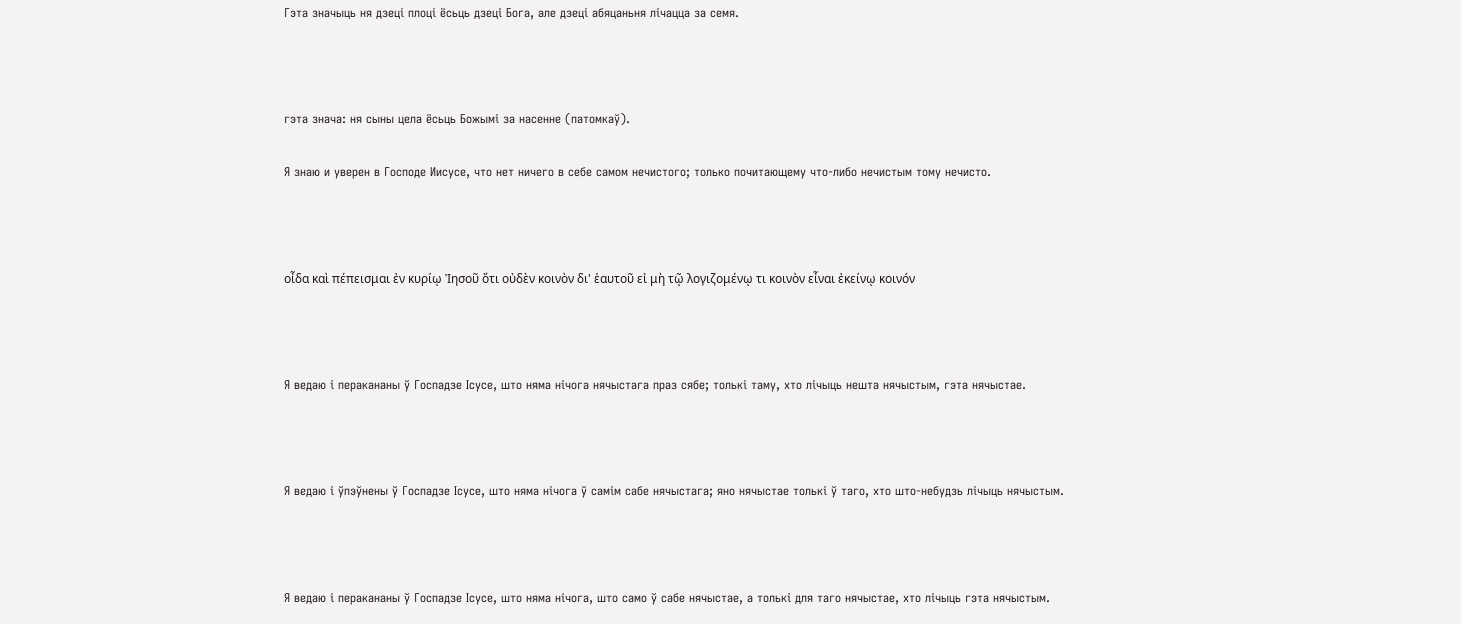Гэта значыць ня дзеці плоці ёсьць дзеці Бога, але дзеці абяцаньня лічацца за семя.



гэта знача: ня сыны цела ёсьць Божымі за насенне (патомкаў).

Я знаю и уверен в Господе Иисусе, что нет ничего в себе самом нечистого; только почитающему что-либо нечистым тому нечисто.



οἶδα καὶ πέπεισμαι ἐν κυρίῳ Ἰησοῦ ὅτι οὐδὲν κοινὸν δι' ἑαυτοῦ εἰ μὴ τῷ λογιζομένῳ τι κοινὸν εἶναι ἐκείνῳ κοινόν



Я ведаю і перакананы ў Госпадзе Ісусе, што няма нічога нячыстага праз сябе; толькі таму, хто лічыць нешта нячыстым, гэта нячыстае.



Я ведаю і ўпэўнены ў Госпадзе Ісусе, што няма нічога ў самім сабе нячыстага; яно нячыстае толькі ў таго, хто што-небудзь лічыць нячыстым.



Я ведаю і перакананы ў Госпадзе Ісусе, што няма нічога, што само ў сабе нячыстае, а толькі для таго нячыстае, хто лічыць гэта нячыстым.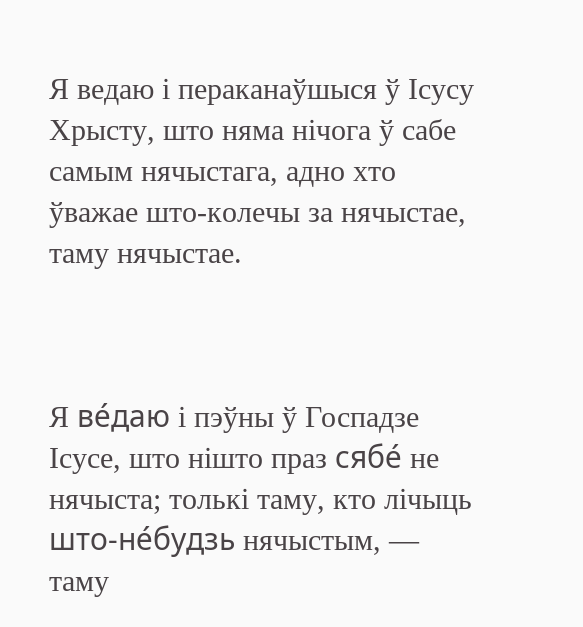Я ведаю і пераканаўшыся ў Ісусу Хрысту, што няма нічога ў сабе самым нячыстага, адно хто ўважае што-колечы за нячыстае, таму нячыстае.



Я ве́даю і пэўны ў Госпадзе Ісусе, што нішто праз сябе́ не нячыста; толькі таму, кто лічыць што-не́будзь нячыстым, — таму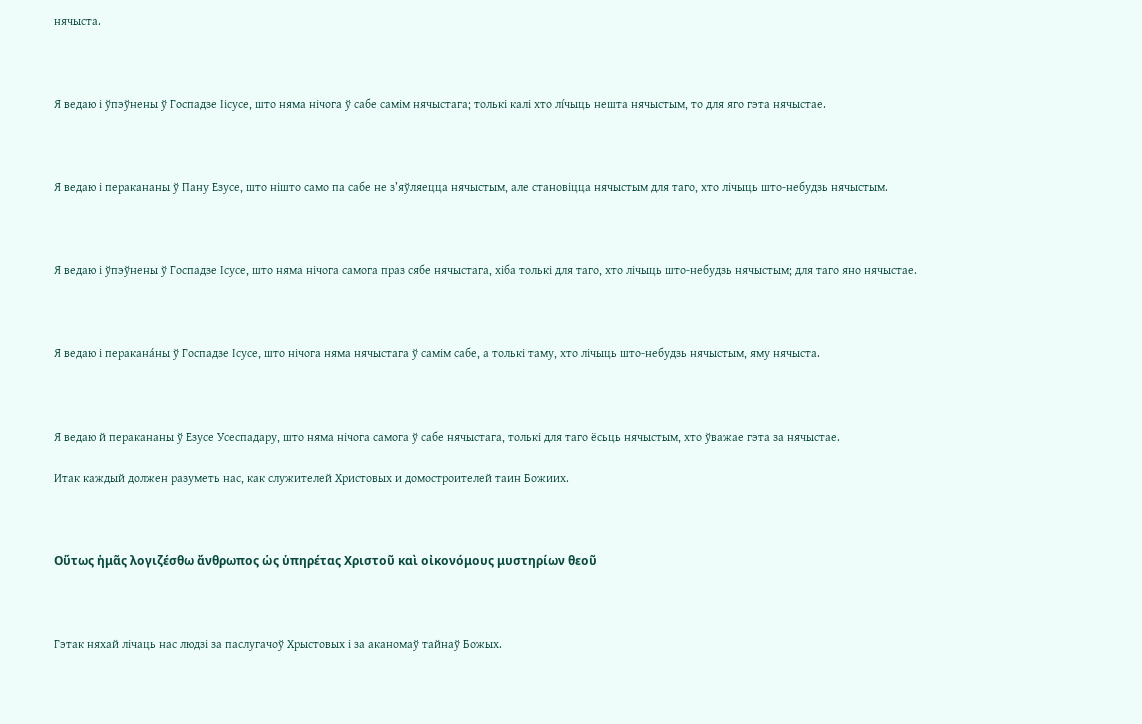нячыста.



Я ведаю і ўпэўнены ў Госпадзе Іісусе, што няма нічога ў сабе самім нячыстага; толькі калі хто лíчыць нешта нячыстым, то для яго гэта нячыстае.



Я ведаю і перакананы ў Пану Езусе, што нішто само па сабе не з’яўляецца нячыстым, але становіцца нячыстым для таго, хто лічыць што-небудзь нячыстым.



Я ведаю і ўпэўнены ў Госпадзе Ісусе, што няма нічога самога праз сябе нячыстага, хіба толькі для таго, хто лічыць што-небудзь нячыстым; для таго яно нячыстае.



Я ведаю і перакана́ны ў Госпадзе Ісусе, што нічога няма нячыстага ў самім сабе, а толькі таму, хто лічыць што-небудзь нячыстым, яму нячыста.



Я ведаю й перакананы ў Езусе Усеспадару, што няма нічога самога ў сабе нячыстага, толькі для таго ёсьць нячыстым, хто ўважае гэта за нячыстае.

Итак каждый должен разуметь нас, как служителей Христовых и домостроителей таин Божиих.



Οὕτως ἡμᾶς λογιζέσθω ἄνθρωπος ὡς ὑπηρέτας Χριστοῦ καὶ οἰκονόμους μυστηρίων θεοῦ



Гэтак няхай лічаць нас людзі за паслугачоў Хрыстовых і за аканомаў тайнаў Божых.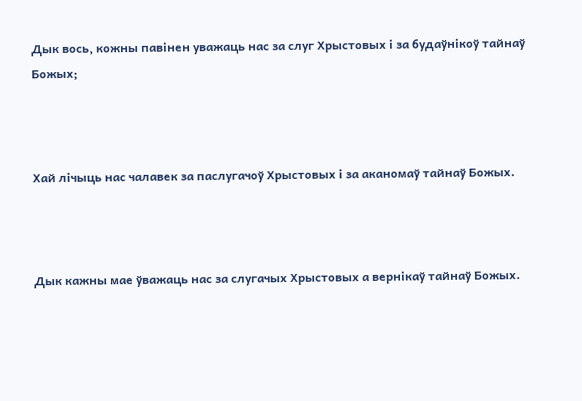Дык вось, кожны павінен уважаць нас за слуг Хрыстовых і за будаўнікоў тайнаў Божых;



Хай лічыць нас чалавек за паслугачоў Хрыстовых і за аканомаў тайнаў Божых.



Дык кажны мае ўважаць нас за слугачых Хрыстовых а вернікаў тайнаў Божых.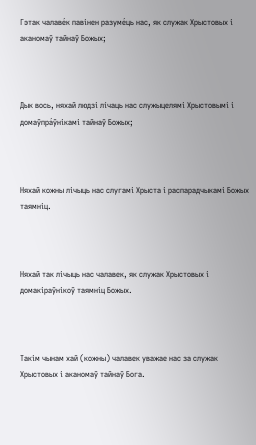Гэтак чалаве́к павінен разуме́ць нас, як служак Хрыстовых і аканомаў тайнаў Божых;



Дык вось, няхай людзі лíчаць нас служыцелямі Хрыстовымі і домаўпра́ўнікамі тайнаў Божых;



Няхай кожны лічыць нас слугамі Хрыста і распарадчыкамі Божых таямніц.



Няхай так лічыць нас чалавек, як служак Хрыстовых і домакіраўнікоў таямніц Божых.



Такім чынам хай (кожны) чалавек уважае нас за служак Хрыстовых і аканомаў тайнаў Бога.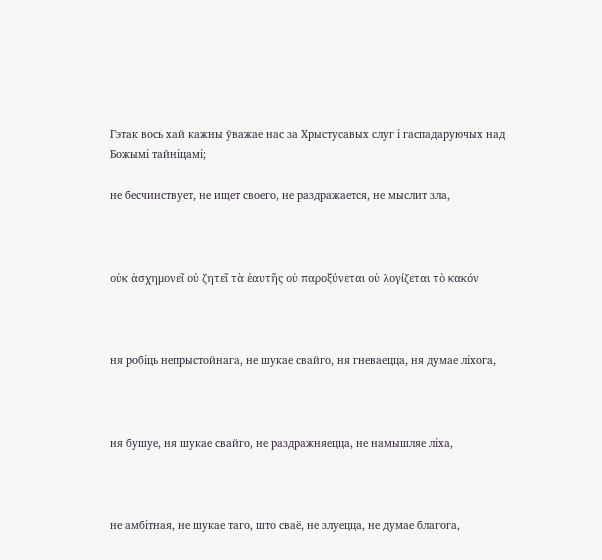Гэтак вось хай кажны ўважае нас за Хрыстусавых слуг і гаспадаруючых над Божымі тайніцамі;

не бесчинствует, не ищет своего, не раздражается, не мыслит зла,



οὐκ ἀσχημονεῖ οὐ ζητεῖ τὰ ἑαυτῆς οὐ παροξύνεται οὐ λογίζεται τὸ κακόν



ня робіць непрыстойнага, не шукае свайго, ня гневаецца, ня думае ліхога,



ня бушуе, ня шукае свайго, не раздражняецца, не намышляе ліха,



не амбітная, не шукае таго, што сваё, не злуецца, не думае благога,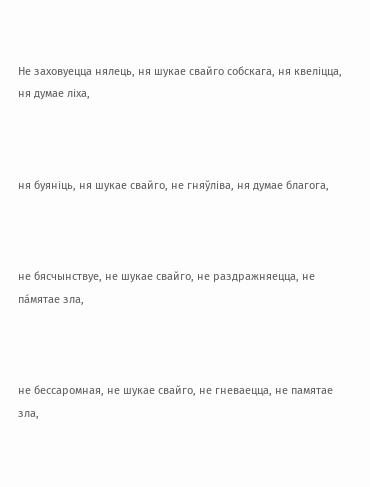Не заховуецца нялець, ня шукае свайго собскага, ня квеліцца, ня думае ліха,



ня буяніць, ня шукае свайго, не гняўліва, ня думае благога,



не бясчынствуе, не шукае свайго, не раздражняецца, не па́мятае зла,



не бессаромная, не шукае свайго, не гневаецца, не памятае зла,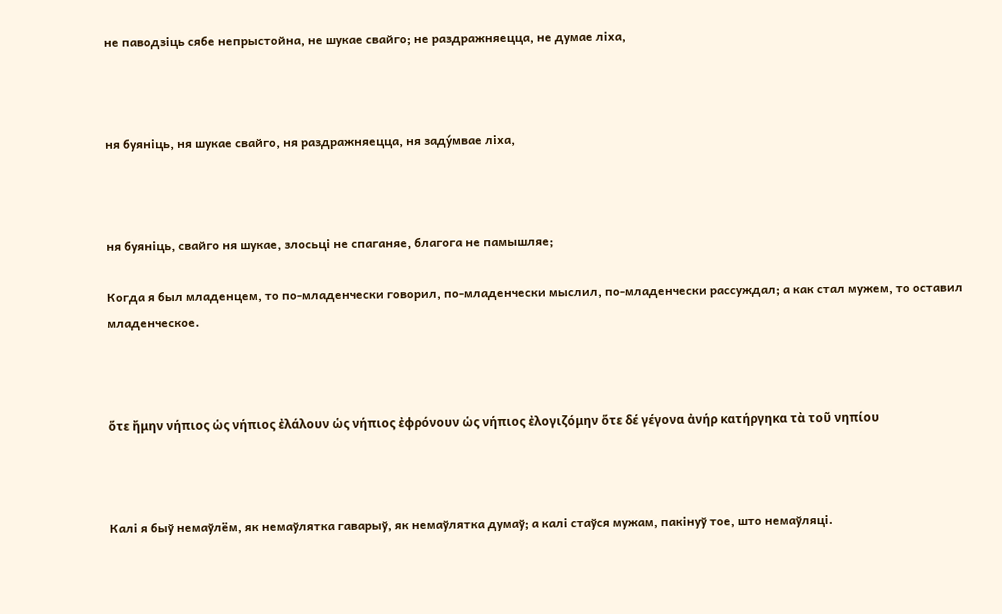не паводзіць сябе непрыстойна, не шукае свайго; не раздражняецца, не думае ліха,



ня буяніць, ня шукае свайго, ня раздражняецца, ня заду́мвае ліха,



ня буяніць, свайго ня шукае, злосьці не спаганяе, благога не памышляе;

Когда я был младенцем, то по-младенчески говорил, по-младенчески мыслил, по-младенчески рассуждал; а как стал мужем, то оставил младенческое.



ὅτε ἤμην νήπιος ὡς νήπιος ἐλάλουν ὡς νήπιος ἐφρόνουν ὡς νήπιος ἐλογιζόμην ὅτε δέ γέγονα ἀνήρ κατήργηκα τὰ τοῦ νηπίου



Калі я быў немаўлём, як немаўлятка гаварыў, як немаўлятка думаў; а калі стаўся мужам, пакінуў тое, што немаўляці.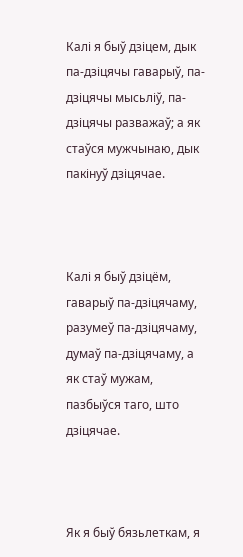Калі я быў дзіцем, дык па-дзіцячы гаварыў, па-дзіцячы мысьліў, па-дзіцячы разважаў; а як стаўся мужчынаю, дык пакінуў дзіцячае.



Калі я быў дзіцём, гаварыў па-дзіцячаму, разумеў па-дзіцячаму, думаў па-дзіцячаму, а як стаў мужам, пазбыўся таго, што дзіцячае.



Як я быў бязьлеткам, я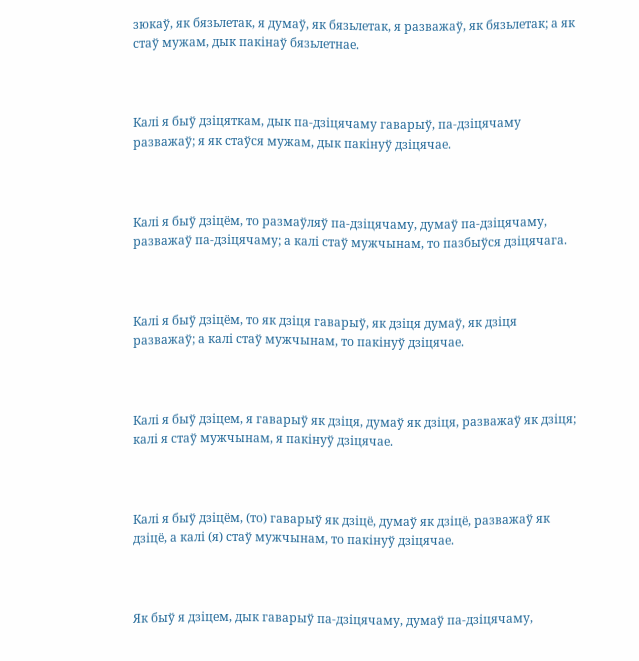зюкаў, як бязьлетак, я думаў, як бязьлетак, я разважаў, як бязьлетак; а як стаў мужам, дык пакінаў бязьлетнае.



Калі я быў дзіцяткам, дык па-дзіцячаму гаварыў, па-дзіцячаму разважаў; я як стаўся мужам, дык пакінуў дзіцячае.



Калі я быў дзіцём, то размаўляў па-дзіцячаму, думаў па-дзіцячаму, разважаў па-дзіцячаму; а калі стаў мужчынам, то пазбыўся дзіцячага.



Калі я быў дзіцём, то як дзіця гаварыў, як дзіця думаў, як дзіця разважаў; а калі стаў мужчынам, то пакінуў дзіцячае.



Калі я быў дзіцем, я гаварыў як дзіця, думаў як дзіця, разважаў як дзіця; калі я стаў мужчынам, я пакінуў дзіцячае.



Калі я быў дзіцём, (то) гаварыў як дзіцё, думаў як дзіцё, разважаў як дзіцё, а калі (я) стаў мужчынам, то пакінуў дзіцячае.



Як быў я дзіцем, дык гаварыў па-дзіцячаму, думаў па-дзіцячаму,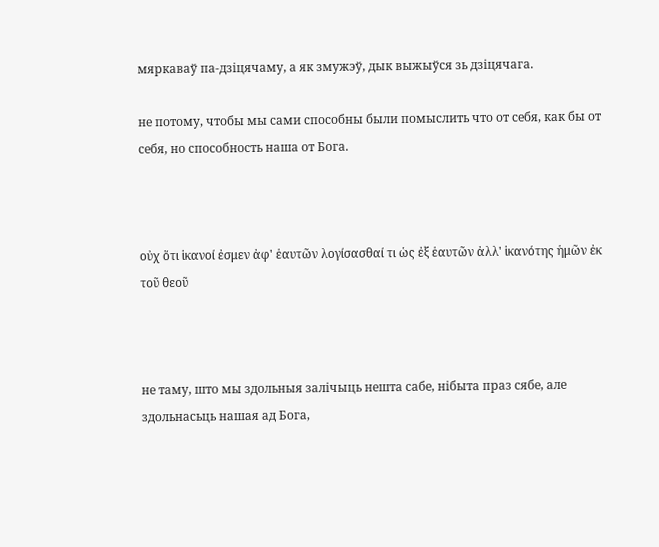мяркаваў па-дзіцячаму, а як змужэў, дык выжыўся зь дзіцячага.

не потому, чтобы мы сами способны были помыслить что от себя, как бы от себя, но способность наша от Бога.



οὐχ ὅτι ἱκανοί ἐσμεν ἀφ' ἑαυτῶν λογίσασθαί τι ὡς ἐξ ἑαυτῶν ἀλλ' ἱκανότης ἡμῶν ἐκ τοῦ θεοῦ



не таму, што мы здольныя залічыць нешта сабе, нібыта праз сябе, але здольнасьць нашая ад Бога,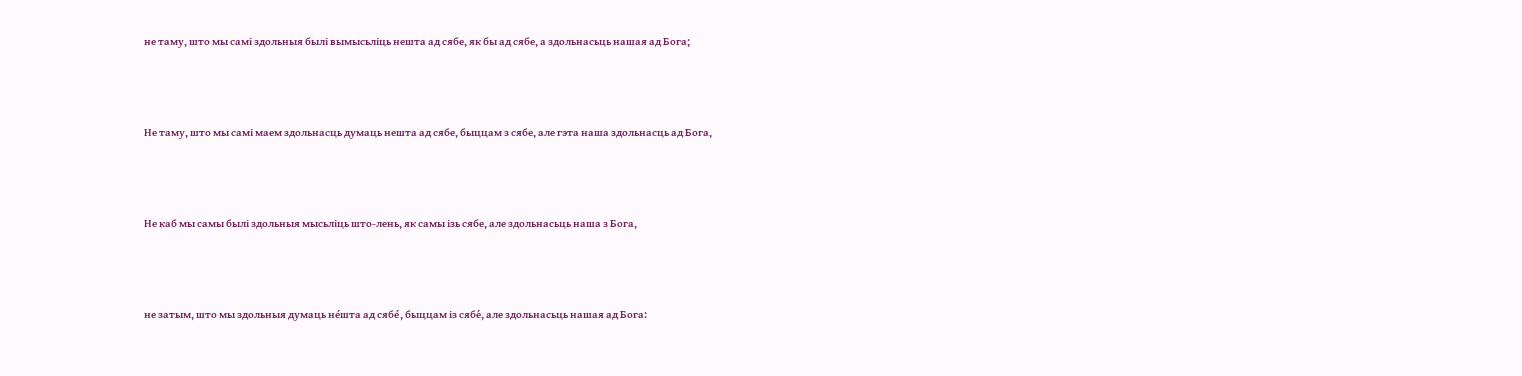не таму, што мы самі здольныя былі вымысьліць нешта ад сябе, як бы ад сябе, а здольнасьць нашая ад Бога;



Не таму, што мы самі маем здольнасць думаць нешта ад сябе, быццам з сябе, але гэта наша здольнасць ад Бога,



Не каб мы самы былі здольныя мысьліць што-лень, як самы ізь сябе, але здольнасьць наша з Бога,



не затым, што мы здольныя думаць не́шта ад сябе́, быццам із сябе́, але здольнасьць нашая ад Бога: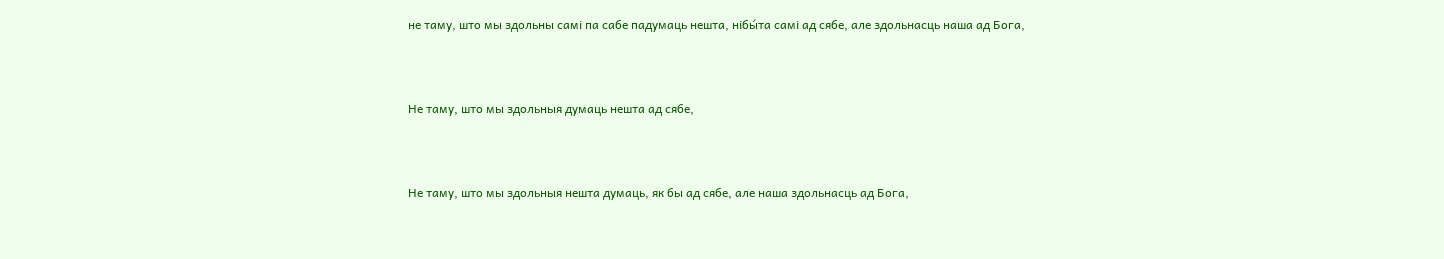не таму, што мы здольны самі па сабе падумаць нешта, нібы́та самі ад сябе, але здольнасць наша ад Бога,



Не таму, што мы здольныя думаць нешта ад сябе,



Не таму, што мы здольныя нешта думаць, як бы ад сябе, але наша здольнасць ад Бога,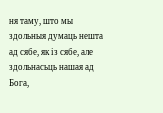ня таму, што мы здольныя думаць нешта ад сябе, як із сябе, але здольнасьць нашая ад Бога,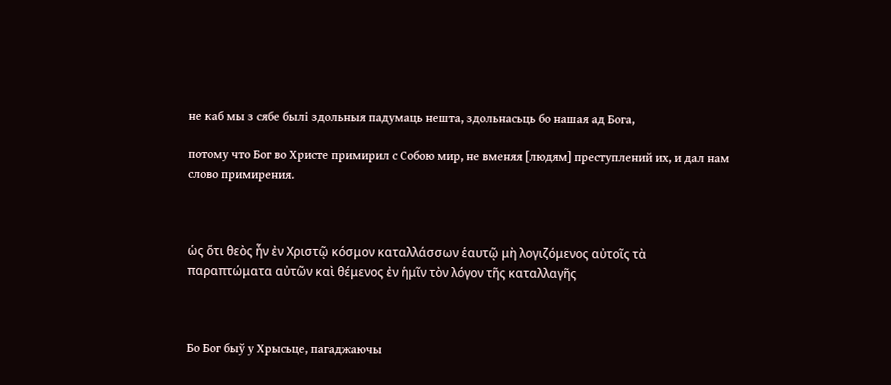не каб мы з сябе былі здольныя падумаць нешта, здольнасьць бо нашая ад Бога,

потому что Бог во Христе примирил с Собою мир, не вменяя [людям] преступлений их, и дал нам слово примирения.



ὡς ὅτι θεὸς ἦν ἐν Χριστῷ κόσμον καταλλάσσων ἑαυτῷ μὴ λογιζόμενος αὐτοῖς τὰ παραπτώματα αὐτῶν καὶ θέμενος ἐν ἡμῖν τὸν λόγον τῆς καταλλαγῆς



Бо Бог быў у Хрысьце, пагаджаючы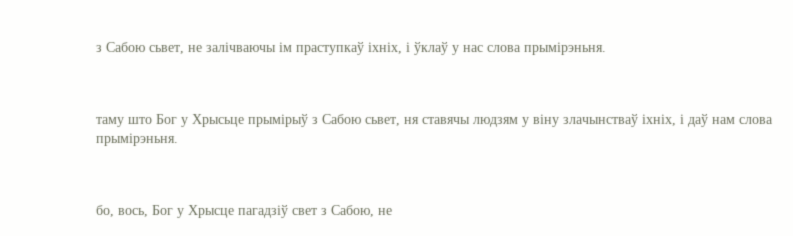з Сабою сьвет, не залічваючы ім праступкаў іхніх, і ўклаў у нас слова прымірэньня.



таму што Бог у Хрысьце прымірыў з Сабою сьвет, ня ставячы людзям у віну злачынстваў іхніх, і даў нам слова прымірэньня.



бо, вось, Бог у Хрысце пагадзіў свет з Сабою, не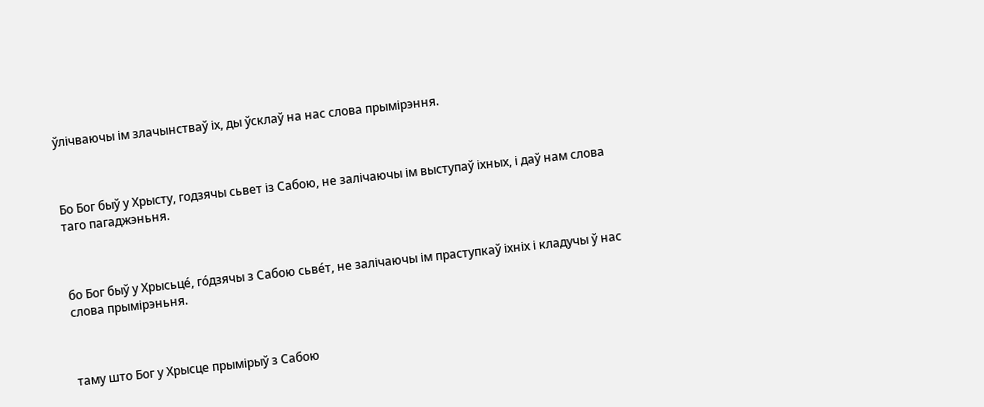ўлічваючы ім злачынстваў іх, ды ўсклаў на нас слова прымірэння.



Бо Бог быў у Хрысту, годзячы сьвет із Сабою, не залічаючы ім выступаў іхных, і даў нам слова таго пагаджэньня.



бо Бог быў у Хрысьце́, го́дзячы з Сабою сьве́т, не залічаючы ім праступкаў іхніх і кладучы ў нас слова прымірэньня.



таму што Бог у Хрысце прымірыў з Сабою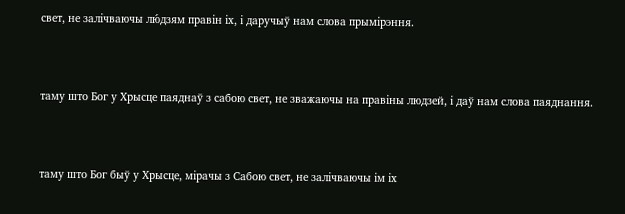свет, не залічваючы лю́дзям правін іх, і даручыў нам слова прымірэння.



таму што Бог у Хрысце паяднаў з сабою свет, не зважаючы на правіны людзей, і даў нам слова паяднання.



таму што Бог быў у Хрысце, мірачы з Сабою свет, не залічваючы ім іх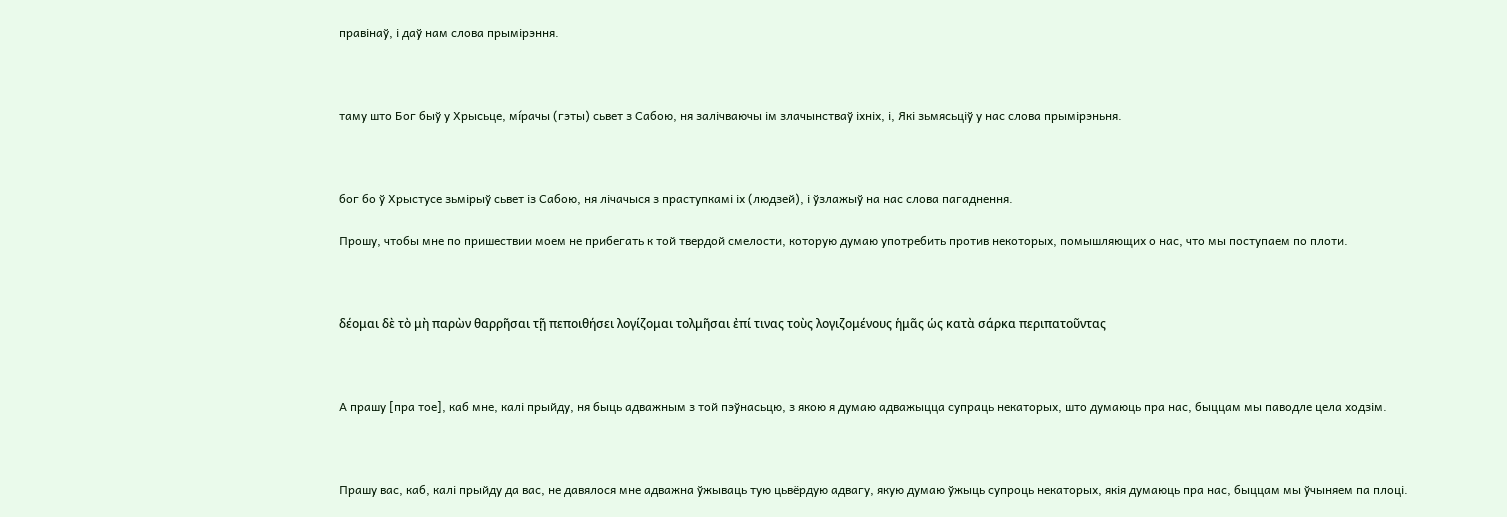правінаў, і даў нам слова прымірэння.



таму што Бог быў у Хрысьце, мíрачы (гэты) сьвет з Сабою, ня залічваючы ім злачынстваў іхніх, і, Які зьмясьціў у нас слова прымірэньня.



бог бо ў Хрыстусе зьмірыў сьвет із Сабою, ня лічачыся з праступкамі іх (людзей), і ўзлажыў на нас слова пагаднення.

Прошу, чтобы мне по пришествии моем не прибегать к той твердой смелости, которую думаю употребить против некоторых, помышляющих о нас, что мы поступаем по плоти.



δέομαι δὲ τὸ μὴ παρὼν θαρρῆσαι τῇ πεποιθήσει λογίζομαι τολμῆσαι ἐπί τινας τοὺς λογιζομένους ἡμᾶς ὡς κατὰ σάρκα περιπατοῦντας



А прашу [пра тое], каб мне, калі прыйду, ня быць адважным з той пэўнасьцю, з якою я думаю адважыцца супраць некаторых, што думаюць пра нас, быццам мы паводле цела ходзім.



Прашу вас, каб, калі прыйду да вас, не давялося мне адважна ўжываць тую цьвёрдую адвагу, якую думаю ўжыць супроць некаторых, якія думаюць пра нас, быццам мы ўчыняем па плоці.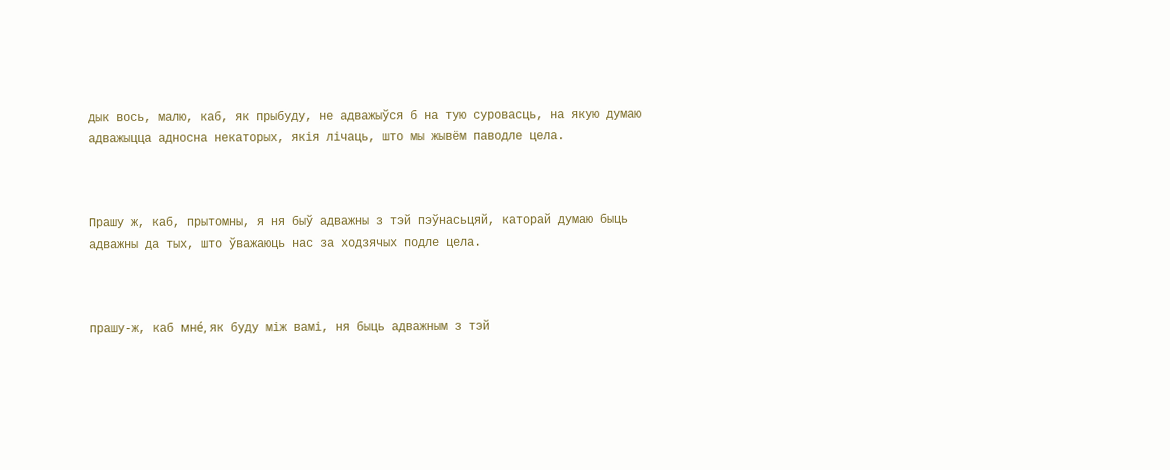дык вось, малю, каб, як прыбуду, не адважыўся б на тую суровасць, на якую думаю адважыцца адносна некаторых, якія лічаць, што мы жывём паводле цела.



Прашу ж, каб, прытомны, я ня быў адважны з тэй пэўнасьцяй, каторай думаю быць адважны да тых, што ўважаюць нас за ходзячых подле цела.



прашу-ж, каб мне́, як буду між вамі, ня быць адважным з тэй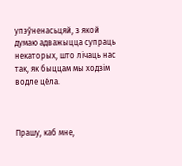упэўненасьцяй, з якой думаю адважыцца супраць некаторых, што лічаць нас так, як быццам мы ходзім водле це́ла.



Прашу, каб мне,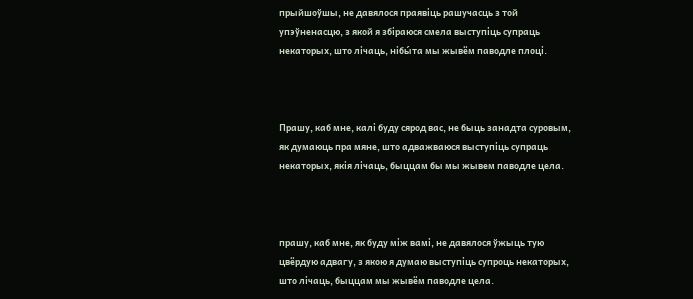прыйшоўшы, не давялося праявіць рашучасць з той упэўненасцю, з якой я збіраюся смела выступіць супраць некаторых, што лічаць, нібы́та мы жывём паводле плоці.



Прашу, каб мне, калі буду сярод вас, не быць занадта суровым, як думаюць пра мяне, што адважваюся выступіць супраць некаторых, якія лічаць, быццам бы мы жывем паводле цела.



прашу, каб мне, як буду між вамі, не давялося ўжыць тую цвёрдую адвагу, з якою я думаю выступіць супроць некаторых, што лічаць, быццам мы жывём паводле цела.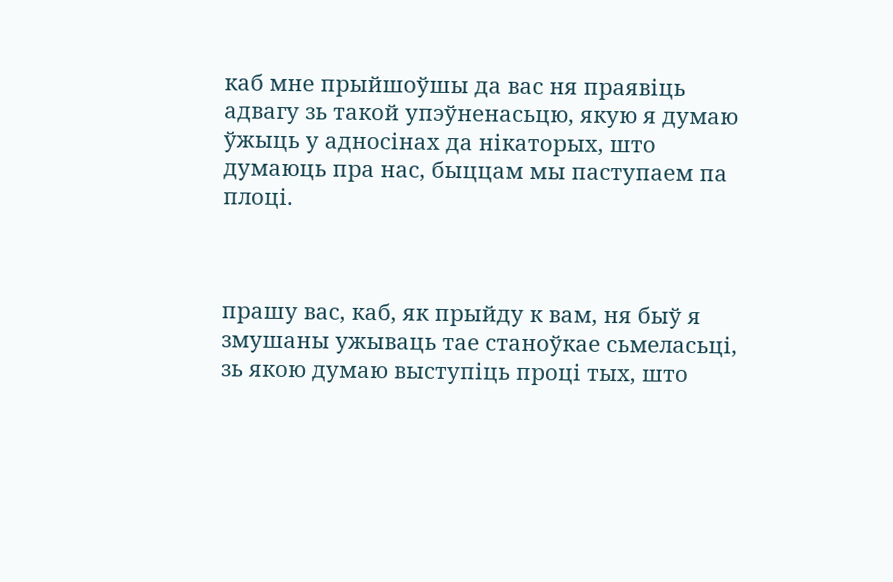каб мне прыйшоўшы да вас ня праявіць адвагу зь такой упэўненасьцю, якую я думаю ўжыць у адносінах да нікаторых, што думаюць пра нас, быццам мы паступаем па плоці.



прашу вас, каб, як прыйду к вам, ня быў я змушаны ужываць тае станоўкае сьмеласьці, зь якою думаю выступіць проці тых, што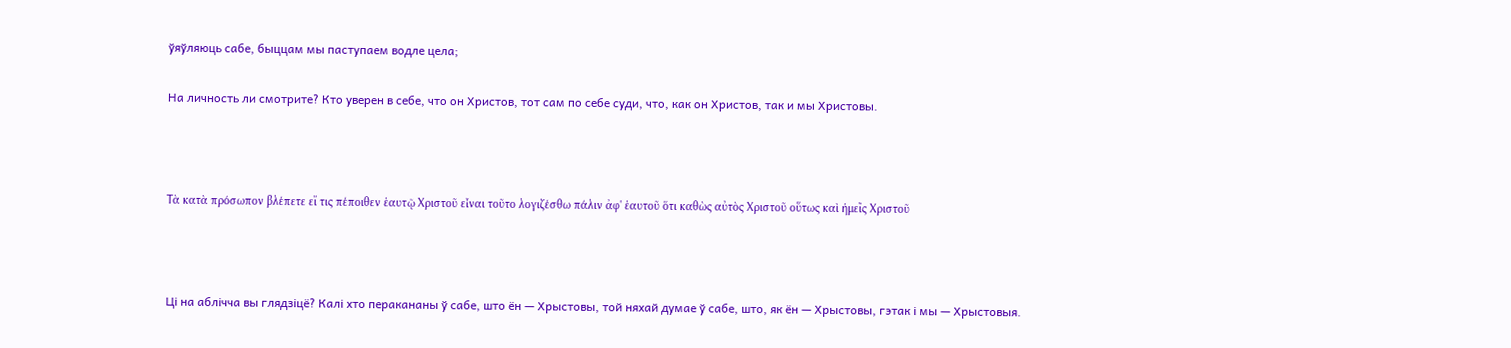ўяўляюць сабе, быццам мы паступаем водле цела;

На личность ли смотрите? Кто уверен в себе, что он Христов, тот сам по себе суди, что, как он Христов, так и мы Христовы.



Τὰ κατὰ πρόσωπον βλέπετε εἴ τις πέποιθεν ἑαυτῷ Χριστοῦ εἶναι τοῦτο λογιζέσθω πάλιν ἀφ' ἑαυτοῦ ὅτι καθὼς αὐτὸς Χριστοῦ οὕτως καὶ ἡμεῖς Χριστοῦ



Ці на аблічча вы глядзіцё? Калі хто перакананы ў сабе, што ён — Хрыстовы, той няхай думае ў сабе, што, як ён — Хрыстовы, гэтак і мы — Хрыстовыя.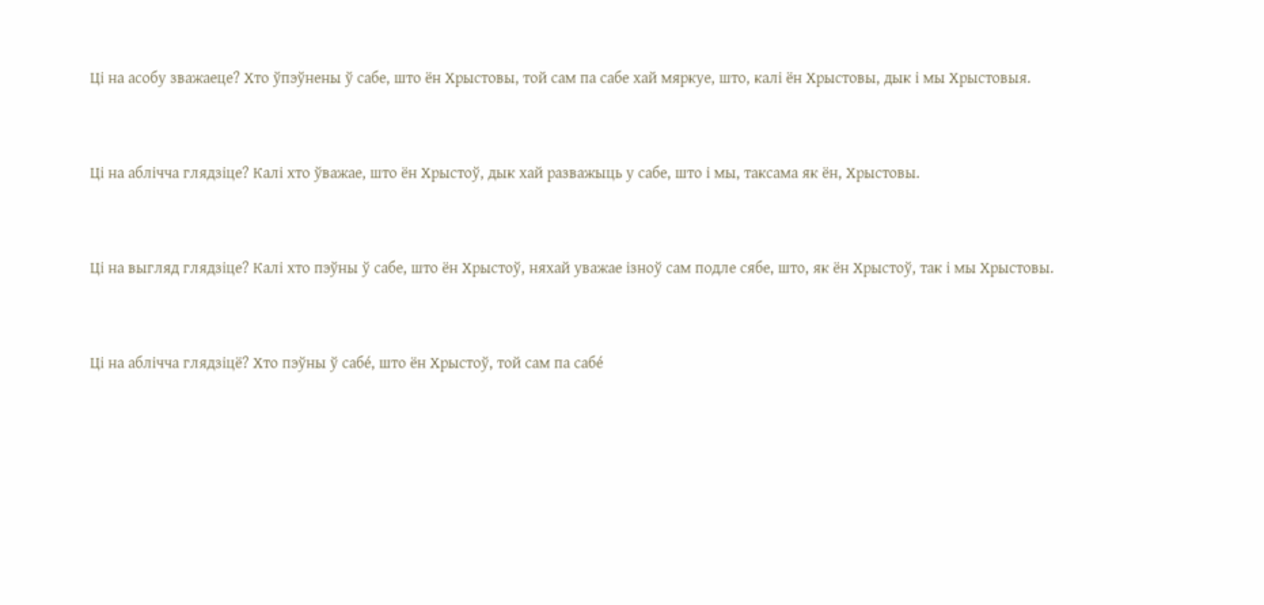Ці на асобу зважаеце? Хто ўпэўнены ў сабе, што ён Хрыстовы, той сам па сабе хай мяркуе, што, калі ён Хрыстовы, дык і мы Хрыстовыя.



Ці на аблічча глядзіце? Калі хто ўважае, што ён Хрыстоў, дык хай разважыць у сабе, што і мы, таксама як ён, Хрыстовы.



Ці на выгляд глядзіце? Калі хто пэўны ў сабе, што ён Хрыстоў, няхай уважае ізноў сам подле сябе, што, як ён Хрыстоў, так і мы Хрыстовы.



Ці на аблічча глядзіцё? Хто пэўны ў сабе́, што ён Хрыстоў, той сам па сабе́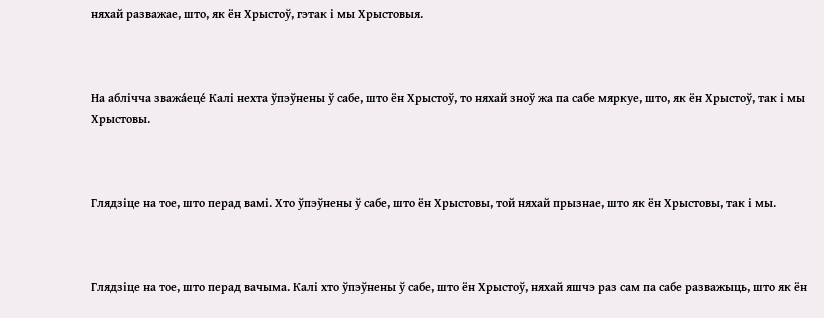няхай разважае, што, як ён Хрыстоў, гэтак і мы Хрыстовыя.



На аблічча зважа́еце́ Калі нехта ўпэўнены ў сабе, што ён Хрыстоў, то няхай зноў жа па сабе мяркуе, што, як ён Хрыстоў, так і мы Хрыстовы.



Глядзіце на тое, што перад вамі. Хто ўпэўнены ў сабе, што ён Хрыстовы, той няхай прызнае, што як ён Хрыстовы, так і мы.



Глядзіце на тое, што перад вачыма. Калі хто ўпэўнены ў сабе, што ён Хрыстоў, няхай яшчэ раз сам па сабе разважыць, што як ён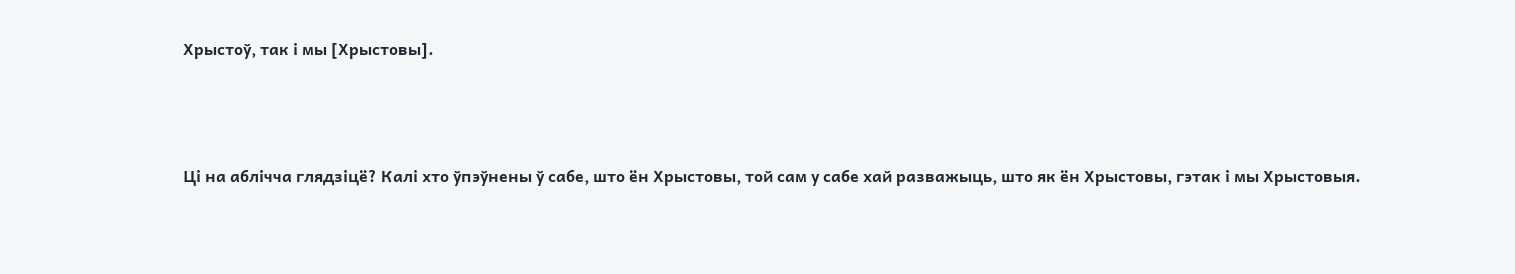Хрыстоў, так і мы [Хрыстовы].



Ці на аблічча глядзіцё? Калі хто ўпэўнены ў сабе, што ён Хрыстовы, той сам у сабе хай разважыць, што як ён Хрыстовы, гэтак і мы Хрыстовыя.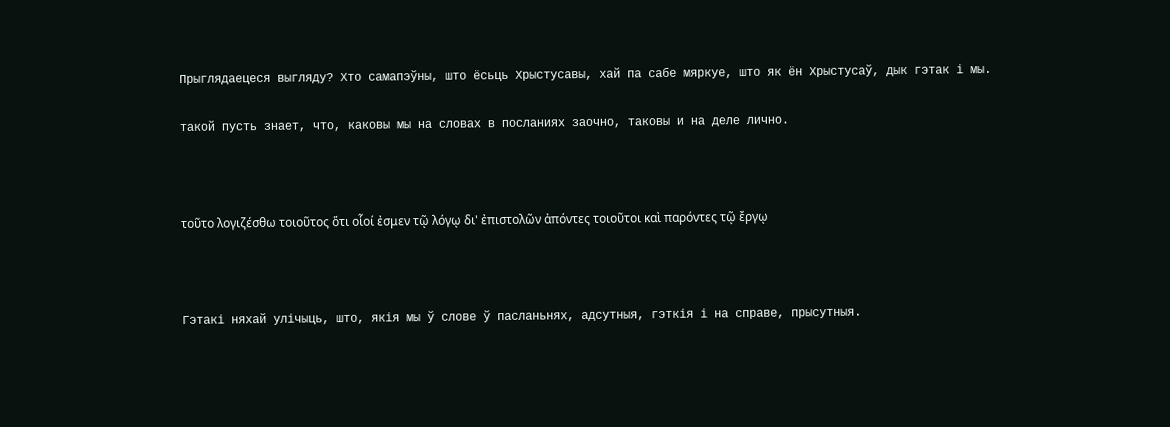Прыглядаецеся выгляду? Хто самапэўны, што ёсьць Хрыстусавы, хай па сабе мяркуе, што як ён Хрыстусаў, дык гэтак і мы.

такой пусть знает, что, каковы мы на словах в посланиях заочно, таковы и на деле лично.



τοῦτο λογιζέσθω τοιοῦτος ὅτι οἷοί ἐσμεν τῷ λόγῳ δι' ἐπιστολῶν ἀπόντες τοιοῦτοι καὶ παρόντες τῷ ἔργῳ



Гэтакі няхай улічыць, што, якія мы ў слове ў пасланьнях, адсутныя, гэткія і на справе, прысутныя.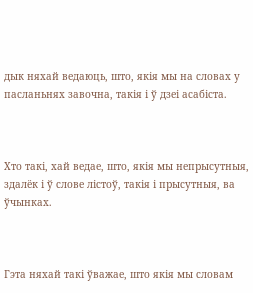дык няхай ведаюць, што, якія мы на словах у пасланьнях завочна, такія і ў дзеі асабіста.



Хто такі, хай ведае, што, якія мы непрысутныя, здалёк і ў слове лістоў, такія і прысутныя, ва ўчынках.



Гэта няхай такі ўважае, што якія мы словам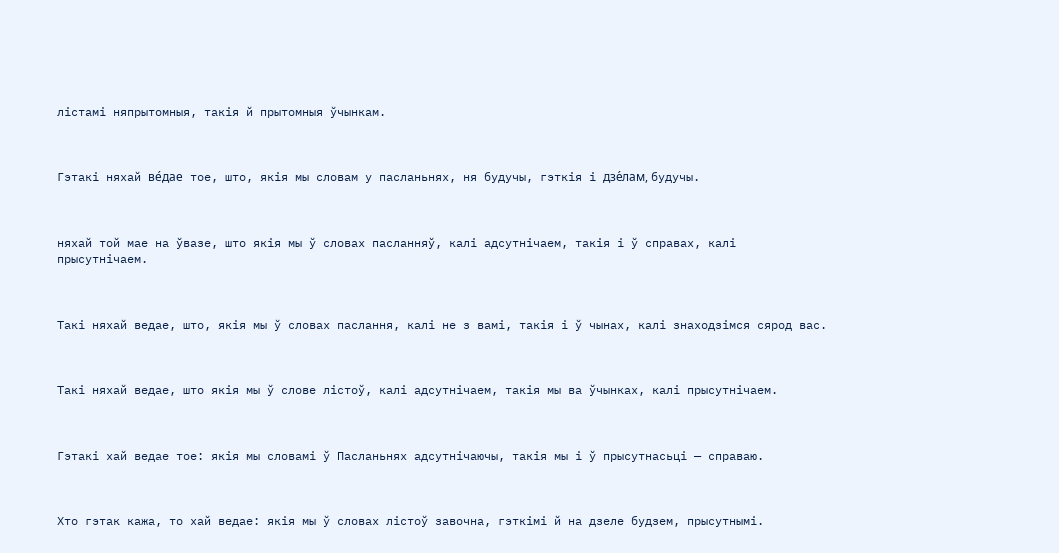лістамі няпрытомныя, такія й прытомныя ўчынкам.



Гэтакі няхай ве́дае тое, што, якія мы словам у пасланьнях, ня будучы, гэткія і дзе́лам, будучы.



няхай той мае на ўвазе, што якія мы ў словах пасланняў, калі адсутнічаем, такія і ў справах, калі прысутнічаем.



Такі няхай ведае, што, якія мы ў словах паслання, калі не з вамі, такія і ў чынах, калі знаходзімся сярод вас.



Такі няхай ведае, што якія мы ў слове лістоў, калі адсутнічаем, такія мы ва ўчынках, калі прысутнічаем.



Гэтакі хай ведае тое: якія мы словамі ў Пасланьнях адсутнічаючы, такія мы і ў прысутнасьці — справаю.



Хто гэтак кажа, то хай ведае: якія мы ў словах лістоў завочна, гэткімі й на дзеле будзем, прысутнымі.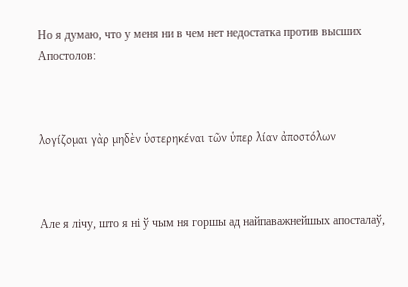Но я думаю, что у меня ни в чем нет недостатка против высших Апостолов:



λογίζομαι γὰρ μηδὲν ὑστερηκέναι τῶν ὑπερ λίαν ἀποστόλων



Але я лічу, што я ні ў чым ня горшы ад найпаважнейшых апосталаў,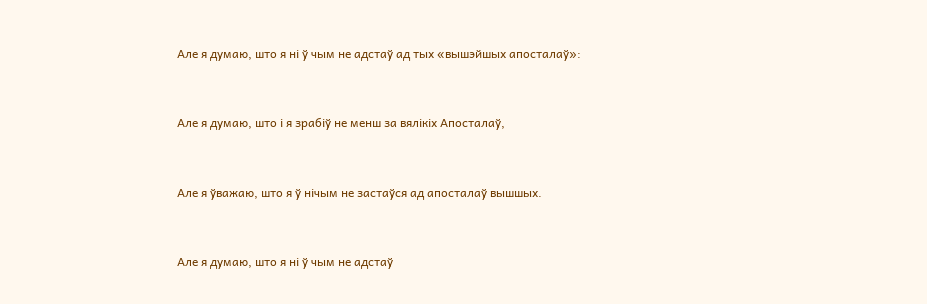Але я думаю, што я ні ў чым не адстаў ад тых «вышэйшых апосталаў»:



Але я думаю, што і я зрабіў не менш за вялікіх Апосталаў,



Але я ўважаю, што я ў нічым не застаўся ад апосталаў вышшых.



Але я думаю, што я ні ў чым не адстаў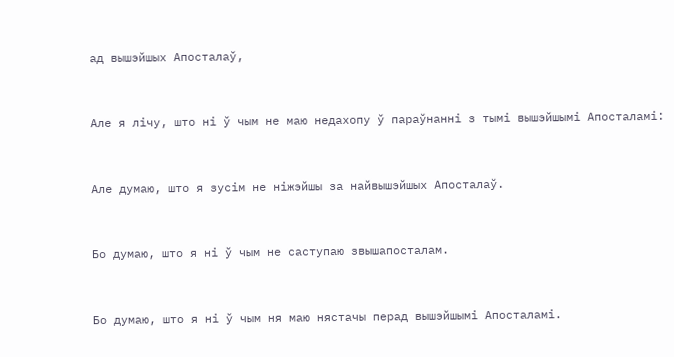ад вышэйшых Апосталаў,



Але я лічу, што ні ў чым не маю недахопу ў параўнанні з тымі вышэйшымі Апосталамі:



Але думаю, што я зусім не ніжэйшы за найвышэйшых Апосталаў.



Бо думаю, што я ні ў чым не саступаю звышапосталам.



Бо думаю, што я ні ў чым ня маю нястачы перад вышэйшымі Апосталамі.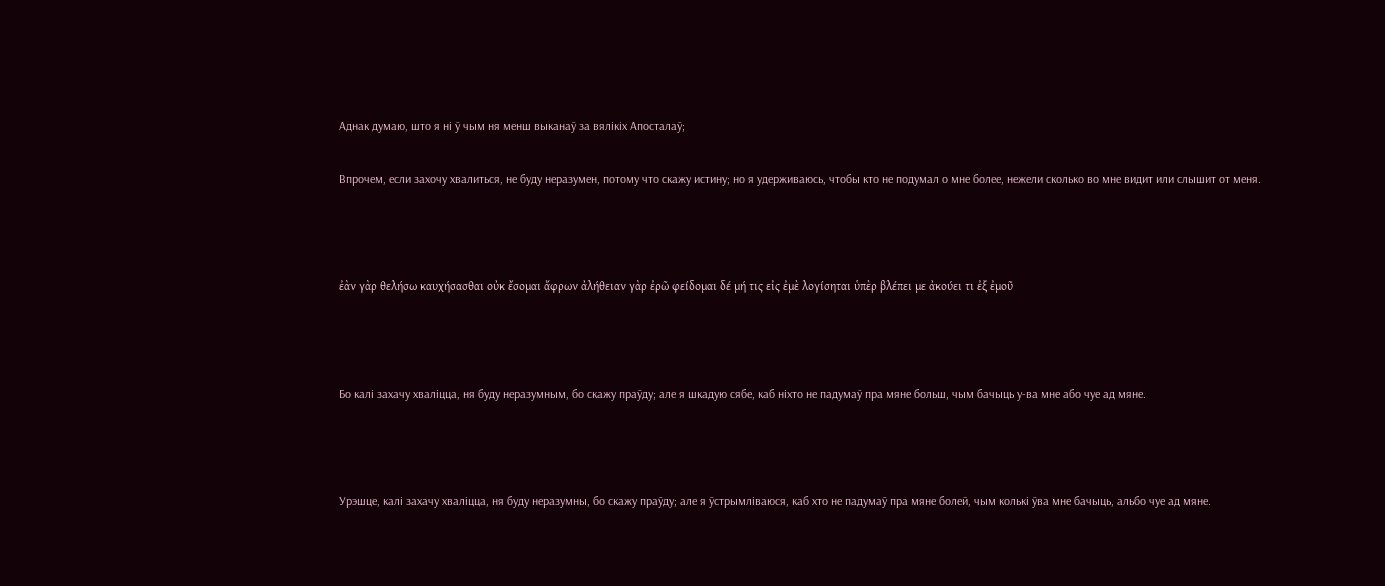Аднак думаю, што я ні ў чым ня менш выканаў за вялікіх Апосталаў;

Впрочем, если захочу хвалиться, не буду неразумен, потому что скажу истину; но я удерживаюсь, чтобы кто не подумал о мне более, нежели сколько во мне видит или слышит от меня.



ἐὰν γὰρ θελήσω καυχήσασθαι οὐκ ἔσομαι ἄφρων ἀλήθειαν γὰρ ἐρῶ φείδομαι δέ μή τις εἰς ἐμὲ λογίσηται ὑπὲρ βλέπει με ἀκούει τι ἐξ ἐμοῦ



Бо калі захачу хваліцца, ня буду неразумным, бо скажу праўду; але я шкадую сябе, каб ніхто не падумаў пра мяне больш, чым бачыць у-ва мне або чуе ад мяне.



Урэшце, калі захачу хваліцца, ня буду неразумны, бо скажу праўду; але я ўстрымліваюся, каб хто не падумаў пра мяне болей, чым колькі ўва мне бачыць, альбо чуе ад мяне.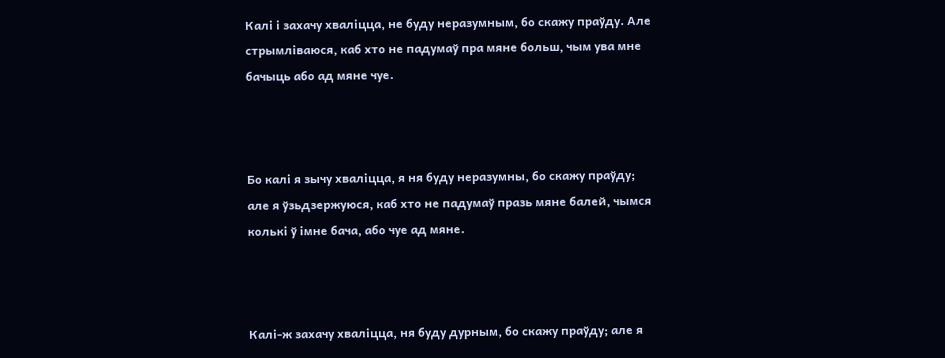Калі і захачу хваліцца, не буду неразумным, бо скажу праўду. Але стрымліваюся, каб хто не падумаў пра мяне больш, чым ува мне бачыць або ад мяне чуе.



Бо калі я зычу хваліцца, я ня буду неразумны, бо скажу праўду; але я ўзьдзержуюся, каб хто не падумаў празь мяне балей, чымся колькі ў імне бача, або чуе ад мяне.



Калі-ж захачу хваліцца, ня буду дурным, бо скажу праўду; але я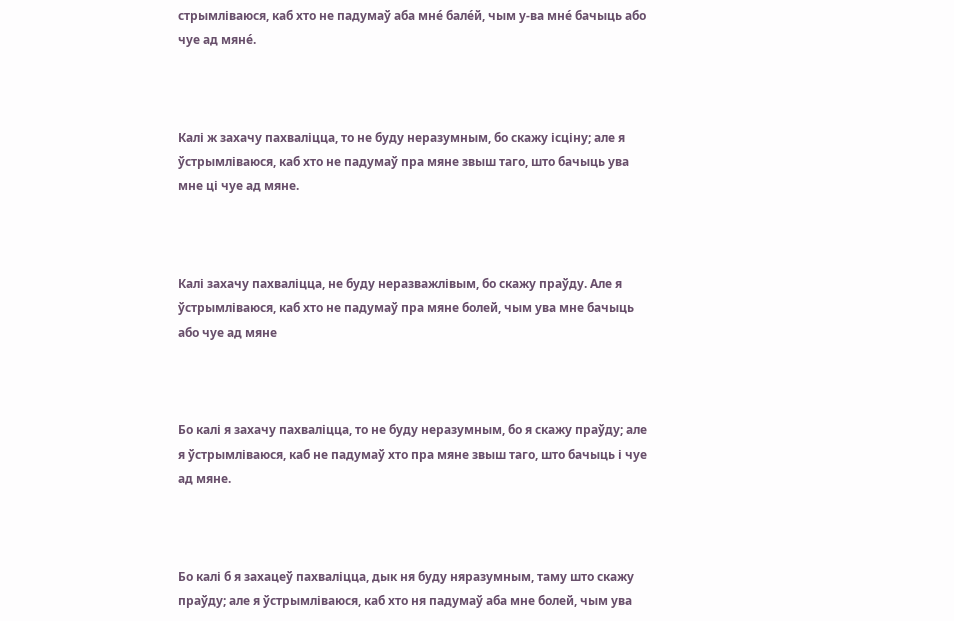стрымліваюся, каб хто не падумаў аба мне́ бале́й, чым у-ва мне́ бачыць або чуе ад мяне́.



Калі ж захачу пахваліцца, то не буду неразумным, бо скажу ісціну; але я ўстрымліваюся, каб хто не падумаў пра мяне звыш таго, што бачыць ува мне ці чуе ад мяне.



Калі захачу пахваліцца, не буду неразважлівым, бо скажу праўду. Але я ўстрымліваюся, каб хто не падумаў пра мяне болей, чым ува мне бачыць або чуе ад мяне



Бо калі я захачу пахваліцца, то не буду неразумным, бо я скажу праўду; але я ўстрымліваюся, каб не падумаў хто пра мяне звыш таго, што бачыць і чуе ад мяне.



Бо калі б я захацеў пахваліцца, дык ня буду няразумным, таму што скажу праўду; але я ўстрымліваюся, каб хто ня падумаў аба мне болей, чым ува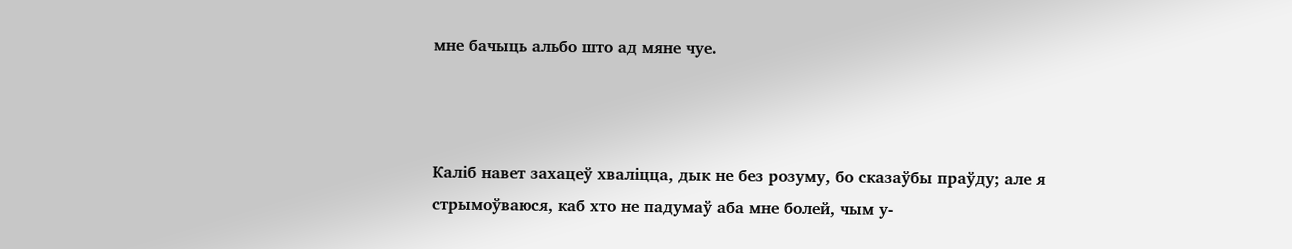мне бачыць альбо што ад мяне чуе.



Каліб навет захацеў хваліцца, дык не без розуму, бо сказаўбы праўду; але я стрымоўваюся, каб хто не падумаў аба мне болей, чым у-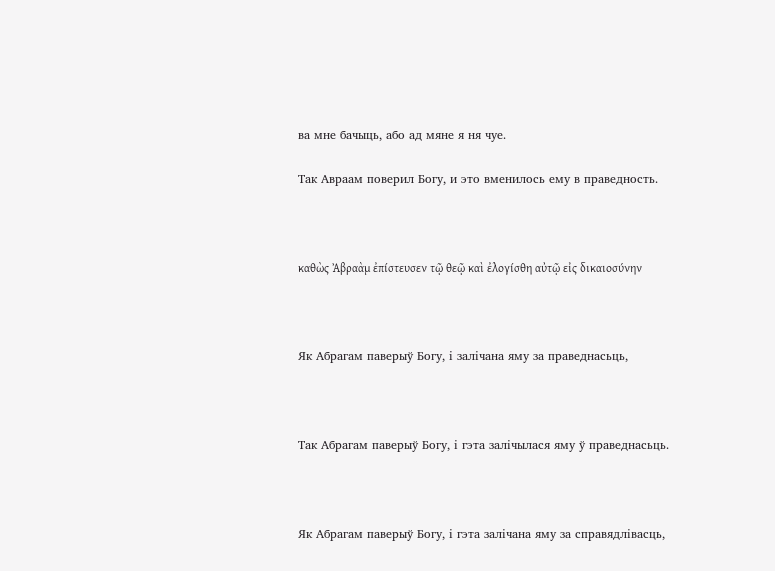ва мне бачыць, або ад мяне я ня чуе.

Так Авраам поверил Богу, и это вменилось ему в праведность.



καθὼς Ἀβραὰμ ἐπίστευσεν τῷ θεῷ καὶ ἐλογίσθη αὐτῷ εἰς δικαιοσύνην



Як Абрагам паверыў Богу, і залічана яму за праведнасьць,



Так Абрагам паверыў Богу, і гэта залічылася яму ў праведнасьць.



Як Абрагам паверыў Богу, і гэта залічана яму за справядлівасць,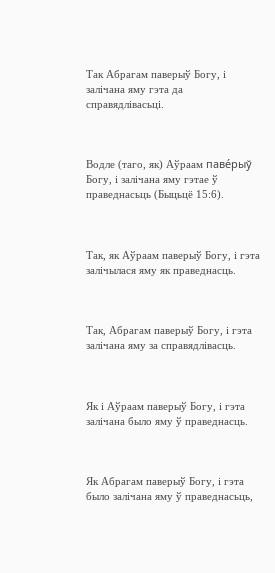Так Абрагам паверыў Богу, і залічана яму гэта да справядлівасьці.



Водле (таго, як) Аўраам паве́рыў Богу, і залічана яму гэтае ў праведнасьць (Быцьцё 15:6).



Так, як Аўраам паверыў Богу, і гэта залічылася яму як праведнасць.



Так, Абрагам паверыў Богу, і гэта залічана яму за справядлівасць.



Як і Аўраам паверыў Богу, і гэта залічана было яму ў праведнасць.



Як Абрагам паверыў Богу, і гэта было залічана яму ў праведнасьць,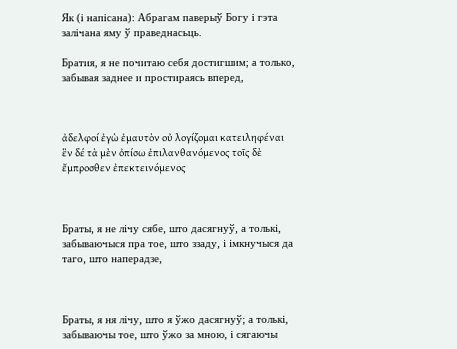Як (і напісана): Абрагам паверыў Богу і гэта залічана яму ў праведнасьць.

Братия, я не почитаю себя достигшим; а только, забывая заднее и простираясь вперед,



ἀδελφοί ἐγὼ ἐμαυτὸν οὐ λογίζομαι κατειληφέναι ἓν δέ τὰ μὲν ὀπίσω ἐπιλανθανόμενος τοῖς δὲ ἔμπροσθεν ἐπεκτεινόμενος



Браты, я не лічу сябе, што дасягнуў, а толькі, забываючыся пра тое, што ззаду, і імкнучыся да таго, што наперадзе,



Браты, я ня лічу, што я ўжо дасягнуў; а толькі, забываючы тое, што ўжо за мною, і сягаючы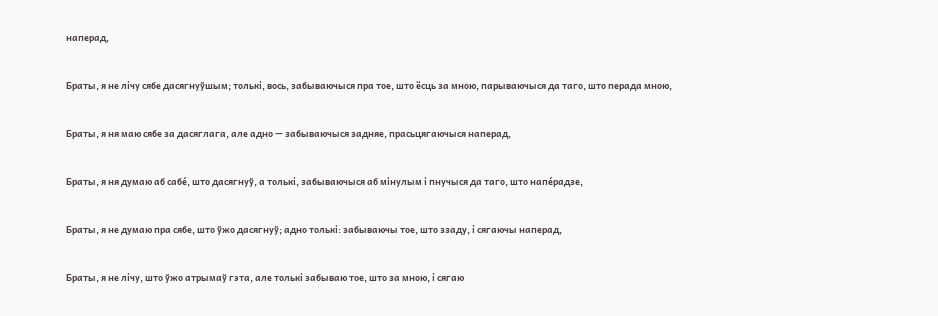наперад,



Браты, я не лічу сябе дасягнуўшым; толькі, вось, забываючыся пра тое, што ёсць за мною, парываючыся да таго, што перада мною,



Браты, я ня маю сябе за дасяглага, але адно — забываючыся задняе, прасьцягаючыся наперад,



Браты, я ня думаю аб сабе́, што дасягнуў, а толькі, забываючыся аб мінулым і пнучыся да таго, што напе́радзе,



Браты, я не думаю пра сябе, што ўжо дасягнуў; адно толькі: забываючы тое, што ззаду, і сягаючы наперад,



Браты, я не лічу, што ўжо атрымаў гэта, але толькі забываю тое, што за мною, і сягаю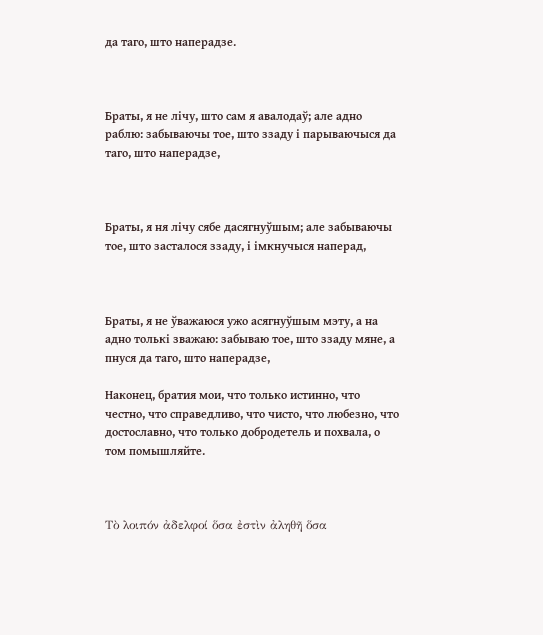да таго, што наперадзе.



Браты, я не лічу, што сам я авалодаў; але адно раблю: забываючы тое, што ззаду і парываючыся да таго, што наперадзе,



Браты, я ня лічу сябе дасягнуўшым; але забываючы тое, што засталося ззаду, і імкнучыся наперад,



Браты, я не ўважаюся ужо асягнуўшым мэту, а на адно толькі зважаю: забываю тое, што ззаду мяне, а пнуся да таго, што наперадзе,

Наконец, братия мои, что только истинно, что честно, что справедливо, что чисто, что любезно, что достославно, что только добродетель и похвала, о том помышляйте.



Τὸ λοιπόν ἀδελφοί ὅσα ἐστὶν ἀληθῆ ὅσα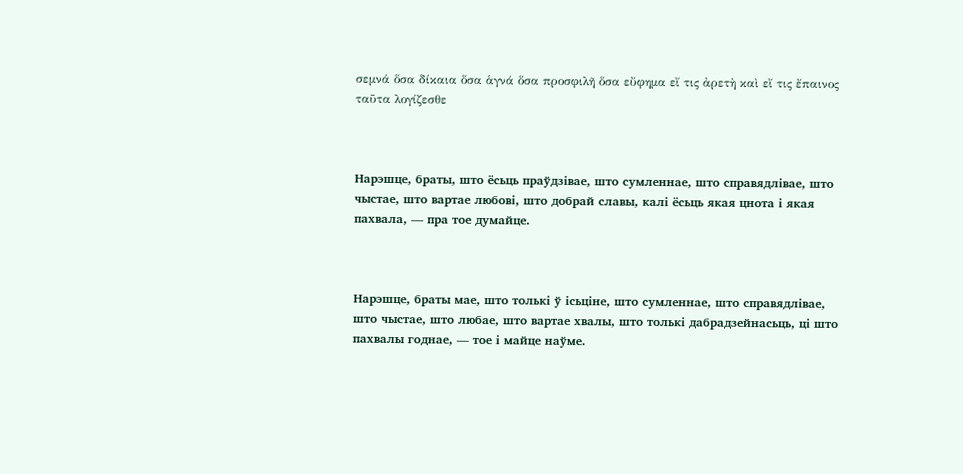σεμνά ὅσα δίκαια ὅσα ἁγνά ὅσα προσφιλῆ ὅσα εὔφημα εἴ τις ἀρετὴ καὶ εἴ τις ἔπαινος ταῦτα λογίζεσθε



Нарэшце, браты, што ёсьць праўдзівае, што сумленнае, што справядлівае, што чыстае, што вартае любові, што добрай славы, калі ёсьць якая цнота і якая пахвала, — пра тое думайце.



Нарэшце, браты мае, што толькі ў ісьціне, што сумленнае, што справядлівае, што чыстае, што любае, што вартае хвалы, што толькі дабрадзейнасьць, ці што пахвалы годнае, — тое і майце наўме.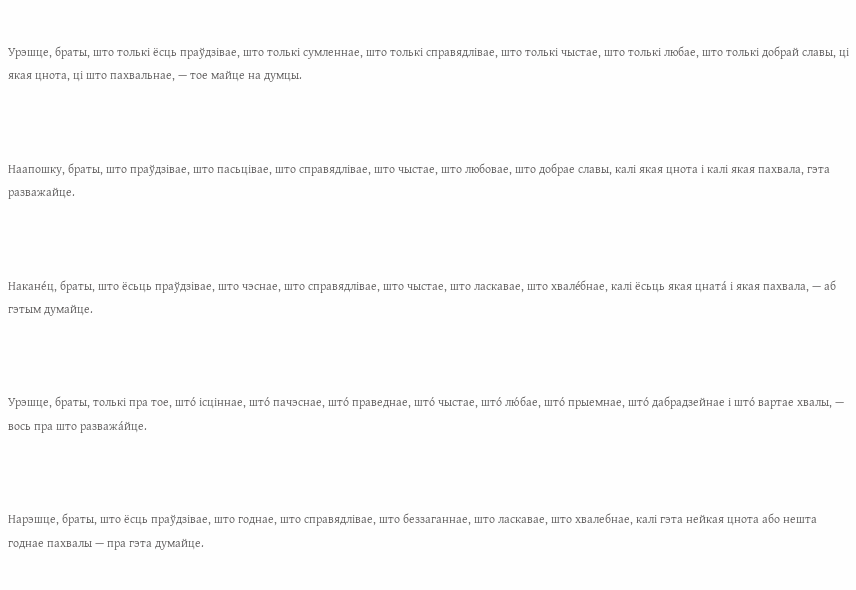Урэшце, браты, што толькі ёсць праўдзівае, што толькі сумленнае, што толькі справядлівае, што толькі чыстае, што толькі любае, што толькі добрай славы, ці якая цнота, ці што пахвальнае, — тое майце на думцы.



Наапошку, браты, што праўдзівае, што пасьцівае, што справядлівае, што чыстае, што любовае, што добрае славы, калі якая цнота і калі якая пахвала, гэта разважайце.



Накане́ц, браты, што ёсьць праўдзівае, што чэснае, што справядлівае, што чыстае, што ласкавае, што хвале́бнае, калі ёсьць якая цната́ і якая пахвала, — аб гэтым думайце.



Урэшце, браты, толькі пра тое, што́ ісціннае, што́ пачэснае, што́ праведнае, што́ чыстае, што́ лю́бае, што́ прыемнае, што́ дабрадзейнае і што́ вартае хвалы, — вось пра што разважа́йце.



Нарэшце, браты, што ёсць праўдзівае, што годнае, што справядлівае, што беззаганнае, што ласкавае, што хвалебнае, калі гэта нейкая цнота або нешта годнае пахвалы — пра гэта думайце.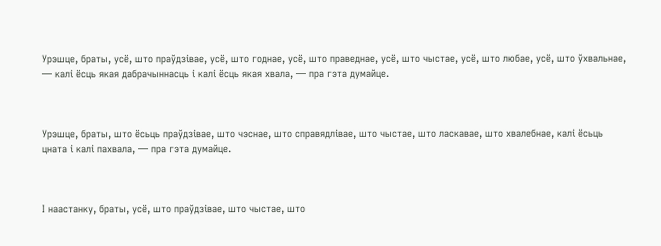Урэшце, браты, усё, што праўдзівае, усё, што годнае, усё, што праведнае, усё, што чыстае, усё, што любае, усё, што ўхвальнае, — калі ёсць якая дабрачыннасць і калі ёсць якая хвала, — пра гэта думайце.



Урэшце, браты, што ёсьць праўдзівае, што чэснае, што справядлівае, што чыстае, што ласкавае, што хвалебнае, калі ёсьць цната і калі пахвала, — пра гэта думайце.



І наастанку, браты, усё, што праўдзівае, што чыстае, што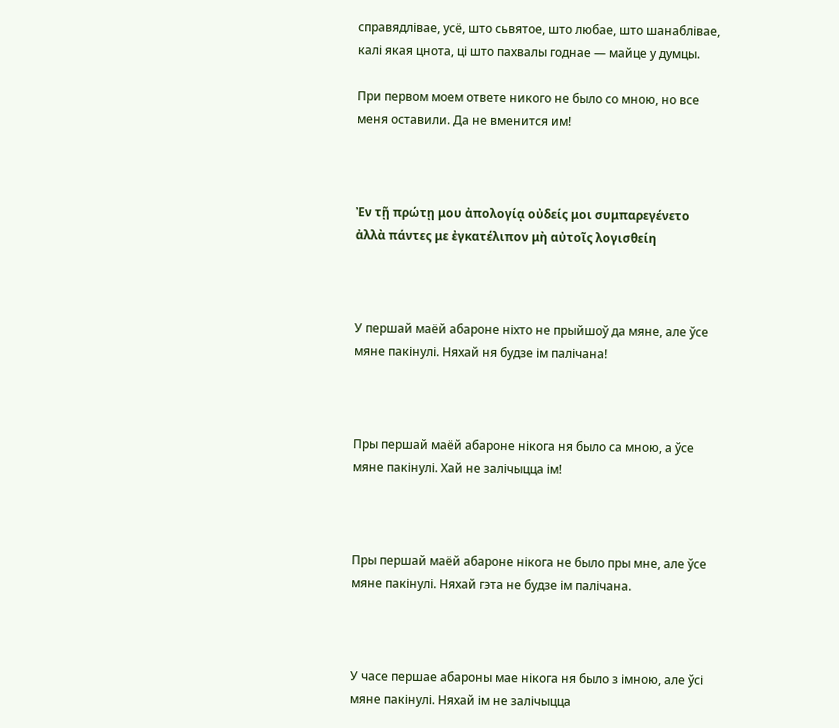справядлівае, усё, што сьвятое, што любае, што шанаблівае, калі якая цнота, ці што пахвалы годнае — майце у думцы.

При первом моем ответе никого не было со мною, но все меня оставили. Да не вменится им!



Ἐν τῇ πρώτῃ μου ἀπολογίᾳ οὐδείς μοι συμπαρεγένετο ἀλλὰ πάντες με ἐγκατέλιπον μὴ αὐτοῖς λογισθείη



У першай маёй абароне ніхто не прыйшоў да мяне, але ўсе мяне пакінулі. Няхай ня будзе ім палічана!



Пры першай маёй абароне нікога ня было са мною, а ўсе мяне пакінулі. Хай не залічыцца ім!



Пры першай маёй абароне нікога не было пры мне, але ўсе мяне пакінулі. Няхай гэта не будзе ім палічана.



У часе першае абароны мае нікога ня было з імною, але ўсі мяне пакінулі. Няхай ім не залічыцца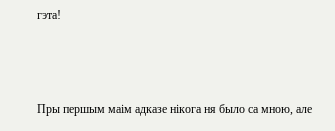гэта!



Пры першым маім адказе нікога ня было са мною, але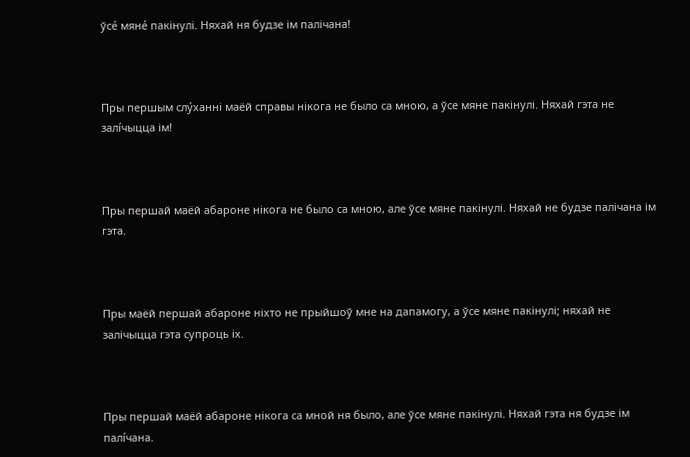ўсе́ мяне́ пакінулі. Няхай ня будзе ім палічана!



Пры першым слу́ханні маёй справы нікога не было са мною, а ўсе мяне пакінулі. Няхай гэта не залíчыцца ім!



Пры першай маёй абароне нікога не было са мною, але ўсе мяне пакінулі. Няхай не будзе палічана ім гэта.



Пры маёй першай абароне ніхто не прыйшоў мне на дапамогу, а ўсе мяне пакінулі; няхай не залічыцца гэта супроць іх.



Пры першай маёй абароне нікога са мной ня было, але ўсе мяне пакінулі. Няхай гэта ня будзе ім палíчана.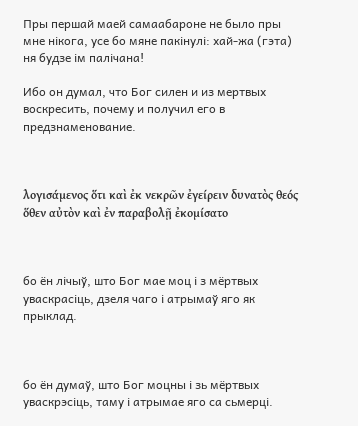Пры першай маей самаабароне не было пры мне нікога, усе бо мяне пакінулі: хай-жа (гэта) ня будзе ім палічана!

Ибо он думал, что Бог силен и из мертвых воскресить, почему и получил его в предзнаменование.



λογισάμενος ὅτι καὶ ἐκ νεκρῶν ἐγείρειν δυνατὸς θεός ὅθεν αὐτὸν καὶ ἐν παραβολῇ ἐκομίσατο



бо ён лічыў, што Бог мае моц і з мёртвых уваскрасіць, дзеля чаго і атрымаў яго як прыклад.



бо ён думаў, што Бог моцны і зь мёртвых уваскрэсіць, таму і атрымае яго са сьмерці.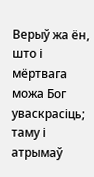Верыў жа ён, што і мёртвага можа Бог уваскрасіць; таму і атрымаў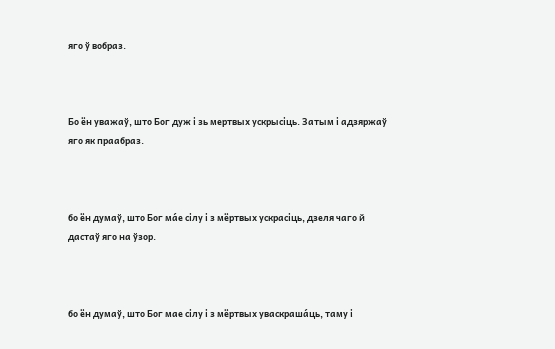яго ў вобраз.



Бо ён уважаў, што Бог дуж і зь мертвых ускрысіць. Затым і адзяржаў яго як праабраз.



бо ён думаў, што Бог ма́е сілу і з мёртвых ускрасіць, дзеля чаго й дастаў яго на ўзор.



бо ён думаў, што Бог мае сілу і з мёртвых уваскраша́ць, таму і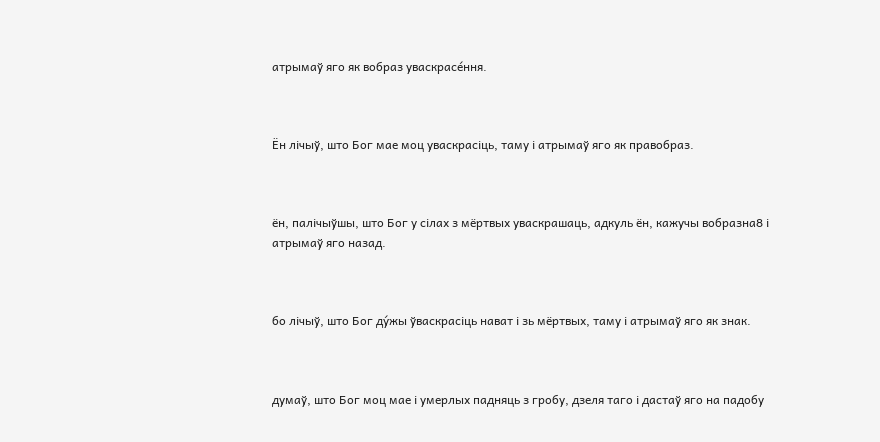атрымаў яго як вобраз уваскрасе́ння.



Ён лічыў, што Бог мае моц уваскрасіць, таму і атрымаў яго як правобраз.



ён, палічыўшы, што Бог у сілах з мёртвых уваскрашаць, адкуль ён, кажучы вобразна8 і атрымаў яго назад.



бо лічыў, што Бог ду́жы ўваскрасіць нават і зь мёртвых, таму і атрымаў яго як знак.



думаў, што Бог моц мае і умерлых падняць з гробу, дзеля таго і дастаў яго на падобу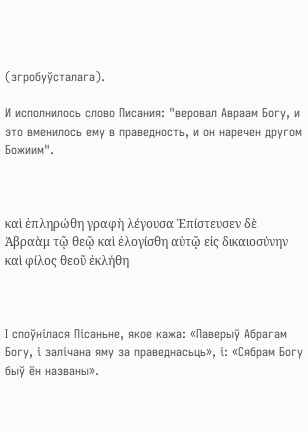(згробуўсталага).

И исполнилось слово Писания: "веровал Авраам Богу, и это вменилось ему в праведность, и он наречен другом Божиим".



καὶ ἐπληρώθη γραφὴ λέγουσα Ἐπίστευσεν δὲ Ἀβραὰμ τῷ θεῷ καὶ ἐλογίσθη αὐτῷ εἰς δικαιοσύνην καὶ φίλος θεοῦ ἐκλήθη



І споўнілася Пісаньне, якое кажа: «Паверыў Абрагам Богу, і залічана яму за праведнасьць», і: «Сябрам Богу быў ён названы».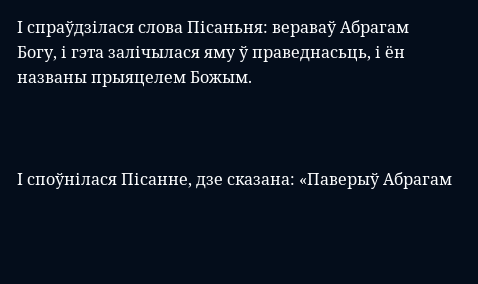І спраўдзілася слова Пісаньня: вераваў Абрагам Богу, і гэта залічылася яму ў праведнасьць, і ён названы прыяцелем Божым.



І споўнілася Пісанне, дзе сказана: «Паверыў Абрагам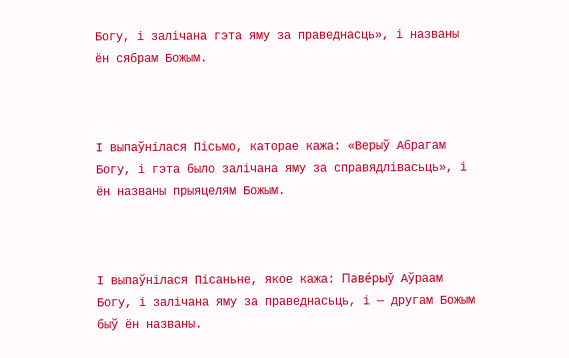Богу, і залічана гэта яму за праведнасць», і названы ён сябрам Божым.



І выпаўнілася Пісьмо, каторае кажа: «Верыў Абрагам Богу, і гэта было залічана яму за справядлівасьць», і ён названы прыяцелям Божым.



І выпаўнілася Пісаньне, якое кажа: Паве́рыў Аўраам Богу, і залічана яму за праведнасьць, і — другам Божым быў ён названы.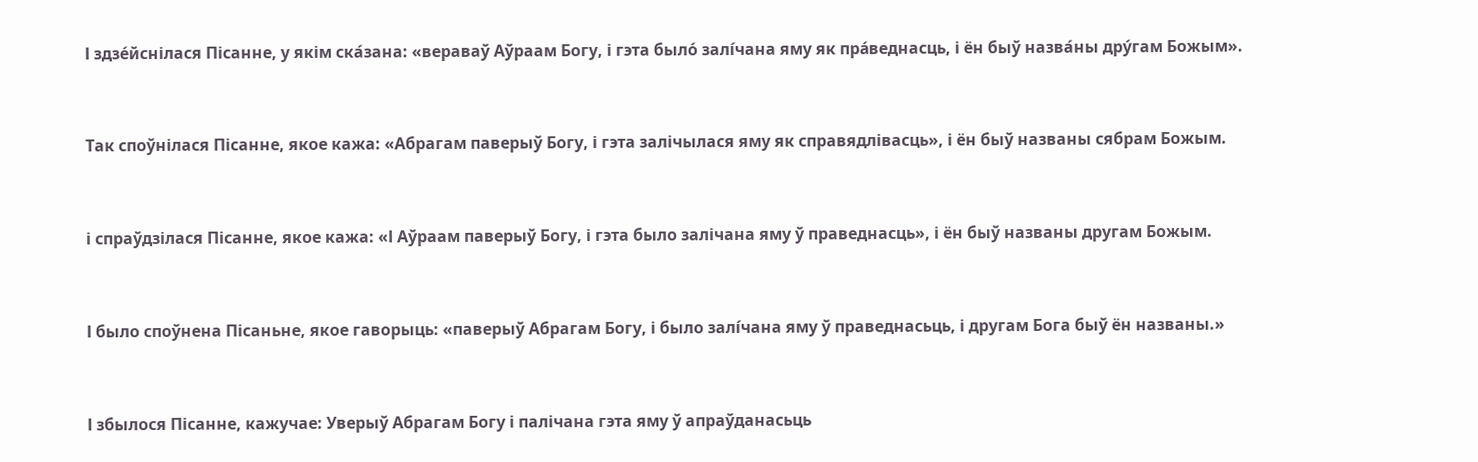І здзе́йснілася Пісанне, у якім ска́зана: «вераваў Аўраам Богу, і гэта было́ залíчана яму як пра́веднасць, і ён быў назва́ны дру́гам Божым».



Так споўнілася Пісанне, якое кажа: «Абрагам паверыў Богу, і гэта залічылася яму як справядлівасць», і ён быў названы сябрам Божым.



і спраўдзілася Пісанне, якое кажа: «І Аўраам паверыў Богу, і гэта было залічана яму ў праведнасць», і ён быў названы другам Божым.



І было споўнена Пісаньне, якое гаворыць: «паверыў Абрагам Богу, і было залíчана яму ў праведнасьць, і другам Бога быў ён названы.»



І збылося Пісанне, кажучае: Уверыў Абрагам Богу і палічана гэта яму ў апраўданасьць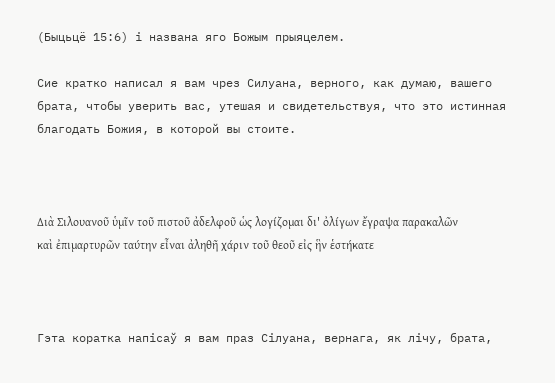(Быцьцё 15:6) і названа яго Божым прыяцелем.

Сие кратко написал я вам чрез Силуана, верного, как думаю, вашего брата, чтобы уверить вас, утешая и свидетельствуя, что это истинная благодать Божия, в которой вы стоите.



Διὰ Σιλουανοῦ ὑμῖν τοῦ πιστοῦ ἀδελφοῦ ὡς λογίζομαι δι' ὀλίγων ἔγραψα παρακαλῶν καὶ ἐπιμαρτυρῶν ταύτην εἶναι ἀληθῆ χάριν τοῦ θεοῦ εἰς ἣν ἑστήκατε



Гэта коратка напісаў я вам праз Сілуана, вернага, як лічу, брата,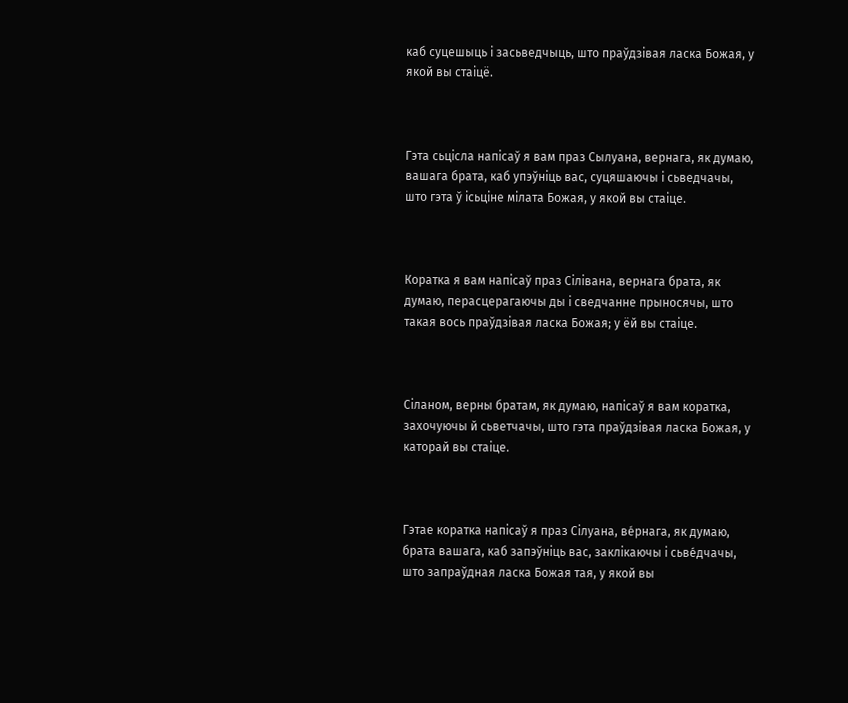каб суцешыць і засьведчыць, што праўдзівая ласка Божая, у якой вы стаіцё.



Гэта сьцісла напісаў я вам праз Сылуана, вернага, як думаю, вашага брата, каб упэўніць вас, суцяшаючы і сьведчачы, што гэта ў ісьціне мілата Божая, у якой вы стаіце.



Коратка я вам напісаў праз Сілівана, вернага брата, як думаю, перасцерагаючы ды і сведчанне прыносячы, што такая вось праўдзівая ласка Божая; у ёй вы стаіце.



Сіланом, верны братам, як думаю, напісаў я вам коратка, захочуючы й сьветчачы, што гэта праўдзівая ласка Божая, у каторай вы стаіце.



Гэтае коратка напісаў я праз Сілуана, ве́рнага, як думаю, брата вашага, каб запэўніць вас, заклікаючы і сьве́дчачы, што запраўдная ласка Божая тая, у якой вы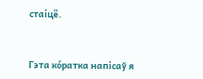стаіцё.



Гэта ко́ратка напісаў я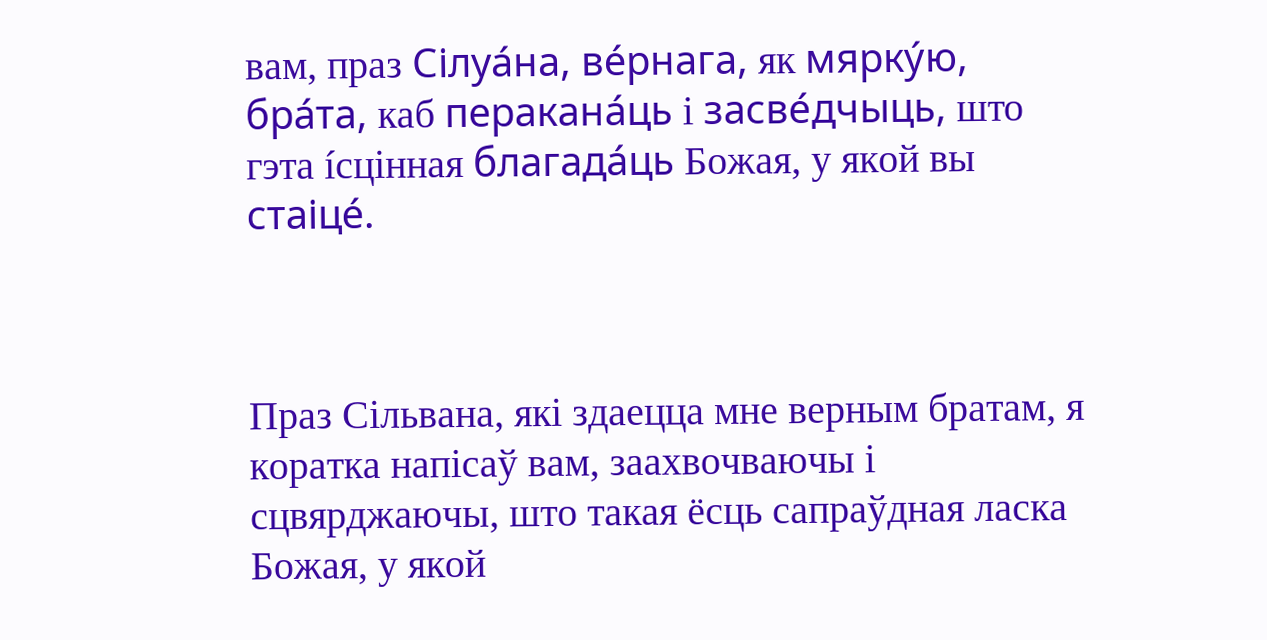вам, праз Сілуа́на, ве́рнага, як мярку́ю, бра́та, каб перакана́ць і засве́дчыць, што гэта íсцінная благада́ць Божая, у якой вы стаіце́.



Праз Сільвана, які здаецца мне верным братам, я коратка напісаў вам, заахвочваючы і сцвярджаючы, што такая ёсць сапраўдная ласка Божая, у якой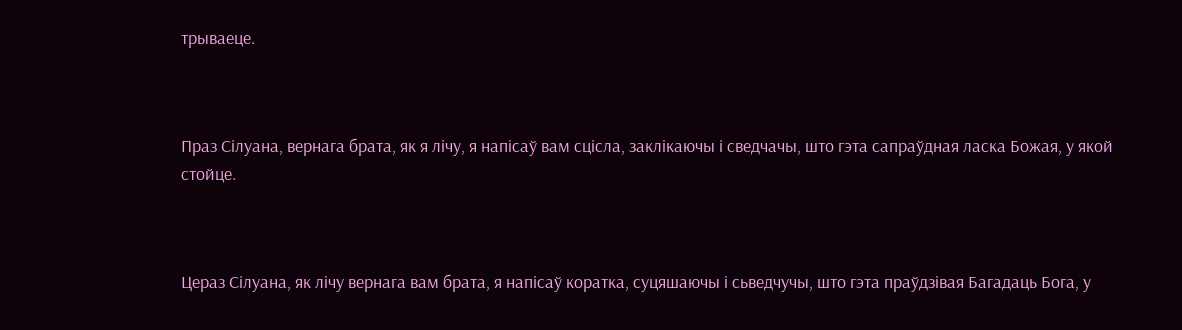трываеце.



Праз Сілуана, вернага брата, як я лічу, я напісаў вам сцісла, заклікаючы і сведчачы, што гэта сапраўдная ласка Божая, у якой стойце.



Цераз Сілуана, як лічу вернага вам брата, я напісаў коратка, суцяшаючы і сьведчучы, што гэта праўдзівая Багадаць Бога, у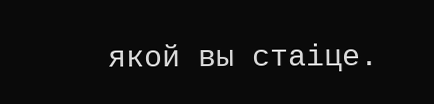якой вы стаіце.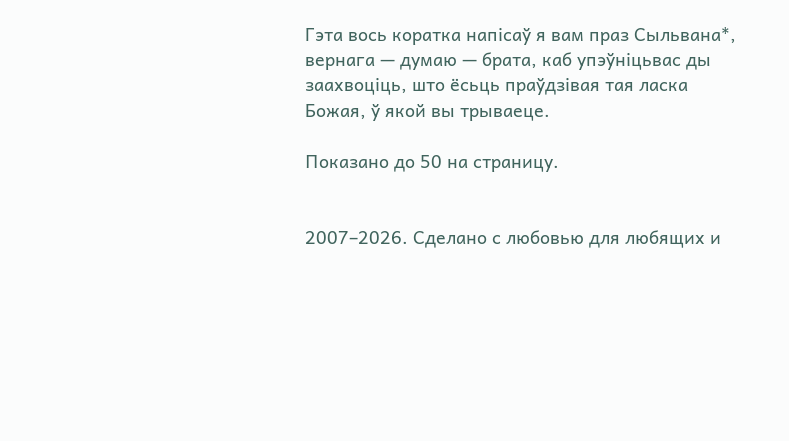Гэта вось коратка напісаў я вам праз Сыльвана*, вернага — думаю — брата, каб упэўніцьвас ды заахвоціць, што ёсьць праўдзівая тая ласка Божая, ў якой вы трываеце.

Показано до 50 на страницу.


2007–2026. Сделано с любовью для любящих и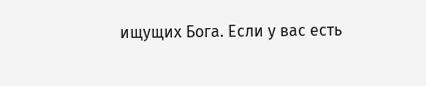ищущих Бога. Если у вас есть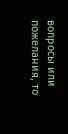вопросы или пожелания, то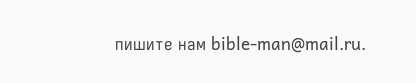пишите нам bible-man@mail.ru.